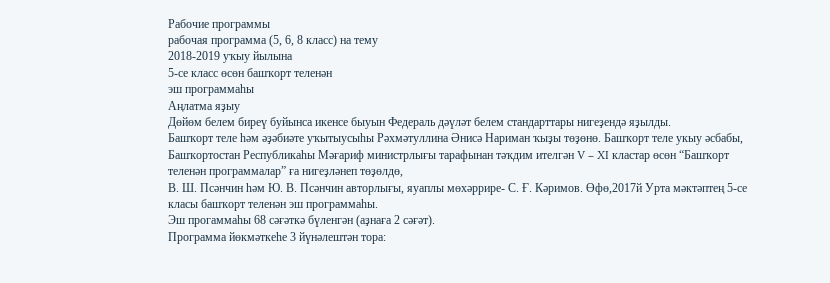Рабочие программы
рабочая программа (5, 6, 8 класс) на тему
2018-2019 уҡыу йылына
5-се класс өсөн башҡорт теленән
эш программаһы
Аңлатма яҙыу
Дөйөм белем биреү буйынса икенсе быуын Федераль дәүләт белем стандарттары нигеҙендә яҙылды.
Башҡорт теле һәм әҙәбиәте уҡытыусыһы Рәхмәтуллина Әнисә Нариман ҡыҙы төҙөнө. Башҡорт теле укыу әсбабы, Башҡортостан Республикаһы Мәғариф министрлығы тарафынан тәҡдим ителгән V – XI кластар өсөн “Башҡорт теленән программалар” ға нигеҙләнеп төҙөлдө,
В. Ш. Псәнчин һәм Ю. В. Псәнчин авторлығы, яуаплы мөхәррире- С. Ғ. Кәримов. Өфө,2017й Урта мәктәптең 5-се класы башҡорт теленән эш программаһы.
Эш прогаммаһы 68 сәғәткә бүленгән (аҙнаға 2 сәғәт).
Программа йөкмәткеһе 3 йүнәлештән тора: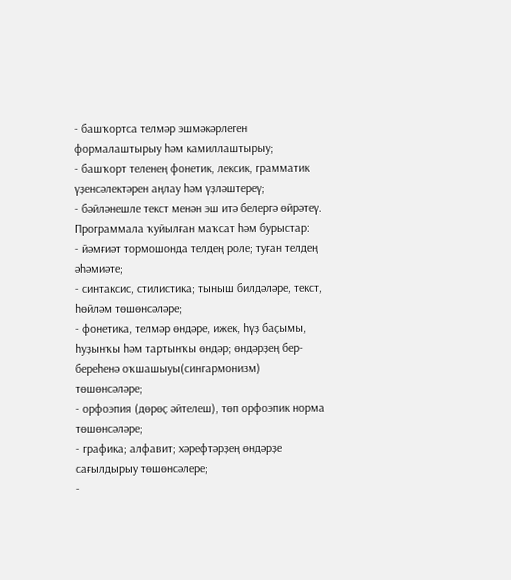- башҡортса телмәр эшмәкәрлеген формалаштырыу һәм камиллаштырыу;
- башҡорт теленең фонетик, лексик, грамматик үҙенсәлектәрен аңлау һәм үҙләштереү;
- бәйләнешле текст менән эш итә белергә өйрәтеү.
Программала ҡуйылған маҡсат һәм бурыстар:
- йәмғиәт тормошонда телдең роле; туған телдең әһәмиәте;
- синтаксис, стилистика; тыныш билдәләре, текст, һөйләм төшөнсәләре;
- фонетика, телмәр өндәре, ижек, һүҙ баҫымы, һуҙынҡы һәм тартынҡы өндәр; өндәрҙең бер-береһенә оҡшашыуы(сингармонизм) төшөнсәләре;
- орфоэпия (дөрөҫ әйтелеш), төп орфоэпик норма төшөнсәләре;
- графика; алфавит; хәрефтәрҙең өндәрҙе сағылдырыу төшөнсәлере;
-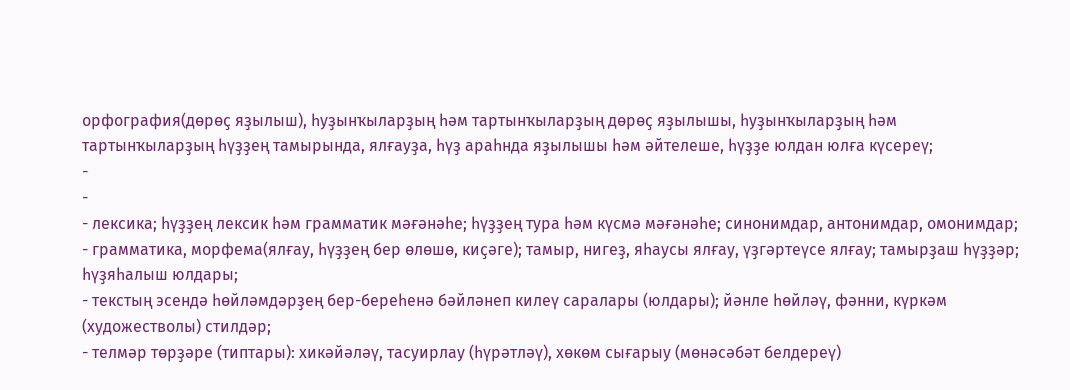орфография(дөрөҫ яҙылыш), һуҙынҡыларҙың һәм тартынҡыларҙың дөрөҫ яҙылышы, һуҙынҡыларҙың һәм тартынҡыларҙың һүҙҙең тамырында, ялғауҙа, һүҙ араһнда яҙылышы һәм әйтелеше, һүҙҙе юлдан юлға күсереү;
-
-
- лексика; һүҙҙең лексик һәм грамматик мәғәнәһе; һүҙҙең тура һәм күсмә мәғәнәһе; синонимдар, антонимдар, омонимдар;
- грамматика, морфема(ялғау, һүҙҙең бер өлөшө, киҫәге); тамыр, нигеҙ, яһаусы ялғау, үҙгәртеүсе ялғау; тамырҙаш һүҙҙәр; һүҙяһалыш юлдары;
- текстың эсендә һөйләмдәрҙең бер-береһенә бәйләнеп килеү саралары (юлдары); йәнле һөйләү, фәнни, күркәм (художестволы) стилдәр;
- телмәр төрҙәре (типтары): хикәйәләү, тасуирлау (һүрәтләү), хөкөм сығарыу (мөнәсәбәт белдереү)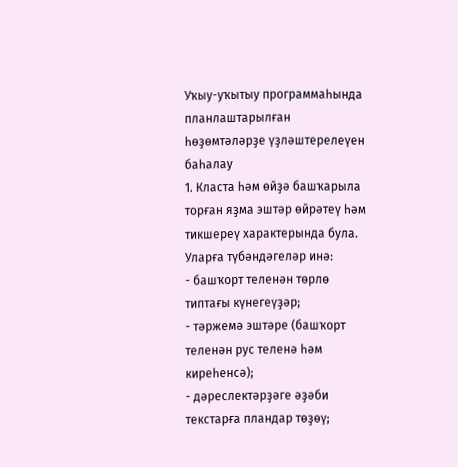Уҡыу-уҡытыу программаһында планлаштарылған һөҙөмтәләрҙе үҙләштерелеүен баһалау
1. Класта һәм өйҙә башҡарыла торған яҙма эштәр өйрәтеү һәм тикшереү характерында була.
Уларға түбәндәгеләр инә:
- башҡорт теленән төрлө типтағы күнегеүҙәр;
- тәржемә эштәре (башҡорт теленән рус теленә һәм киреһенсә);
- дәреслектәрҙәге әҙәби текстарға пландар төҙөү;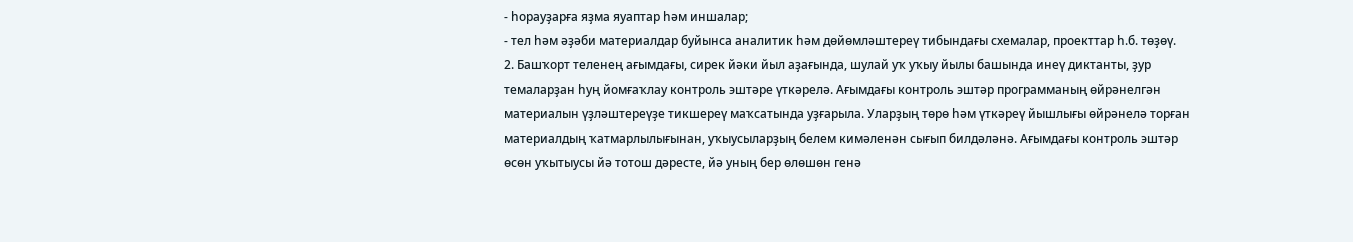- һорауҙарға яҙма яуаптар һәм иншалар;
- тел һәм әҙәби материалдар буйынса аналитик һәм дөйөмләштереү тибындағы схемалар, проекттар һ.б. төҙөү.
2. Башҡорт теленең ағымдағы, сирек йәки йыл аҙағында, шулай уҡ уҡыу йылы башында инеү диктанты, ҙур темаларҙан һуң йомғаҡлау контроль эштәре үткәрелә. Ағымдағы контроль эштәр программаның өйрәнелгән материалын үҙләштереүҙе тикшереү маҡсатында уҙғарыла. Уларҙың төрө һәм үткәреү йышлығы өйрәнелә торған материалдың ҡатмарлылығынан, уҡыусыларҙың белем кимәленән сығып билдәләнә. Ағымдағы контроль эштәр өсөн уҡытыусы йә тотош дәресте, йә уның бер өлөшөн генә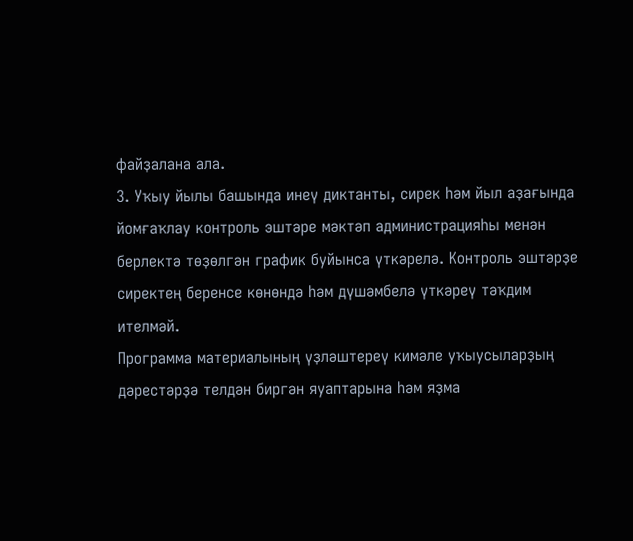файҙалана ала.
3. Уҡыу йылы башында инеү диктанты, сирек һәм йыл аҙағында йомғаҡлау контроль эштәре мәктәп администрацияһы менән берлектә төҙөлгән график буйынса үткәрелә. Контроль эштәрҙе сиректең беренсе көнөндә һәм дүшәмбелә үткәреү тәҡдим ителмәй.
Программа материалының үҙләштереү кимәле уҡыусыларҙың дәрестәрҙә телдән биргән яуаптарына һәм яҙма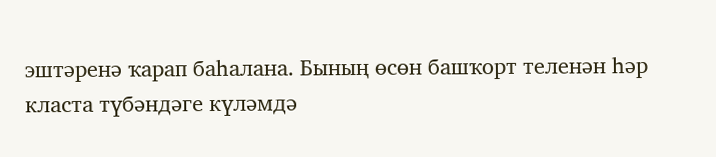эштәренә ҡарап баһалана. Бының өсөн башҡорт теленән һәр класта түбәндәге күләмдә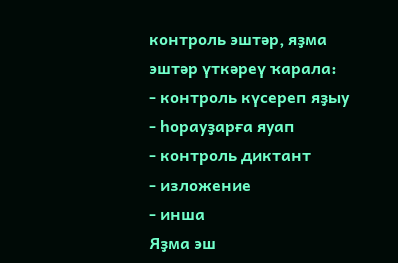контроль эштәр, яҙма эштәр үткәреү ҡарала:
- контроль күсереп яҙыу
- һорауҙарға яуап
- контроль диктант
- изложение
- инша
Яҙма эш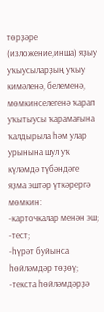төрҙәре (изложение,инша) яҙыу уҡыусыларҙың уҡыу кимәленә, белеменә, мөмкинселегенә ҡарап уҡытыусы ҡарамағына ҡалдырыла һәм улар урынына шул уҡ күләмдә түбәндәге яҙма эштәр үткәрергә мөмкин:
-карточкалар менән эш;
-тест;
-һүрәт буйынса һөйләмдәр төҙөү;
-текста һөйләмдәрҙә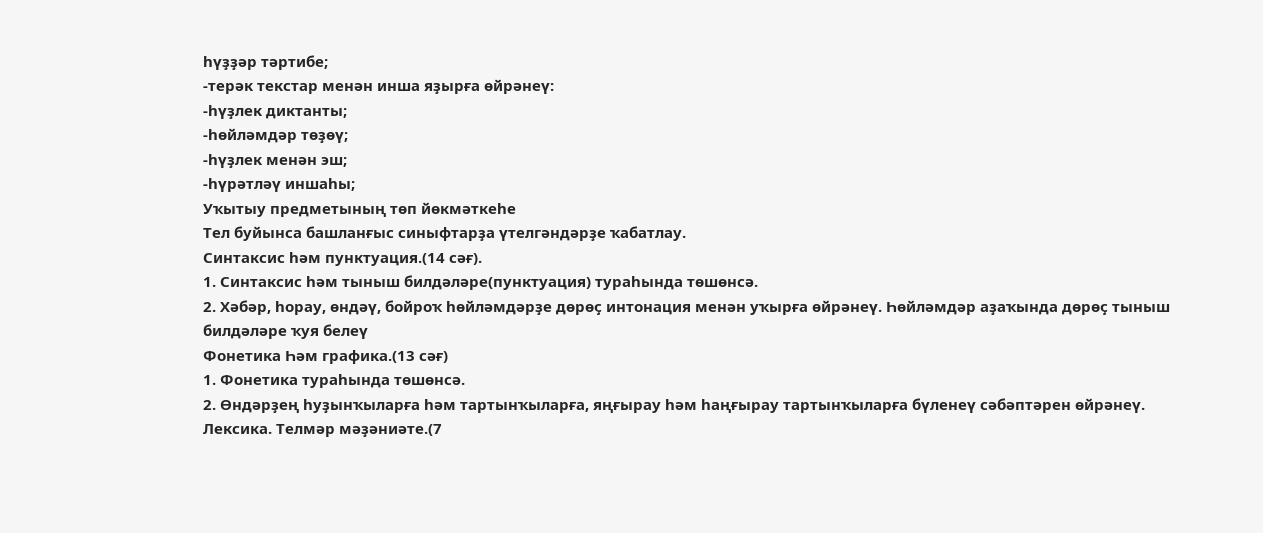һүҙҙәр тәртибе;
-терәк текстар менән инша яҙырға өйрәнеү:
-һүҙлек диктанты;
-һөйләмдәр төҙөү;
-һүҙлек менән эш;
-һүрәтләү иншаһы;
Уҡытыу предметының төп йөкмәткеһе
Тел буйынса башланғыс синыфтарҙа үтелгәндәрҙе ҡабатлау.
Синтаксис һәм пунктуация.(14 сәғ).
1. Синтаксис һәм тыныш билдәләре(пунктуация) тураһында төшөнсә.
2. Хәбәр, һорау, өндәү, бойроҡ һөйләмдәрҙе дөрөҫ интонация менән уҡырға өйрәнеү. Һөйләмдәр аҙаҡында дөрөҫ тыныш билдәләре ҡуя белеү
Фонетика Һәм графика.(13 сәғ)
1. Фонетика тураһында төшөнсә.
2. Өндәрҙең һуҙынҡыларға һәм тартынҡыларға, яңғырау һәм һаңғырау тартынҡыларға бүленеү сәбәптәрен өйрәнеү.
Лексика. Телмәр мәҙәниәте.(7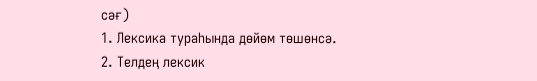cәғ)
1. Лексика тураһында дөйөм төшөнсә.
2. Телдең лексик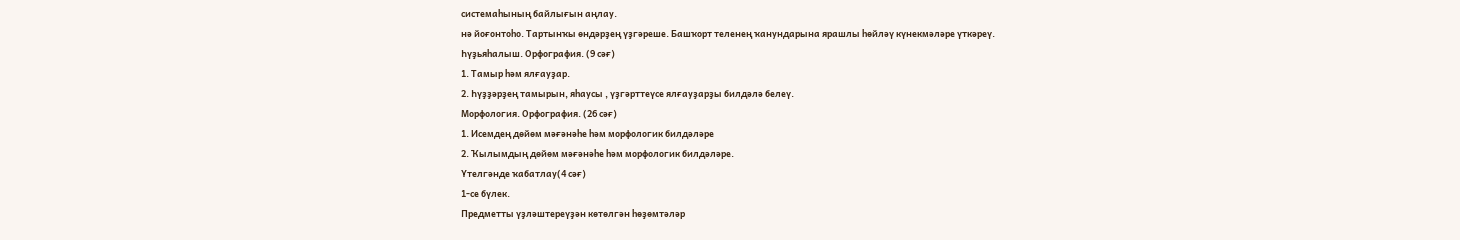системаһының байлығын аңлау.
нә йоғонтоһо. Тартынҡы өндәрҙең үҙгәреше. Башҡорт теленең ҡанундарына ярашлы һөйләү күнекмәләре үткәреү.
Һүҙьяһалыш. Орфография. (9 cәғ)
1. Тамыр һәм ялғауҙар.
2. Һүҙҙәрҙең тамырын, яһаусы , үҙгәрттеүсе ялғауҙарҙы билдәлә белеү.
Морфология. Орфография. (26 сәғ)
1. Исемдең дөйөм мәғәнәһе һәм морфологик билдәләре
2. Ҡылымдың дөйөм мәғәнәһе һәм морфологик билдәләре.
Үтелгәнде ҡабатлау(4 сәғ)
1-се бүлек.
Предметты үҙләштереүҙән көтөлгән һөҙөмтәләр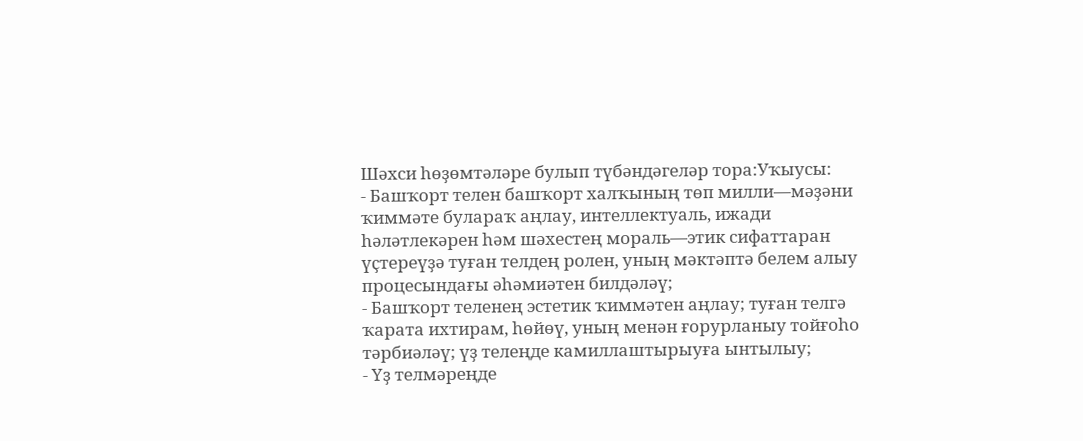Шәхси һөҙөмтәләре булып түбәндәгеләр тора:Уҡыусы:
- Башҡорт телен башҡорт халҡының төп милли—мәҙәни ҡиммәте булараҡ аңлау, интеллектуаль, ижади һәләтлекәрен һәм шәхестең мораль—этик сифаттаран үҫтереүҙә туған телдең ролен, уның мәктәптә белем алыу процесындағы әһәмиәтен билдәләү;
- Башҡорт теленең эстетик ҡиммәтен аңлау; туған телгә ҡарата ихтирам, һөйөү, уның менән ғорурланыу тойғоһо тәрбиәләү; үҙ телеңде камиллаштырыуға ынтылыу;
- Үҙ телмәреңде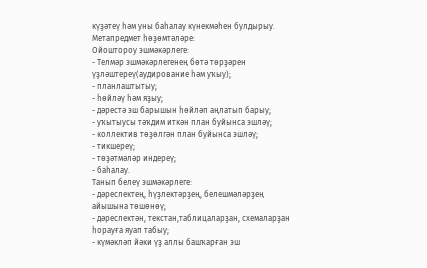күҙәтеү һәм уны баһалау күнекмәһен булдырыу.
Метапредмет һөҙөмтәләре:
Ойоштороу эшмәкәрлеге:
- Телмәр эшмәкәрлегенең бөтә төрҙәрен үҙләштереү(аудирование һәм уҡыу);
- планлаштытыу;
- һөйләү һәм яҙыу;
- дәрестә эш барышын һөйләп аңлатып барыу;
- уҡытыусы тәҡдим иткән план буйынса эшләү;
- коллектив төҙөлгән план буйынса эшләү;
- тикшереү;
- төҙәтмәләр индереү;
- баһалау.
Танып белеү эшмәкәрлеге:
- дәреслектең, һүҙлектәрҙең, белешмәләрҙең айышына төшөнөү;
- дәреслектән, текстан,таблицаларҙан, схемаларҙан һорауға яуап табыу;
- күмәкләп йәки үҙ аллы башҡарған эш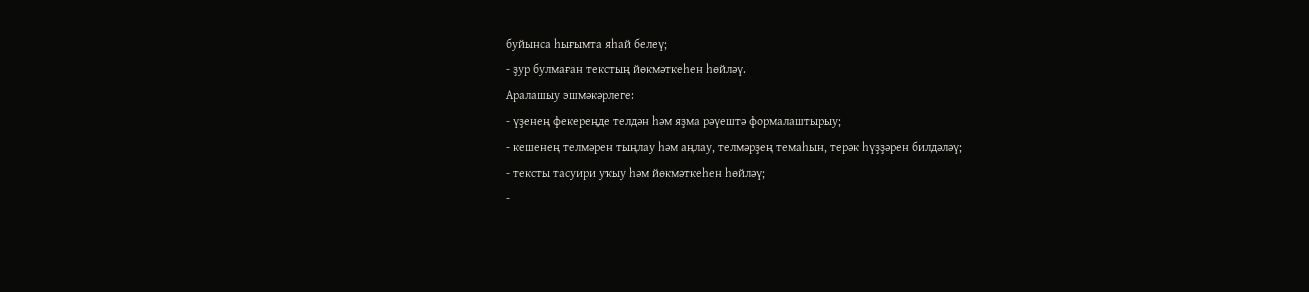буйынса һығымта яһай белеү;
- ҙур булмаған текстың йөкмәткеһен һөйләү.
Аралашыу эшмәкәрлеге:
- үҙенең фекереңде телдән һәм яҙма рәүештә формалаштырыу;
- кешенең телмәрен тыңлау һәм аңлау, телмәрҙең темаһын, терәк һүҙҙәрен билдәләү;
- тексты тасуири уҡыу һәм йөкмәткеһен һөйләү;
-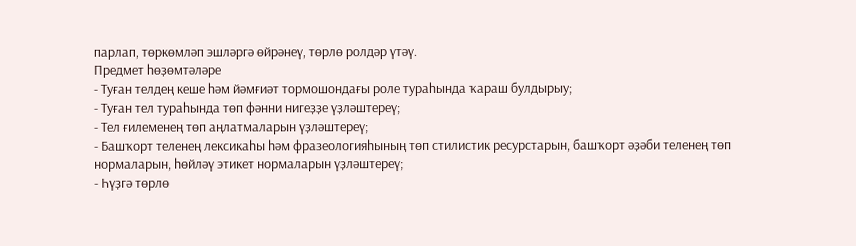парлап, төркөмләп эшләргә өйрәнеү, төрлө ролдәр үтәү.
Предмет һөҙөмтәләре
- Туған телдең кеше һәм йәмғиәт тормошондағы роле тураһында ҡараш булдырыу;
- Туған тел тураһында төп фәнни нигеҙҙе үҙләштереү;
- Тел ғилеменең төп аңлатмаларын үҙләштереү;
- Башҡорт теленең лексикаһы һәм фразеологияһының төп стилистик ресурстарын, башҡорт әҙәби теленең төп нормаларын, һөйләү этикет нормаларын үҙләштереү;
- Һүҙгә төрлө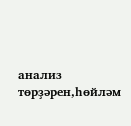анализ төрҙәрен,һөйләм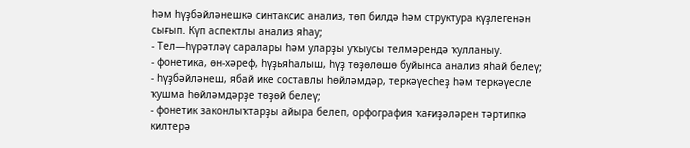һәм һүҙбәйләнешкә синтаксис анализ, төп билдә һәм структура күҙлегенән сығып. Күп аспектлы анализ яһау;
- Тел—һүрәтләү саралары һәм уларҙы уҡыусы телмәрендә ҡулланыу.
- фонетика, өн-хәреф, һүҙьяһалыш, һүҙ төҙөлөшө буйынса анализ яһай белеү;
- һүҙбәйләнеш, ябай ике составлы һөйләмдәр, теркәүесһеҙ һәм теркәүесле ҡушма һөйләмдәрҙе төҙөй белеү;
- фонетик законлыҡтарҙы айыра белеп, орфография ҡағиҙәләрен тәртипкә килтерә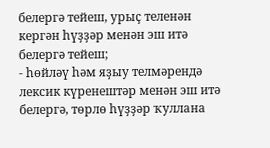белергә тейеш, урыҫ теленән кергән һүҙҙәр менән эш итә белергә тейеш;
- һөйләү һәм яҙыу телмәрендә лексик күренештәр менән эш итә белергә, төрлө һүҙҙәр ҡуллана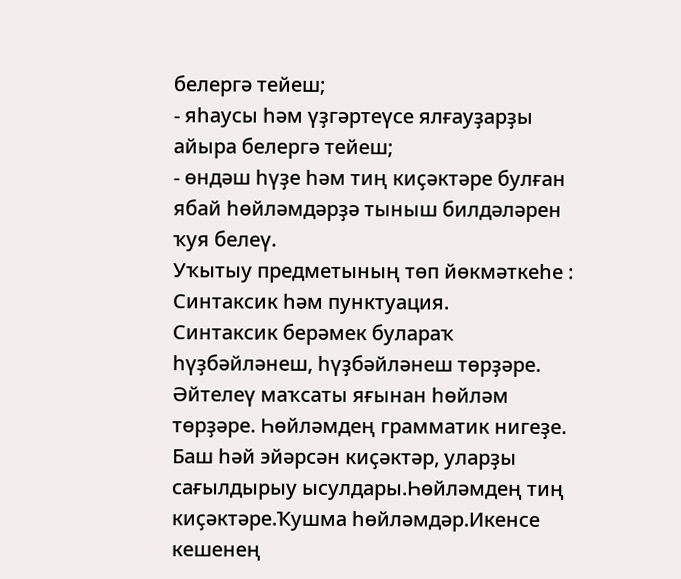белергә тейеш;
- яһаусы һәм үҙгәртеүсе ялғауҙарҙы айыра белергә тейеш;
- өндәш һүҙе һәм тиң киҫәктәре булған ябай һөйләмдәрҙә тыныш билдәләрен ҡуя белеү.
Уҡытыу предметының төп йөкмәткеһе :
Синтаксик һәм пунктуация.
Синтаксик берәмек булараҡ һүҙбәйләнеш, һүҙбәйләнеш төрҙәре. Әйтелеү маҡсаты яғынан һөйләм төрҙәре. Һөйләмдең грамматик нигеҙе. Баш һәй эйәрсән киҫәктәр, уларҙы сағылдырыу ысулдары.Һөйләмдең тиң киҫәктәре.Ҡушма һөйләмдәр.Икенсе кешенең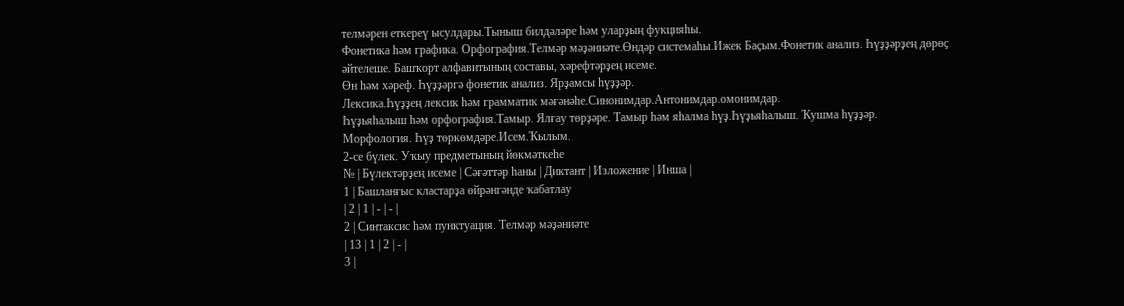телмәрен еткереү ысулдары.Тыныш билдәләре һәм уларҙың фукцияһы.
Фонетика һәм графика. Орфография.Телмәр мәҙәниәте.Өндәр системаһы.Ижек Баҫым.Фонетик анализ. Һүҙҙәрҙең дөрөҫ әйтелеше. Башҡорт алфавитының составы, хәрефтәрҙең исеме.
Өн һәм хәреф. Һүҙҙәргә фонетик анализ. Ярҙамсы һүҙҙәр.
Лексика.Һүҙҙең лексик һәм грамматик мәғәнәһе.Синонимдар.Антонимдар.омонимдар.
Һүҙьяһалыш һәм орфография.Тамыр. Ялғау төрҙәре. Тамыр һәм яһалма һүҙ.Һүҙьяһалыш. Ҡушма һүҙҙәр.
Морфология. Һүҙ төркөмдәре.Исем.Ҡылым.
2-се бүлек. Уҡыу предметының йөкмәткеһе
№ | Бүлектәрҙең исеме | Сәғәттәр һаны | Диктант | Изложение | Инша |
1 | Башланғыс кластарҙа өйрәнгәнде ҡабатлау
| 2 | 1 | - | - |
2 | Синтаксис һәм пунктуация. Телмәр мәҙәниәте
| 13 | 1 | 2 | - |
3 |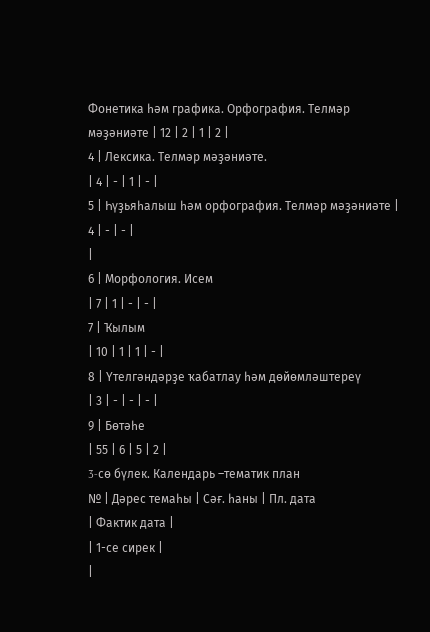Фонетика һәм графика. Орфография. Телмәр мәҙәниәте | 12 | 2 | 1 | 2 |
4 | Лексика. Телмәр мәҙәниәте.
| 4 | - | 1 | - |
5 | Һүҙьяһалыш һәм орфография. Телмәр мәҙәниәте | 4 | - | - |
|
6 | Морфология. Исем
| 7 | 1 | - | - |
7 | Ҡылым
| 10 | 1 | 1 | - |
8 | Үтелгәндәрҙе ҡабатлау һәм дөйөмләштереү
| 3 | - | - | - |
9 | Бөтәһе
| 55 | 6 | 5 | 2 |
3-cө бүлек. Календарь –тематик план
№ | Дәрес темаһы | Сәғ. һаны | Пл. дата
| Фактик дата |
| 1-се сирек |
|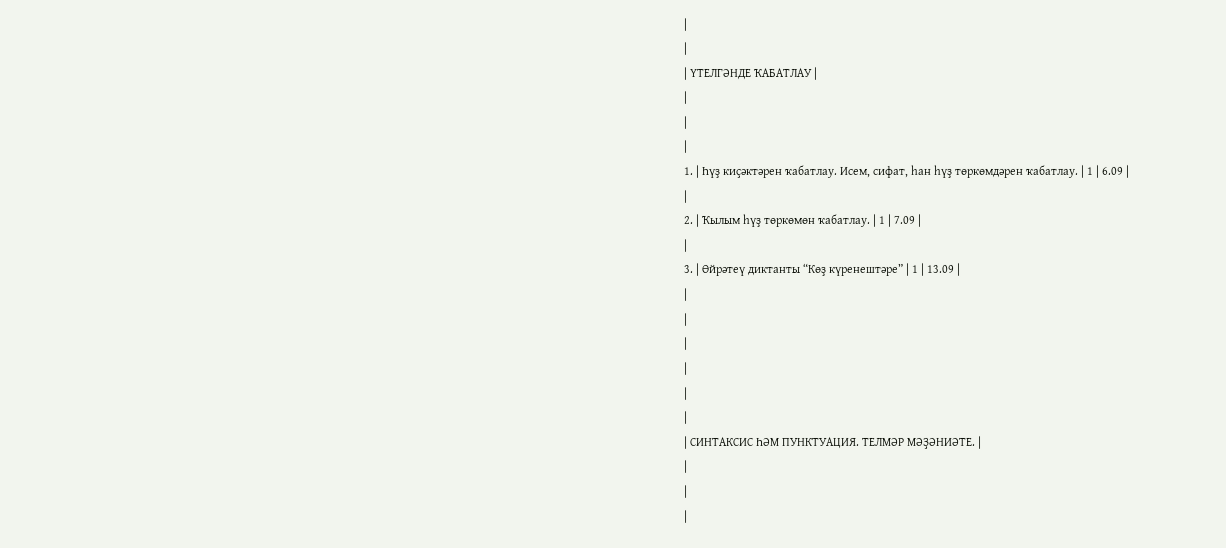|
|
| ҮТЕЛГӘНДЕ ҠАБАТЛАУ |
|
|
|
1. | Һүҙ киҫәктәрен ҡабатлау. Исем, сифат, һан һүҙ төркөмдәрен ҡабатлау. | 1 | 6.09 |
|
2. | Ҡылым һүҙ төркөмөн ҡабатлау. | 1 | 7.09 |
|
3. | Өйрәтеү диктанты “Көҙ күренештәре” | 1 | 13.09 |
|
|
|
|
|
|
| СИНТАКСИС ҺӘМ ПУНКТУАЦИЯ. ТЕЛМӘР МӘҘӘНИӘТЕ. |
|
|
|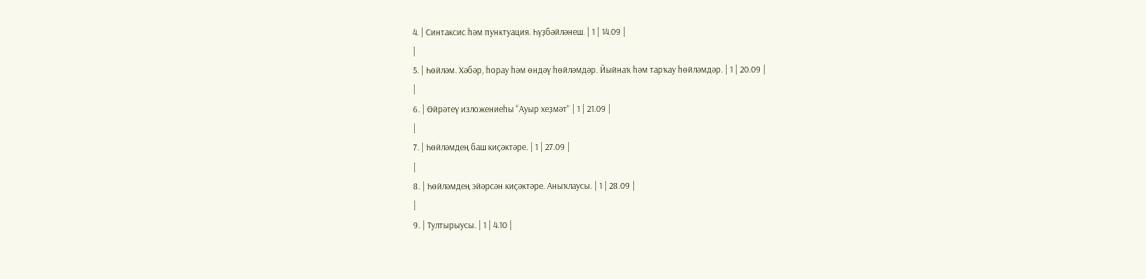4. | Синтаксис һәм пунктуация. Һүҙбәйләнеш. | 1 | 14.09 |
|
5. | Һөйләм. Хәбәр, һорау һәм өндәү һөйләмдәр. Йыйнаҡ һәм тарҡау һөйләмдәр. | 1 | 20.09 |
|
6. | Өйрәтеү изложениеһы “Ауыр хеҙмәт” | 1 | 21.09 |
|
7. | Һөйләмдең баш киҫәктәре. | 1 | 27.09 |
|
8. | Һөйләмдең эйәрсән киҫәктәре. Аныҡлаусы. | 1 | 28.09 |
|
9. | Тултырыусы. | 1 | 4.10 |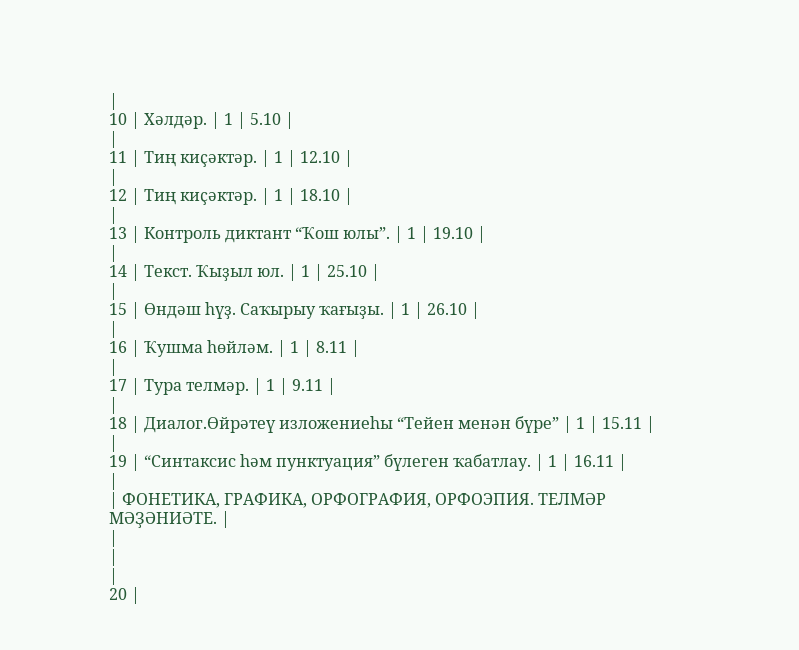|
10 | Хәлдәр. | 1 | 5.10 |
|
11 | Тиң киҫәктәр. | 1 | 12.10 |
|
12 | Тиң киҫәктәр. | 1 | 18.10 |
|
13 | Контроль диктант “Ҡош юлы”. | 1 | 19.10 |
|
14 | Текст. Ҡыҙыл юл. | 1 | 25.10 |
|
15 | Өндәш һүҙ. Саҡырыу ҡағыҙы. | 1 | 26.10 |
|
16 | Ҡушма һөйләм. | 1 | 8.11 |
|
17 | Тура телмәр. | 1 | 9.11 |
|
18 | Диалог.Өйрәтеү изложениеһы “Тейен менән бүре” | 1 | 15.11 |
|
19 | “Синтаксис һәм пунктуация” бүлеген ҡабатлау. | 1 | 16.11 |
|
| ФОНЕТИКА, ГРАФИКА, ОРФОГРАФИЯ, ОРФОЭПИЯ. ТЕЛМӘР МӘҘӘНИӘТЕ. |
|
|
|
20 |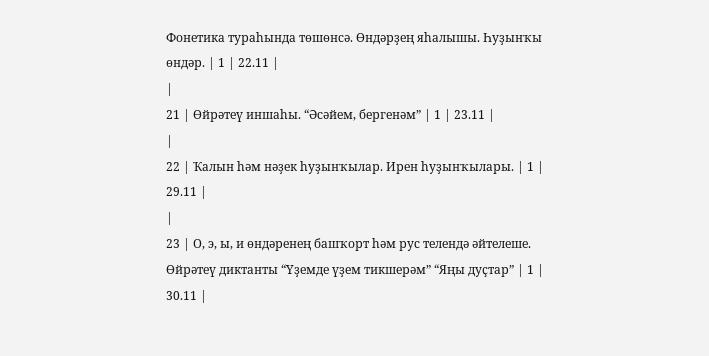Фонетика тураһында төшөнсә. Өндәрҙең яһалышы. Һуҙынҡы өндәр. | 1 | 22.11 |
|
21 | Өйрәтеү иншаһы. “Әсәйем, бергенәм” | 1 | 23.11 |
|
22 | Ҡалын һәм нәҙек һуҙынҡылар. Ирен һуҙынҡылары. | 1 | 29.11 |
|
23 | О, э, ы, и өндәренең башҡорт һәм рус телендә әйтелеше. Өйрәтеү диктанты “Үҙемде үҙем тикшерәм” “Яңы дуҫтар” | 1 | 30.11 |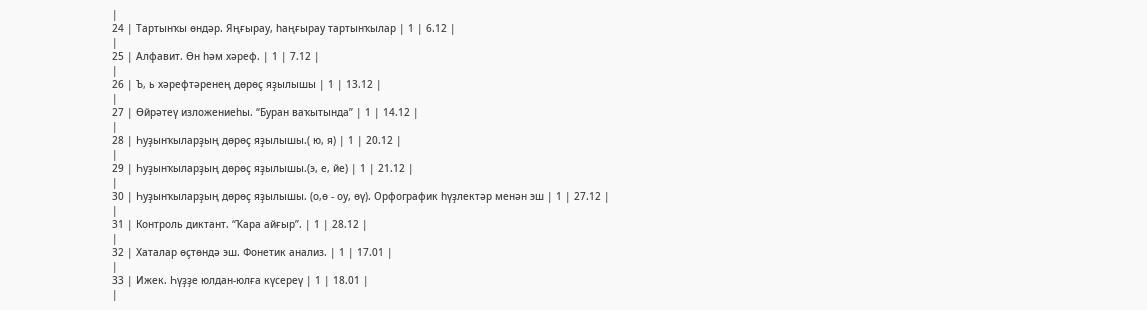|
24 | Тартынҡы өндәр. Яңғырау, һаңғырау тартынҡылар | 1 | 6.12 |
|
25 | Алфавит. Өн һәм хәреф. | 1 | 7.12 |
|
26 | Ъ, ь хәрефтәренең дөрөҫ яҙылышы | 1 | 13.12 |
|
27 | Өйрәтеү изложениеһы. “Буран ваҡытында” | 1 | 14.12 |
|
28 | Һуҙынҡыларҙың дөрөҫ яҙылышы.( ю, я) | 1 | 20.12 |
|
29 | Һуҙынҡыларҙың дөрөҫ яҙылышы.(э, е, йе) | 1 | 21.12 |
|
30 | Һуҙынҡыларҙың дөрөҫ яҙылышы. (о,ө - оу, өү). Орфографик һүҙлектәр менән эш | 1 | 27.12 |
|
31 | Контроль диктант. “Ҡара айғыр”. | 1 | 28.12 |
|
32 | Хаталар өҫтөндә эш. Фонетик анализ. | 1 | 17.01 |
|
33 | Ижек. Һүҙҙе юлдан-юлға күсереү | 1 | 18.01 |
|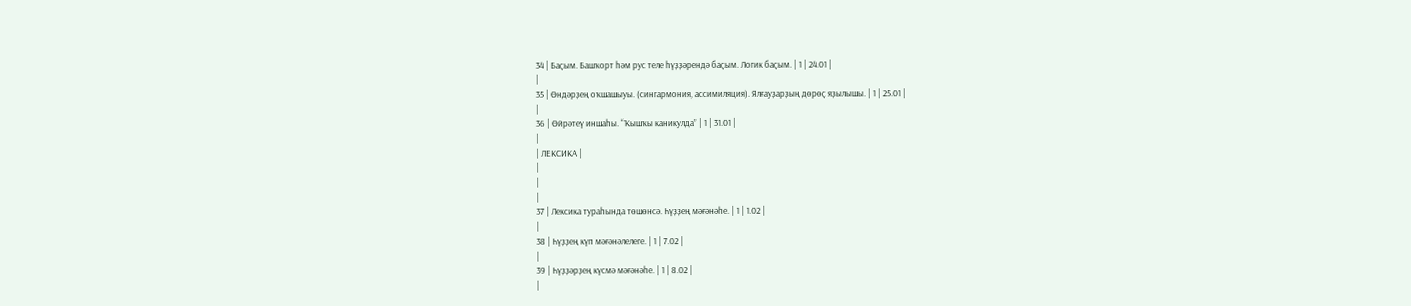34 | Баҫым. Башҡорт һәм рус теле һүҙҙәрендә баҫым. Логик баҫым. | 1 | 24.01 |
|
35 | Өндәрҙең оҡшашыуы. (сингармония, ассимиляция). Ялғауҙарҙың дөрөҫ яҙылышы. | 1 | 25.01 |
|
36 | Өйрәтеү иншаһы. “Ҡышҡы каникулда” | 1 | 31.01 |
|
| ЛЕКСИКА |
|
|
|
37 | Лексика тураһында төшөнсә. Һүҙҙең мәғәнәһе. | 1 | 1.02 |
|
38 | Һүҙҙең күп мәғәнәлелеге. | 1 | 7.02 |
|
39 | Һүҙҙәрҙең күсмә мәғәнәһе. | 1 | 8.02 |
|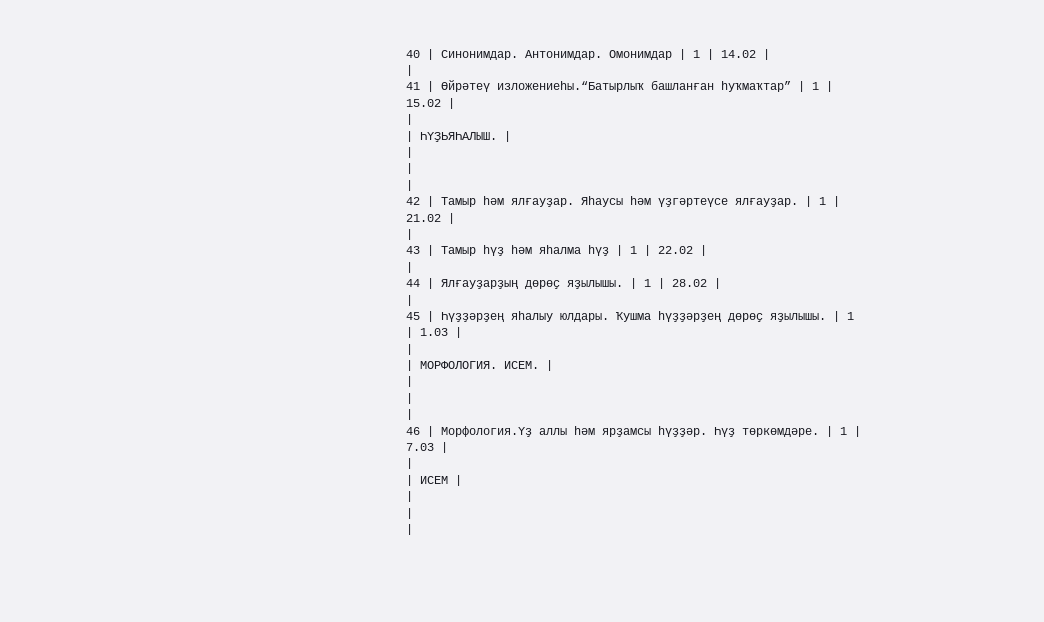40 | Синонимдар. Антонимдар. Омонимдар | 1 | 14.02 |
|
41 | Өйрәтеү изложениеһы.“Батырлыҡ башланған һуҡмаҡтар” | 1 | 15.02 |
|
| ҺҮҘЬЯҺАЛЫШ. |
|
|
|
42 | Тамыр һәм ялғауҙар. Яһаусы һәм үҙгәртеүсе ялғауҙар. | 1 | 21.02 |
|
43 | Тамыр һүҙ һәм яһалма һүҙ | 1 | 22.02 |
|
44 | Ялғауҙарҙың дөрөҫ яҙылышы. | 1 | 28.02 |
|
45 | Һүҙҙәрҙең яһалыу юлдары. Ҡушма һүҙҙәрҙең дөрөҫ яҙылышы. | 1 | 1.03 |
|
| МОРФОЛОГИЯ. ИСЕМ. |
|
|
|
46 | Морфология.Үҙ аллы һәм ярҙамсы һүҙҙәр. Һүҙ төркөмдәре. | 1 | 7.03 |
|
| ИСЕМ |
|
|
|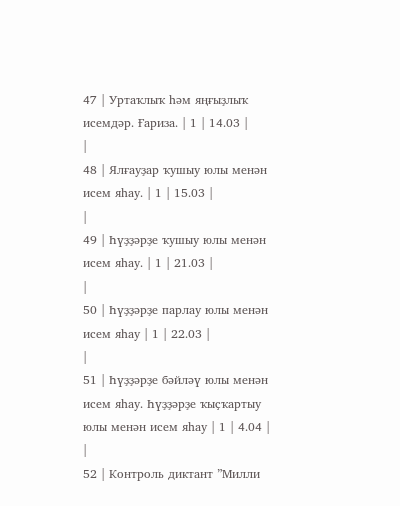47 | Уртаҡлыҡ һәм яңғыҙлыҡ исемдәр. Ғариза. | 1 | 14.03 |
|
48 | Ялғауҙар ҡушыу юлы менән исем яһау. | 1 | 15.03 |
|
49 | Һүҙҙәрҙе ҡушыу юлы менән исем яһау. | 1 | 21.03 |
|
50 | Һүҙҙәрҙе парлау юлы менән исем яһау | 1 | 22.03 |
|
51 | Һүҙҙәрҙе бәйләү юлы менән исем яһау. Һүҙҙәрҙе ҡыҫҡартыу юлы менән исем яһау | 1 | 4.04 |
|
52 | Контроль диктант ”Милли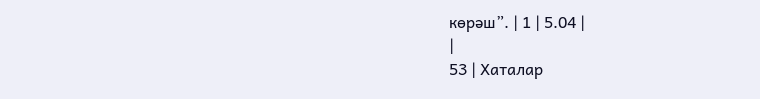көрәш”. | 1 | 5.04 |
|
53 | Хаталар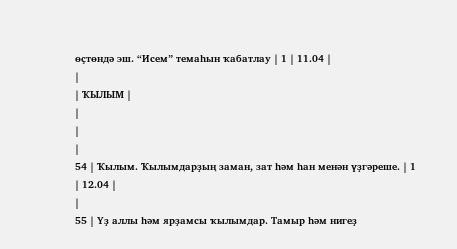өҫтөндә эш. “Исем” темаһын ҡабатлау | 1 | 11.04 |
|
| ҠЫЛЫМ |
|
|
|
54 | Ҡылым. Ҡылымдарҙың заман, зат һәм һан менән үҙгәреше. | 1 | 12.04 |
|
55 | Үҙ аллы һәм ярҙамсы ҡылымдар. Тамыр һәм нигеҙ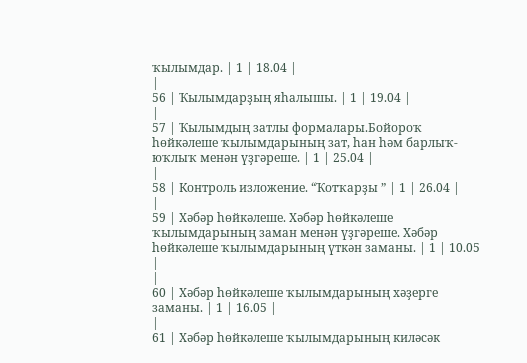ҡылымдар. | 1 | 18.04 |
|
56 | Ҡылымдарҙың яһалышы. | 1 | 19.04 |
|
57 | Ҡылымдың затлы формалары.Бойороҡ һөйкәлеше ҡылымдарының зат, һан һәм барлыҡ-юҡлыҡ менән үҙгәреше. | 1 | 25.04 |
|
58 | Контроль изложение. “Ҡотҡарҙы ” | 1 | 26.04 |
|
59 | Хәбәр һөйкәлеше. Хәбәр һөйкәлеше ҡылымдарының заман менән үҙгәреше. Хәбәр һөйкәлеше ҡылымдарының үткән заманы. | 1 | 10.05 |
|
60 | Хәбәр һөйкәлеше ҡылымдарының хәҙерге заманы. | 1 | 16.05 |
|
61 | Хәбәр һөйкәлеше ҡылымдарының киләсәк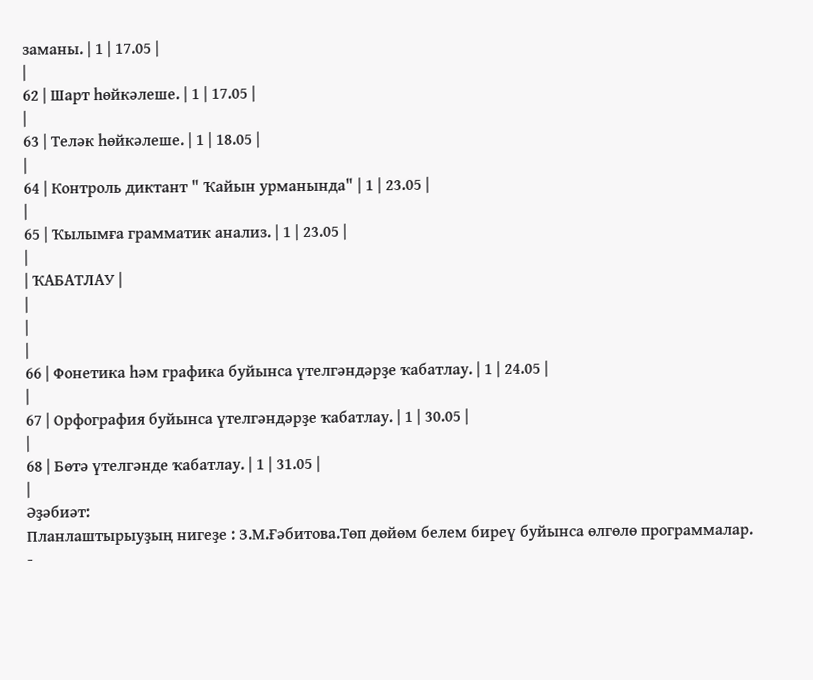заманы. | 1 | 17.05 |
|
62 | Шарт һөйкәлеше. | 1 | 17.05 |
|
63 | Теләк һөйкәлеше. | 1 | 18.05 |
|
64 | Контроль диктант " Ҡайын урманында" | 1 | 23.05 |
|
65 | Ҡылымға грамматик анализ. | 1 | 23.05 |
|
| ҠАБАТЛАУ |
|
|
|
66 | Фонетика һәм графика буйынса үтелгәндәрҙе ҡабатлау. | 1 | 24.05 |
|
67 | Орфография буйынса үтелгәндәрҙе ҡабатлау. | 1 | 30.05 |
|
68 | Бөтә үтелгәнде ҡабатлау. | 1 | 31.05 |
|
Әҙәбиәт:
Планлаштырыуҙың нигеҙе : З.М.Ғәбитова.Төп дөйөм белем биреү буйынса өлгөлө программалар. -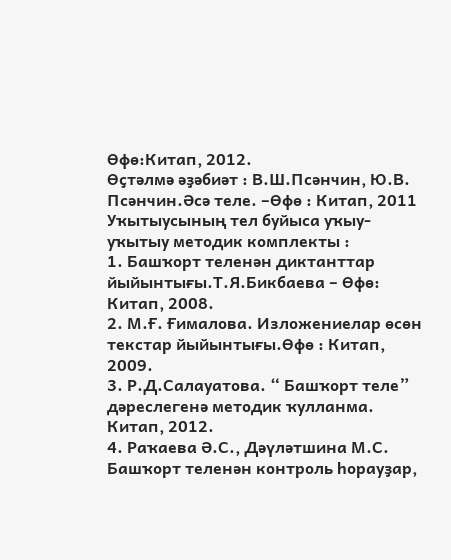Өфө:Китап, 2012.
Өҫтәлмә әҙәбиәт : В.Ш.Псәнчин, Ю.В. Псәнчин.Әсә теле. –Өфө : Китап, 2011
Уҡытыусының тел буйыса уҡыу- уҡытыу методик комплекты :
1. Башҡорт теленән диктанттар йыйынтығы.Т.Я.Бикбаева – Өфө: Китап, 2008.
2. М.Ғ. Ғималова. Изложениелар өсөн текстар йыйынтығы.Өфө : Китап, 2009.
3. Р.Д.Салауатова. “ Башҡорт теле” дәреслегенә методик ҡулланма. Китап, 2012.
4. Раҡаева Ә.С., Дәүләтшина М.С. Башҡорт теленән контроль һорауҙар,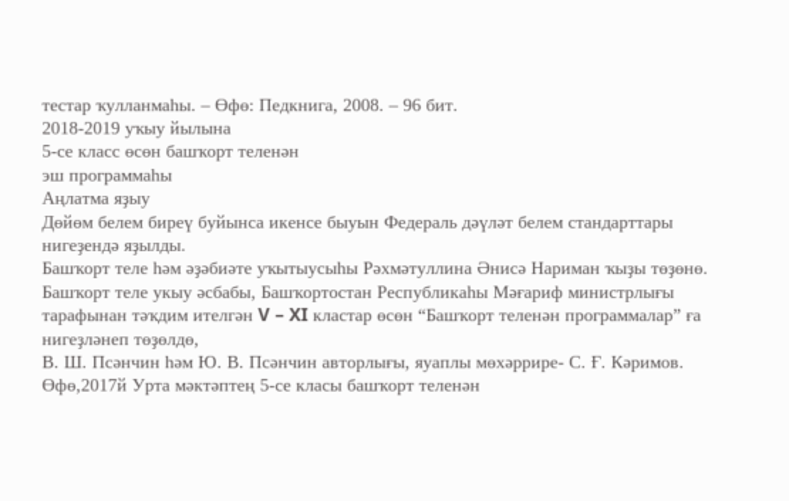тестар ҡулланмаһы. – Өфө: Педкнига, 2008. – 96 бит.
2018-2019 уҡыу йылына
5-се класс өсөн башҡорт теленән
эш программаһы
Аңлатма яҙыу
Дөйөм белем биреү буйынса икенсе быуын Федераль дәүләт белем стандарттары нигеҙендә яҙылды.
Башҡорт теле һәм әҙәбиәте уҡытыусыһы Рәхмәтуллина Әнисә Нариман ҡыҙы төҙөнө. Башҡорт теле укыу әсбабы, Башҡортостан Республикаһы Мәғариф министрлығы тарафынан тәҡдим ителгән V – XI кластар өсөн “Башҡорт теленән программалар” ға нигеҙләнеп төҙөлдө,
В. Ш. Псәнчин һәм Ю. В. Псәнчин авторлығы, яуаплы мөхәррире- С. Ғ. Кәримов. Өфө,2017й Урта мәктәптең 5-се класы башҡорт теленән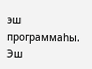эш программаһы.
Эш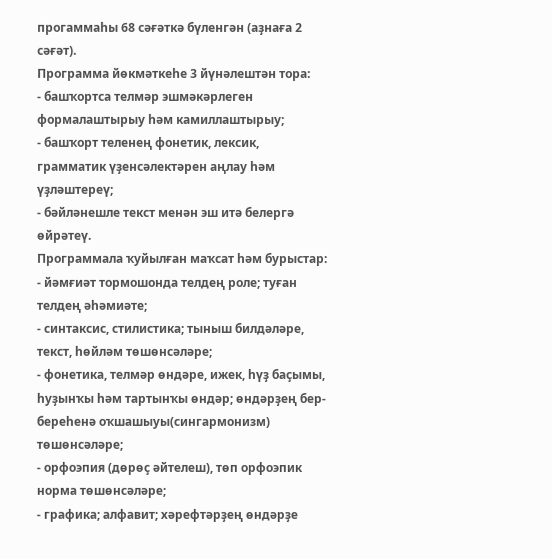прогаммаһы 68 сәғәткә бүленгән (аҙнаға 2 сәғәт).
Программа йөкмәткеһе 3 йүнәлештән тора:
- башҡортса телмәр эшмәкәрлеген формалаштырыу һәм камиллаштырыу;
- башҡорт теленең фонетик, лексик, грамматик үҙенсәлектәрен аңлау һәм үҙләштереү;
- бәйләнешле текст менән эш итә белергә өйрәтеү.
Программала ҡуйылған маҡсат һәм бурыстар:
- йәмғиәт тормошонда телдең роле; туған телдең әһәмиәте;
- синтаксис, стилистика; тыныш билдәләре, текст, һөйләм төшөнсәләре;
- фонетика, телмәр өндәре, ижек, һүҙ баҫымы, һуҙынҡы һәм тартынҡы өндәр; өндәрҙең бер-береһенә оҡшашыуы(сингармонизм) төшөнсәләре;
- орфоэпия (дөрөҫ әйтелеш), төп орфоэпик норма төшөнсәләре;
- графика; алфавит; хәрефтәрҙең өндәрҙе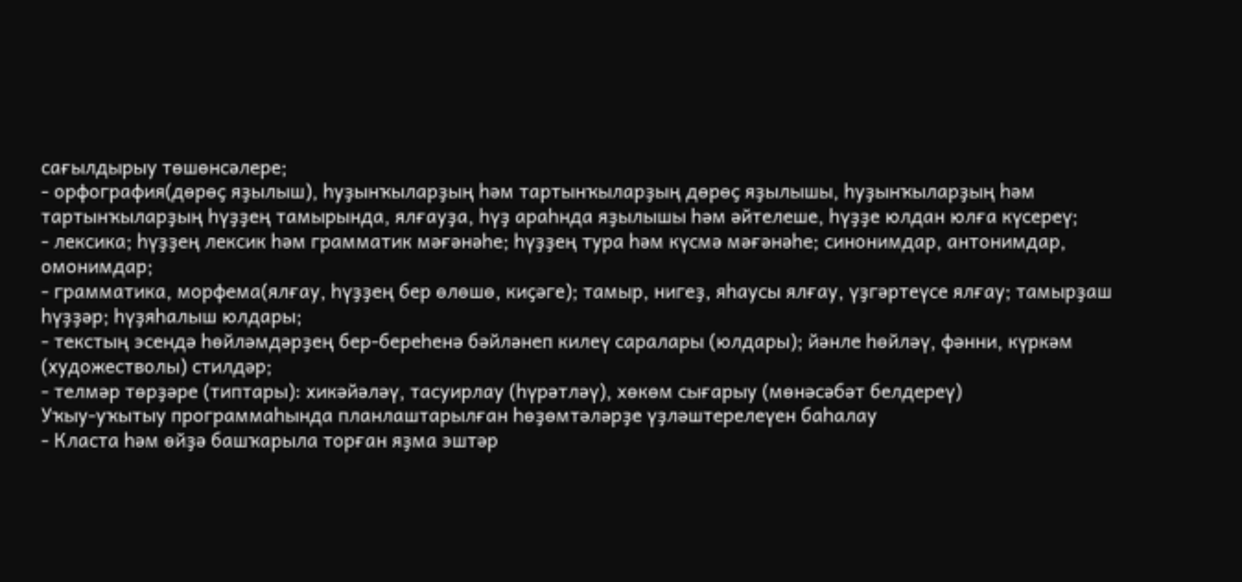сағылдырыу төшөнсәлере;
- орфография(дөрөҫ яҙылыш), һуҙынҡыларҙың һәм тартынҡыларҙың дөрөҫ яҙылышы, һуҙынҡыларҙың һәм тартынҡыларҙың һүҙҙең тамырында, ялғауҙа, һүҙ араһнда яҙылышы һәм әйтелеше, һүҙҙе юлдан юлға күсереү;
- лексика; һүҙҙең лексик һәм грамматик мәғәнәһе; һүҙҙең тура һәм күсмә мәғәнәһе; синонимдар, антонимдар, омонимдар;
- грамматика, морфема(ялғау, һүҙҙең бер өлөшө, киҫәге); тамыр, нигеҙ, яһаусы ялғау, үҙгәртеүсе ялғау; тамырҙаш һүҙҙәр; һүҙяһалыш юлдары;
- текстың эсендә һөйләмдәрҙең бер-береһенә бәйләнеп килеү саралары (юлдары); йәнле һөйләү, фәнни, күркәм (художестволы) стилдәр;
- телмәр төрҙәре (типтары): хикәйәләү, тасуирлау (һүрәтләү), хөкөм сығарыу (мөнәсәбәт белдереү)
Уҡыу-уҡытыу программаһында планлаштарылған һөҙөмтәләрҙе үҙләштерелеүен баһалау
- Класта һәм өйҙә башҡарыла торған яҙма эштәр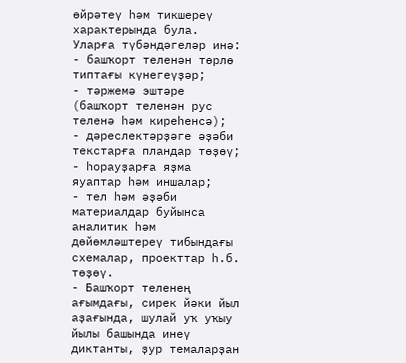өйрәтеү һәм тикшереү характерында була.
Уларға түбәндәгеләр инә:
- башҡорт теленән төрлө типтағы күнегеүҙәр;
- тәржемә эштәре (башҡорт теленән рус теленә һәм киреһенсә);
- дәреслектәрҙәге әҙәби текстарға пландар төҙөү;
- һорауҙарға яҙма яуаптар һәм иншалар;
- тел һәм әҙәби материалдар буйынса аналитик һәм дөйөмләштереү тибындағы схемалар, проекттар һ.б. төҙөү.
- Башҡорт теленең ағымдағы, сирек йәки йыл аҙағында, шулай уҡ уҡыу йылы башында инеү диктанты, ҙур темаларҙан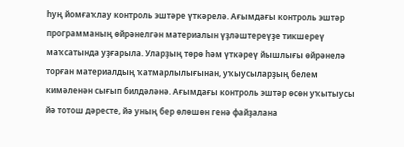һуң йомғаҡлау контроль эштәре үткәрелә. Ағымдағы контроль эштәр программаның өйрәнелгән материалын үҙләштереүҙе тикшереү маҡсатында уҙғарыла. Уларҙың төрө һәм үткәреү йышлығы өйрәнелә торған материалдың ҡатмарлылығынан, уҡыусыларҙың белем кимәленән сығып билдәләнә. Ағымдағы контроль эштәр өсөн уҡытыусы йә тотош дәресте, йә уның бер өлөшөн генә файҙалана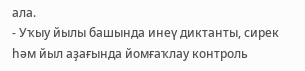ала.
- Уҡыу йылы башында инеү диктанты, сирек һәм йыл аҙағында йомғаҡлау контроль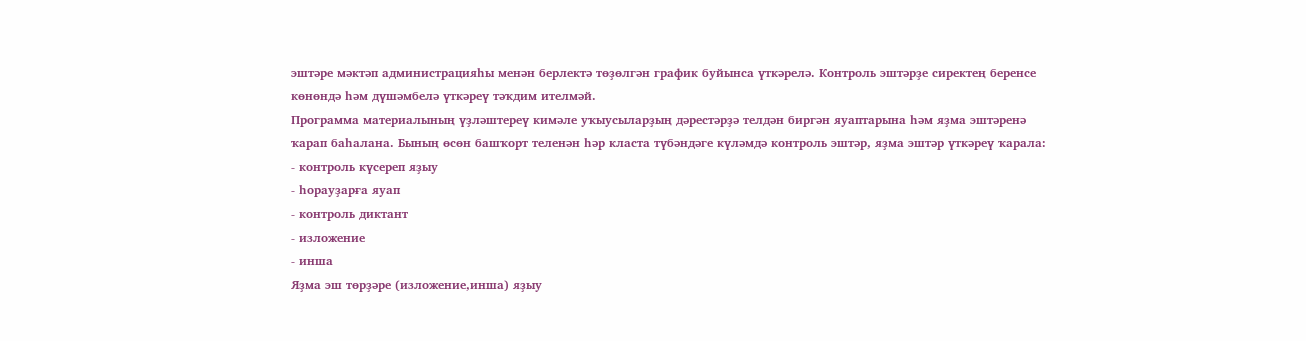эштәре мәктәп администрацияһы менән берлектә төҙөлгән график буйынса үткәрелә. Контроль эштәрҙе сиректең беренсе көнөндә һәм дүшәмбелә үткәреү тәҡдим ителмәй.
Программа материалының үҙләштереү кимәле уҡыусыларҙың дәрестәрҙә телдән биргән яуаптарына һәм яҙма эштәренә ҡарап баһалана. Бының өсөн башҡорт теленән һәр класта түбәндәге күләмдә контроль эштәр, яҙма эштәр үткәреү ҡарала:
- контроль күсереп яҙыу
- һорауҙарға яуап
- контроль диктант
- изложение
- инша
Яҙма эш төрҙәре (изложение,инша) яҙыу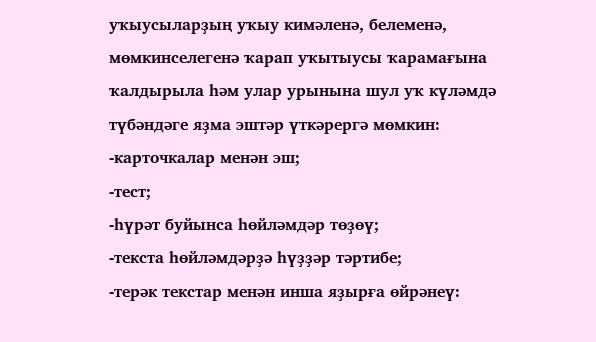уҡыусыларҙың уҡыу кимәленә, белеменә, мөмкинселегенә ҡарап уҡытыусы ҡарамағына ҡалдырыла һәм улар урынына шул уҡ күләмдә түбәндәге яҙма эштәр үткәрергә мөмкин:
-карточкалар менән эш;
-тест;
-һүрәт буйынса һөйләмдәр төҙөү;
-текста һөйләмдәрҙә һүҙҙәр тәртибе;
-терәк текстар менән инша яҙырға өйрәнеү: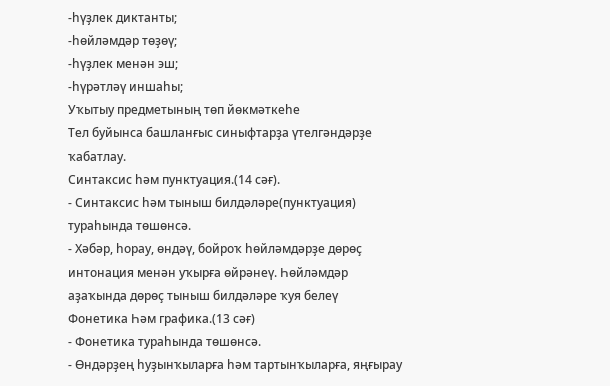-һүҙлек диктанты;
-һөйләмдәр төҙөү;
-һүҙлек менән эш;
-һүрәтләү иншаһы;
Уҡытыу предметының төп йөкмәткеһе
Тел буйынса башланғыс синыфтарҙа үтелгәндәрҙе ҡабатлау.
Синтаксис һәм пунктуация.(14 сәғ).
- Синтаксис һәм тыныш билдәләре(пунктуация) тураһында төшөнсә.
- Хәбәр, һорау, өндәү, бойроҡ һөйләмдәрҙе дөрөҫ интонация менән уҡырға өйрәнеү. Һөйләмдәр аҙаҡында дөрөҫ тыныш билдәләре ҡуя белеү
Фонетика Һәм графика.(13 сәғ)
- Фонетика тураһында төшөнсә.
- Өндәрҙең һуҙынҡыларға һәм тартынҡыларға, яңғырау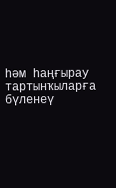һәм һаңғырау тартынҡыларға бүленеү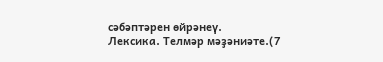сәбәптәрен өйрәнеү.
Лексика. Телмәр мәҙәниәте.(7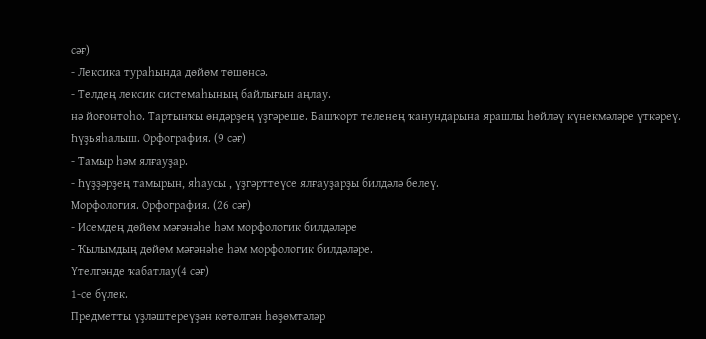cәғ)
- Лексика тураһында дөйөм төшөнсә.
- Телдең лексик системаһының байлығын аңлау.
нә йоғонтоһо. Тартынҡы өндәрҙең үҙгәреше. Башҡорт теленең ҡанундарына ярашлы һөйләү күнекмәләре үткәреү.
Һүҙьяһалыш. Орфография. (9 cәғ)
- Тамыр һәм ялғауҙар.
- Һүҙҙәрҙең тамырын, яһаусы , үҙгәрттеүсе ялғауҙарҙы билдәлә белеү.
Морфология. Орфография. (26 сәғ)
- Исемдең дөйөм мәғәнәһе һәм морфологик билдәләре
- Ҡылымдың дөйөм мәғәнәһе һәм морфологик билдәләре.
Үтелгәнде ҡабатлау(4 сәғ)
1-се бүлек.
Предметты үҙләштереүҙән көтөлгән һөҙөмтәләр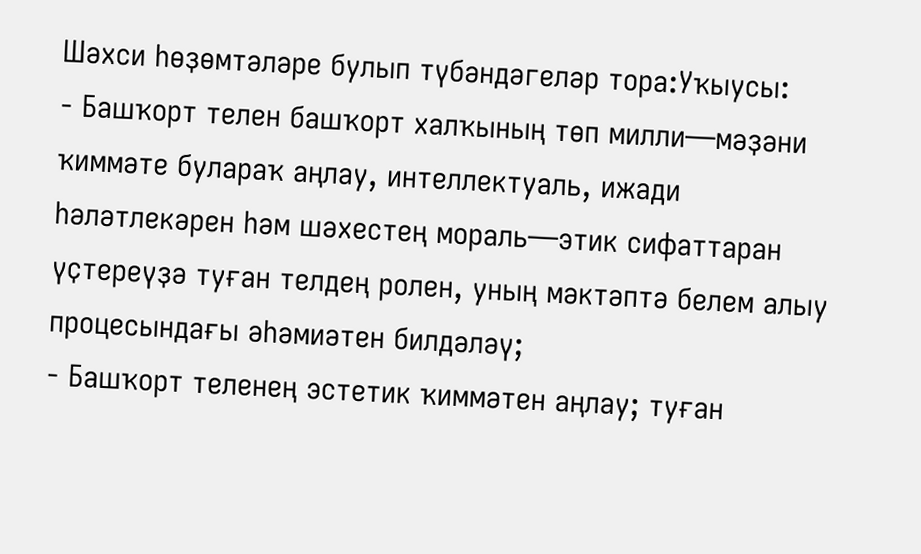Шәхси һөҙөмтәләре булып түбәндәгеләр тора:Уҡыусы:
- Башҡорт телен башҡорт халҡының төп милли—мәҙәни ҡиммәте булараҡ аңлау, интеллектуаль, ижади һәләтлекәрен һәм шәхестең мораль—этик сифаттаран үҫтереүҙә туған телдең ролен, уның мәктәптә белем алыу процесындағы әһәмиәтен билдәләү;
- Башҡорт теленең эстетик ҡиммәтен аңлау; туған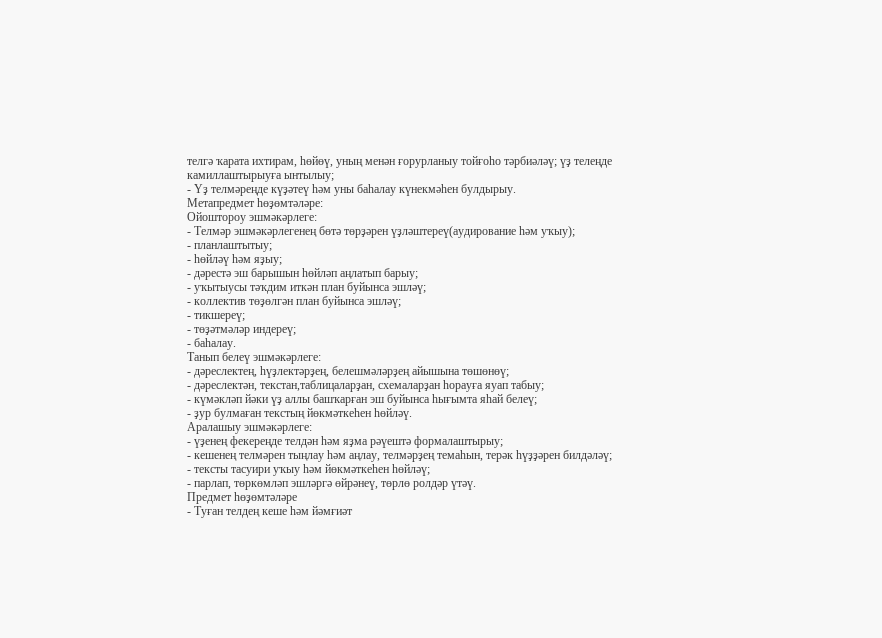телгә ҡарата ихтирам, һөйөү, уның менән ғорурланыу тойғоһо тәрбиәләү; үҙ телеңде камиллаштырыуға ынтылыу;
- Үҙ телмәреңде күҙәтеү һәм уны баһалау күнекмәһен булдырыу.
Метапредмет һөҙөмтәләре:
Ойоштороу эшмәкәрлеге:
- Телмәр эшмәкәрлегенең бөтә төрҙәрен үҙләштереү(аудирование һәм уҡыу);
- планлаштытыу;
- һөйләү һәм яҙыу;
- дәрестә эш барышын һөйләп аңлатып барыу;
- уҡытыусы тәҡдим иткән план буйынса эшләү;
- коллектив төҙөлгән план буйынса эшләү;
- тикшереү;
- төҙәтмәләр индереү;
- баһалау.
Танып белеү эшмәкәрлеге:
- дәреслектең, һүҙлектәрҙең, белешмәләрҙең айышына төшөнөү;
- дәреслектән, текстан,таблицаларҙан, схемаларҙан һорауға яуап табыу;
- күмәкләп йәки үҙ аллы башҡарған эш буйынса һығымта яһай белеү;
- ҙур булмаған текстың йөкмәткеһен һөйләү.
Аралашыу эшмәкәрлеге:
- үҙенең фекереңде телдән һәм яҙма рәүештә формалаштырыу;
- кешенең телмәрен тыңлау һәм аңлау, телмәрҙең темаһын, терәк һүҙҙәрен билдәләү;
- тексты тасуири уҡыу һәм йөкмәткеһен һөйләү;
- парлап, төркөмләп эшләргә өйрәнеү, төрлө ролдәр үтәү.
Предмет һөҙөмтәләре
- Туған телдең кеше һәм йәмғиәт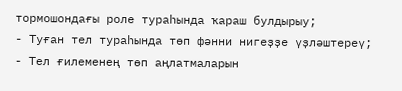тормошондағы роле тураһында ҡараш булдырыу;
- Туған тел тураһында төп фәнни нигеҙҙе үҙләштереү;
- Тел ғилеменең төп аңлатмаларын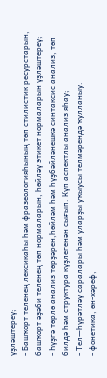үҙләштереү;
- Башҡорт теленең лексикаһы һәм фразеологияһының төп стилистик ресурстарын, башҡорт әҙәби теленең төп нормаларын, һөйләү этикет нормаларын үҙләштереү;
- Һүҙгә төрлө анализ төрҙәрен,һөйләм һәм һүҙбәйләнешкә синтаксис анализ, төп билдә һәм структура күҙлегенән сығып. Күп аспектлы анализ яһау;
- Тел—һүрәтләү саралары һәм уларҙы уҡыусы телмәрендә ҡулланыу.
- фонетика, өн-хәреф,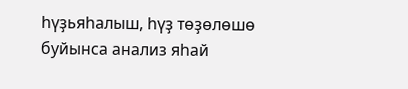һүҙьяһалыш, һүҙ төҙөлөшө буйынса анализ яһай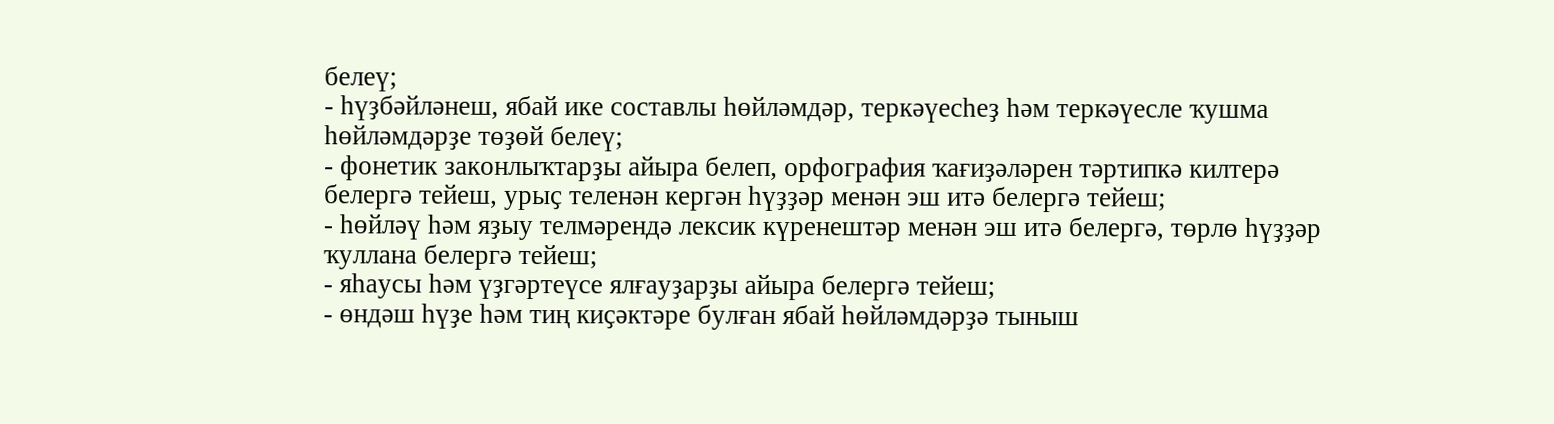белеү;
- һүҙбәйләнеш, ябай ике составлы һөйләмдәр, теркәүесһеҙ һәм теркәүесле ҡушма һөйләмдәрҙе төҙөй белеү;
- фонетик законлыҡтарҙы айыра белеп, орфография ҡағиҙәләрен тәртипкә килтерә белергә тейеш, урыҫ теленән кергән һүҙҙәр менән эш итә белергә тейеш;
- һөйләү һәм яҙыу телмәрендә лексик күренештәр менән эш итә белергә, төрлө һүҙҙәр ҡуллана белергә тейеш;
- яһаусы һәм үҙгәртеүсе ялғауҙарҙы айыра белергә тейеш;
- өндәш һүҙе һәм тиң киҫәктәре булған ябай һөйләмдәрҙә тыныш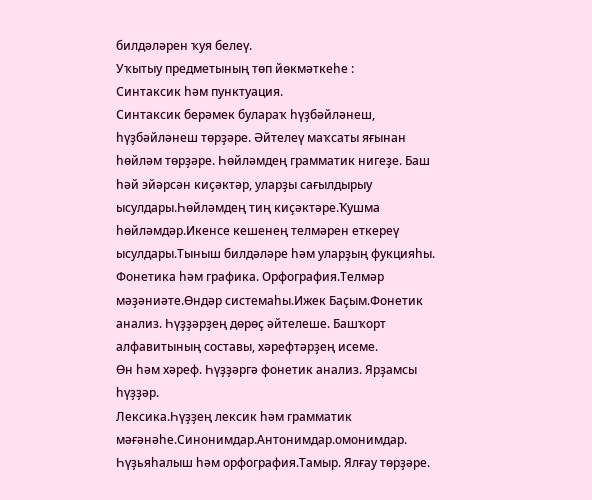билдәләрен ҡуя белеү.
Уҡытыу предметының төп йөкмәткеһе :
Синтаксик һәм пунктуация.
Синтаксик берәмек булараҡ һүҙбәйләнеш, һүҙбәйләнеш төрҙәре. Әйтелеү маҡсаты яғынан һөйләм төрҙәре. Һөйләмдең грамматик нигеҙе. Баш һәй эйәрсән киҫәктәр, уларҙы сағылдырыу ысулдары.Һөйләмдең тиң киҫәктәре.Ҡушма һөйләмдәр.Икенсе кешенең телмәрен еткереү ысулдары.Тыныш билдәләре һәм уларҙың фукцияһы.
Фонетика һәм графика. Орфография.Телмәр мәҙәниәте.Өндәр системаһы.Ижек Баҫым.Фонетик анализ. Һүҙҙәрҙең дөрөҫ әйтелеше. Башҡорт алфавитының составы, хәрефтәрҙең исеме.
Өн һәм хәреф. Һүҙҙәргә фонетик анализ. Ярҙамсы һүҙҙәр.
Лексика.Һүҙҙең лексик һәм грамматик мәғәнәһе.Синонимдар.Антонимдар.омонимдар.
Һүҙьяһалыш һәм орфография.Тамыр. Ялғау төрҙәре.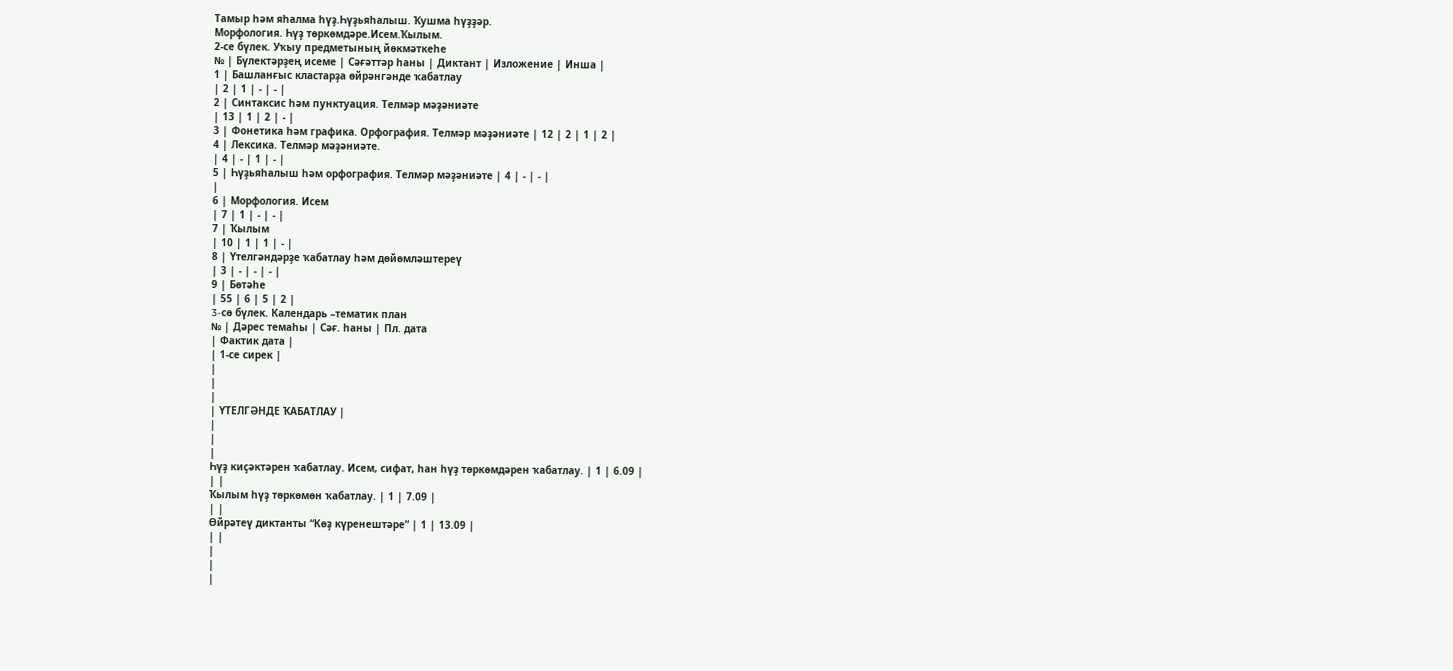Тамыр һәм яһалма һүҙ.Һүҙьяһалыш. Ҡушма һүҙҙәр.
Морфология. Һүҙ төркөмдәре.Исем.Ҡылым.
2-се бүлек. Уҡыу предметының йөкмәткеһе
№ | Бүлектәрҙең исеме | Сәғәттәр һаны | Диктант | Изложение | Инша |
1 | Башланғыс кластарҙа өйрәнгәнде ҡабатлау
| 2 | 1 | - | - |
2 | Синтаксис һәм пунктуация. Телмәр мәҙәниәте
| 13 | 1 | 2 | - |
3 | Фонетика һәм графика. Орфография. Телмәр мәҙәниәте | 12 | 2 | 1 | 2 |
4 | Лексика. Телмәр мәҙәниәте.
| 4 | - | 1 | - |
5 | Һүҙьяһалыш һәм орфография. Телмәр мәҙәниәте | 4 | - | - |
|
6 | Морфология. Исем
| 7 | 1 | - | - |
7 | Ҡылым
| 10 | 1 | 1 | - |
8 | Үтелгәндәрҙе ҡабатлау һәм дөйөмләштереү
| 3 | - | - | - |
9 | Бөтәһе
| 55 | 6 | 5 | 2 |
3-cө бүлек. Календарь –тематик план
№ | Дәрес темаһы | Сәғ. һаны | Пл. дата
| Фактик дата |
| 1-се сирек |
|
|
|
| ҮТЕЛГӘНДЕ ҠАБАТЛАУ |
|
|
|
Һүҙ киҫәктәрен ҡабатлау. Исем, сифат, һан һүҙ төркөмдәрен ҡабатлау. | 1 | 6.09 |
| |
Ҡылым һүҙ төркөмөн ҡабатлау. | 1 | 7.09 |
| |
Өйрәтеү диктанты “Көҙ күренештәре” | 1 | 13.09 |
| |
|
|
|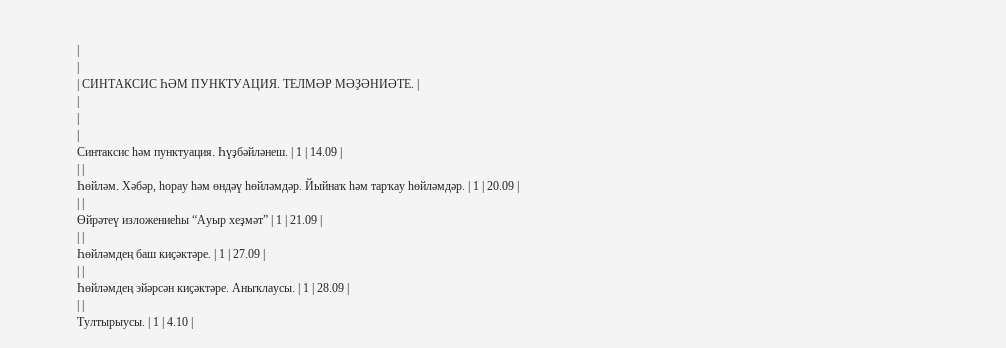|
|
| СИНТАКСИС ҺӘМ ПУНКТУАЦИЯ. ТЕЛМӘР МӘҘӘНИӘТЕ. |
|
|
|
Синтаксис һәм пунктуация. Һүҙбәйләнеш. | 1 | 14.09 |
| |
Һөйләм. Хәбәр, һорау һәм өндәү һөйләмдәр. Йыйнаҡ һәм тарҡау һөйләмдәр. | 1 | 20.09 |
| |
Өйрәтеү изложениеһы “Ауыр хеҙмәт” | 1 | 21.09 |
| |
Һөйләмдең баш киҫәктәре. | 1 | 27.09 |
| |
Һөйләмдең эйәрсән киҫәктәре. Аныҡлаусы. | 1 | 28.09 |
| |
Тултырыусы. | 1 | 4.10 |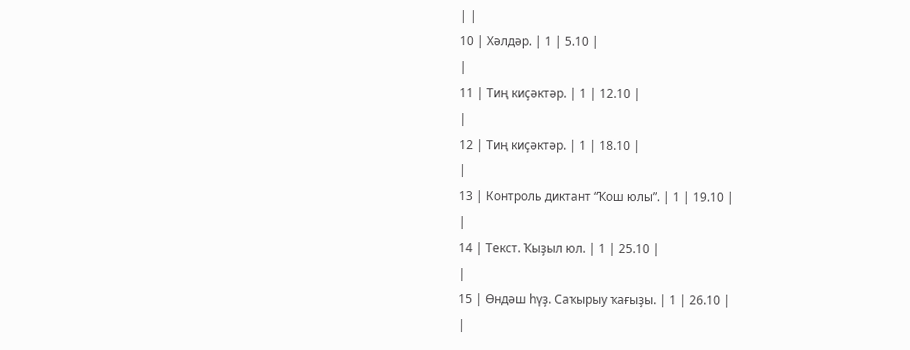| |
10 | Хәлдәр. | 1 | 5.10 |
|
11 | Тиң киҫәктәр. | 1 | 12.10 |
|
12 | Тиң киҫәктәр. | 1 | 18.10 |
|
13 | Контроль диктант “Ҡош юлы”. | 1 | 19.10 |
|
14 | Текст. Ҡыҙыл юл. | 1 | 25.10 |
|
15 | Өндәш һүҙ. Саҡырыу ҡағыҙы. | 1 | 26.10 |
|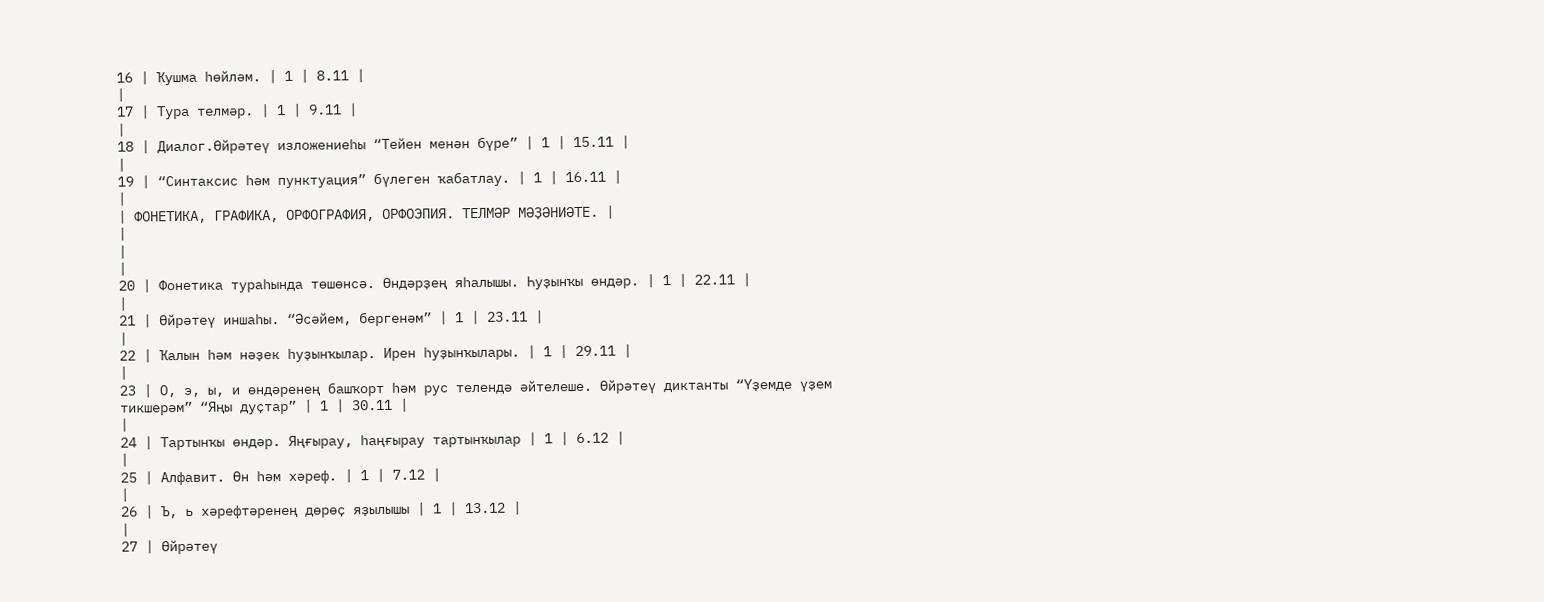16 | Ҡушма һөйләм. | 1 | 8.11 |
|
17 | Тура телмәр. | 1 | 9.11 |
|
18 | Диалог.Өйрәтеү изложениеһы “Тейен менән бүре” | 1 | 15.11 |
|
19 | “Синтаксис һәм пунктуация” бүлеген ҡабатлау. | 1 | 16.11 |
|
| ФОНЕТИКА, ГРАФИКА, ОРФОГРАФИЯ, ОРФОЭПИЯ. ТЕЛМӘР МӘҘӘНИӘТЕ. |
|
|
|
20 | Фонетика тураһында төшөнсә. Өндәрҙең яһалышы. Һуҙынҡы өндәр. | 1 | 22.11 |
|
21 | Өйрәтеү иншаһы. “Әсәйем, бергенәм” | 1 | 23.11 |
|
22 | Ҡалын һәм нәҙек һуҙынҡылар. Ирен һуҙынҡылары. | 1 | 29.11 |
|
23 | О, э, ы, и өндәренең башҡорт һәм рус телендә әйтелеше. Өйрәтеү диктанты “Үҙемде үҙем тикшерәм” “Яңы дуҫтар” | 1 | 30.11 |
|
24 | Тартынҡы өндәр. Яңғырау, һаңғырау тартынҡылар | 1 | 6.12 |
|
25 | Алфавит. Өн һәм хәреф. | 1 | 7.12 |
|
26 | Ъ, ь хәрефтәренең дөрөҫ яҙылышы | 1 | 13.12 |
|
27 | Өйрәтеү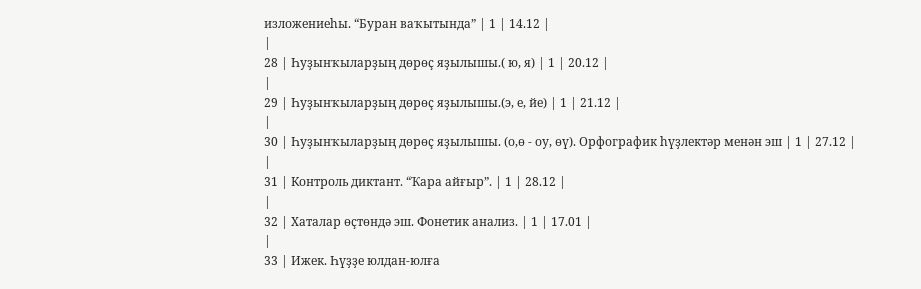изложениеһы. “Буран ваҡытында” | 1 | 14.12 |
|
28 | Һуҙынҡыларҙың дөрөҫ яҙылышы.( ю, я) | 1 | 20.12 |
|
29 | Һуҙынҡыларҙың дөрөҫ яҙылышы.(э, е, йе) | 1 | 21.12 |
|
30 | Һуҙынҡыларҙың дөрөҫ яҙылышы. (о,ө - оу, өү). Орфографик һүҙлектәр менән эш | 1 | 27.12 |
|
31 | Контроль диктант. “Ҡара айғыр”. | 1 | 28.12 |
|
32 | Хаталар өҫтөндә эш. Фонетик анализ. | 1 | 17.01 |
|
33 | Ижек. Һүҙҙе юлдан-юлға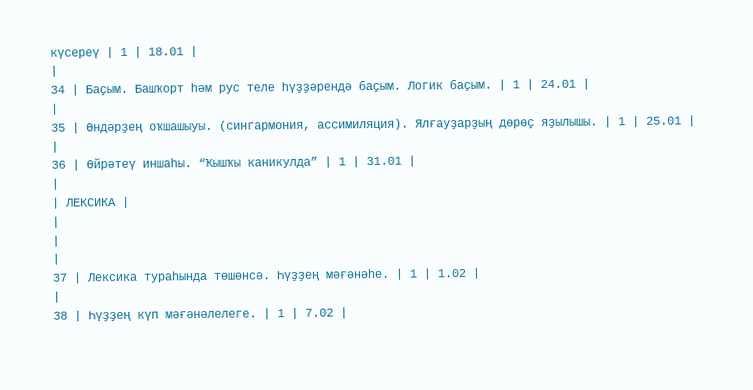күсереү | 1 | 18.01 |
|
34 | Баҫым. Башҡорт һәм рус теле һүҙҙәрендә баҫым. Логик баҫым. | 1 | 24.01 |
|
35 | Өндәрҙең оҡшашыуы. (сингармония, ассимиляция). Ялғауҙарҙың дөрөҫ яҙылышы. | 1 | 25.01 |
|
36 | Өйрәтеү иншаһы. “Ҡышҡы каникулда” | 1 | 31.01 |
|
| ЛЕКСИКА |
|
|
|
37 | Лексика тураһында төшөнсә. Һүҙҙең мәғәнәһе. | 1 | 1.02 |
|
38 | Һүҙҙең күп мәғәнәлелеге. | 1 | 7.02 |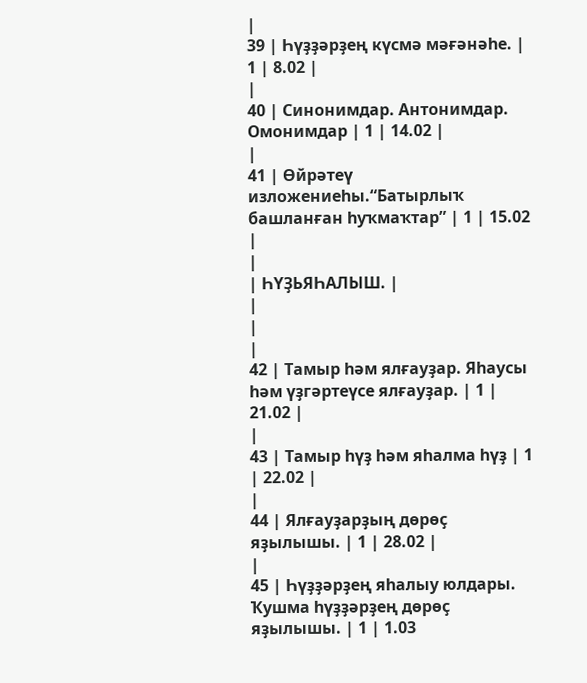|
39 | Һүҙҙәрҙең күсмә мәғәнәһе. | 1 | 8.02 |
|
40 | Синонимдар. Антонимдар. Омонимдар | 1 | 14.02 |
|
41 | Өйрәтеү изложениеһы.“Батырлыҡ башланған һуҡмаҡтар” | 1 | 15.02 |
|
| ҺҮҘЬЯҺАЛЫШ. |
|
|
|
42 | Тамыр һәм ялғауҙар. Яһаусы һәм үҙгәртеүсе ялғауҙар. | 1 | 21.02 |
|
43 | Тамыр һүҙ һәм яһалма һүҙ | 1 | 22.02 |
|
44 | Ялғауҙарҙың дөрөҫ яҙылышы. | 1 | 28.02 |
|
45 | Һүҙҙәрҙең яһалыу юлдары. Ҡушма һүҙҙәрҙең дөрөҫ яҙылышы. | 1 | 1.03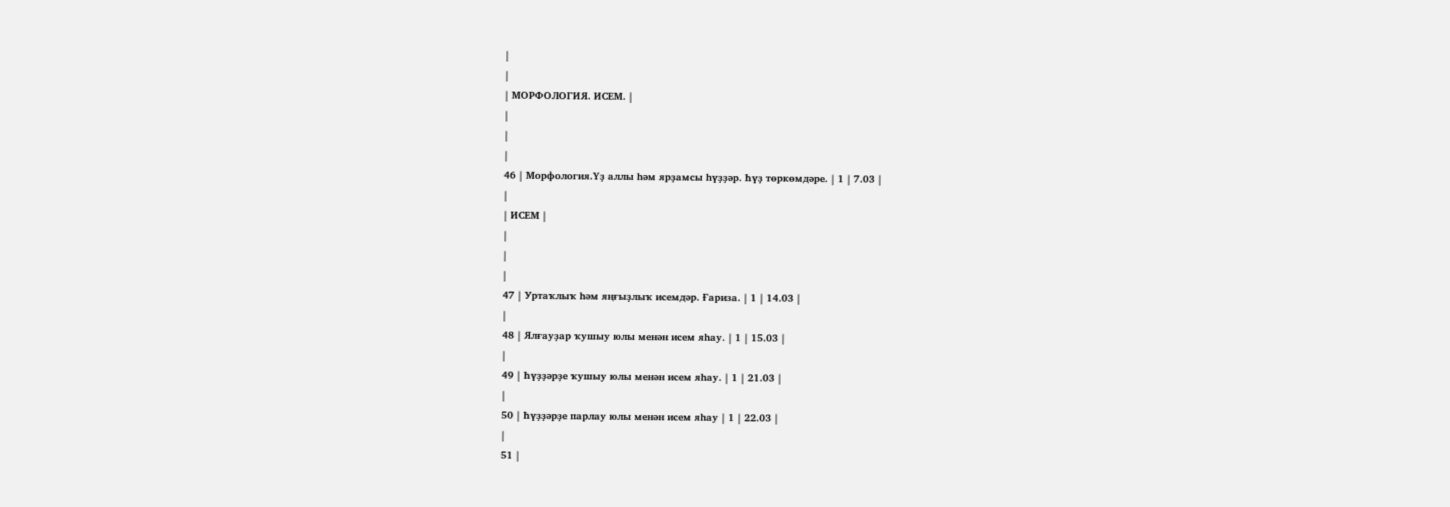|
|
| МОРФОЛОГИЯ. ИСЕМ. |
|
|
|
46 | Морфология.Үҙ аллы һәм ярҙамсы һүҙҙәр. Һүҙ төркөмдәре. | 1 | 7.03 |
|
| ИСЕМ |
|
|
|
47 | Уртаҡлыҡ һәм яңғыҙлыҡ исемдәр. Ғариза. | 1 | 14.03 |
|
48 | Ялғауҙар ҡушыу юлы менән исем яһау. | 1 | 15.03 |
|
49 | Һүҙҙәрҙе ҡушыу юлы менән исем яһау. | 1 | 21.03 |
|
50 | Һүҙҙәрҙе парлау юлы менән исем яһау | 1 | 22.03 |
|
51 |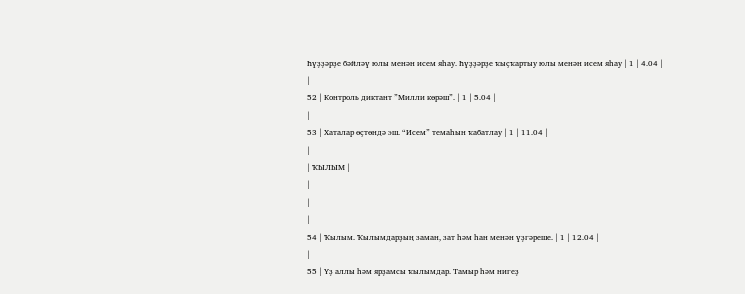Һүҙҙәрҙе бәйләү юлы менән исем яһау. Һүҙҙәрҙе ҡыҫҡартыу юлы менән исем яһау | 1 | 4.04 |
|
52 | Контроль диктант ”Милли көрәш”. | 1 | 5.04 |
|
53 | Хаталар өҫтөндә эш. “Исем” темаһын ҡабатлау | 1 | 11.04 |
|
| ҠЫЛЫМ |
|
|
|
54 | Ҡылым. Ҡылымдарҙың заман, зат һәм һан менән үҙгәреше. | 1 | 12.04 |
|
55 | Үҙ аллы һәм ярҙамсы ҡылымдар. Тамыр һәм нигеҙ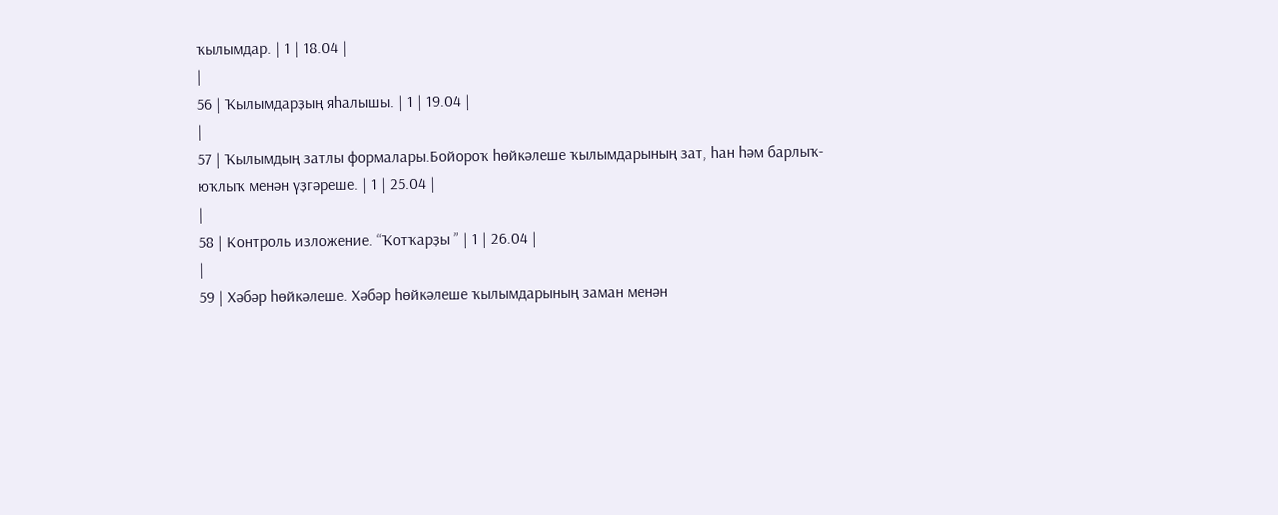ҡылымдар. | 1 | 18.04 |
|
56 | Ҡылымдарҙың яһалышы. | 1 | 19.04 |
|
57 | Ҡылымдың затлы формалары.Бойороҡ һөйкәлеше ҡылымдарының зат, һан һәм барлыҡ-юҡлыҡ менән үҙгәреше. | 1 | 25.04 |
|
58 | Контроль изложение. “Ҡотҡарҙы ” | 1 | 26.04 |
|
59 | Хәбәр һөйкәлеше. Хәбәр һөйкәлеше ҡылымдарының заман менән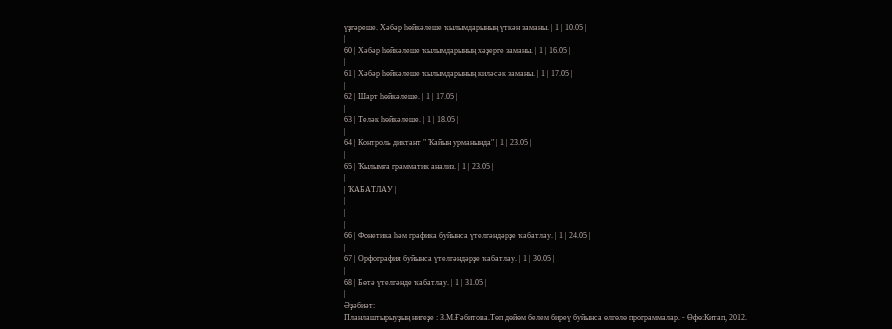үҙгәреше. Хәбәр һөйкәлеше ҡылымдарының үткән заманы. | 1 | 10.05 |
|
60 | Хәбәр һөйкәлеше ҡылымдарының хәҙерге заманы. | 1 | 16.05 |
|
61 | Хәбәр һөйкәлеше ҡылымдарының киләсәк заманы. | 1 | 17.05 |
|
62 | Шарт һөйкәлеше. | 1 | 17.05 |
|
63 | Теләк һөйкәлеше. | 1 | 18.05 |
|
64 | Контроль диктант " Ҡайын урманында" | 1 | 23.05 |
|
65 | Ҡылымға грамматик анализ. | 1 | 23.05 |
|
| ҠАБАТЛАУ |
|
|
|
66 | Фонетика һәм графика буйынса үтелгәндәрҙе ҡабатлау. | 1 | 24.05 |
|
67 | Орфография буйынса үтелгәндәрҙе ҡабатлау. | 1 | 30.05 |
|
68 | Бөтә үтелгәнде ҡабатлау. | 1 | 31.05 |
|
Әҙәбиәт:
Планлаштырыуҙың нигеҙе : З.М.Ғәбитова.Төп дөйөм белем биреү буйынса өлгөлө программалар. - Өфө:Китап, 2012.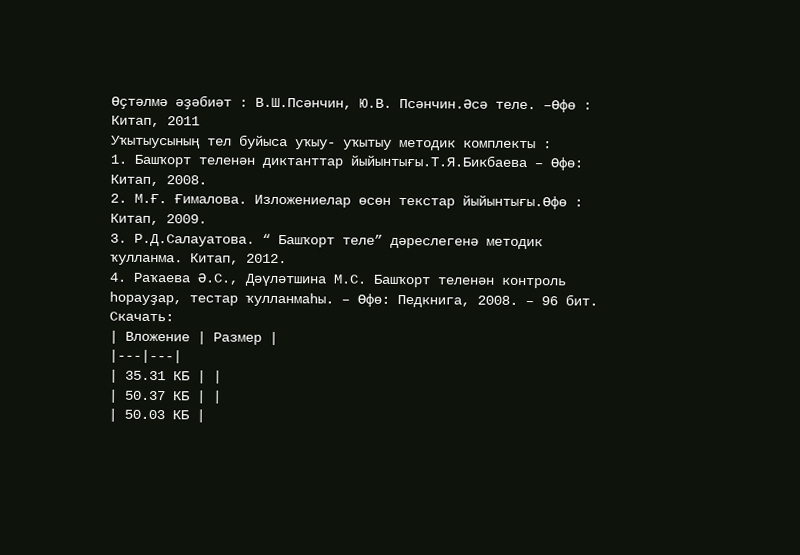Өҫтәлмә әҙәбиәт : В.Ш.Псәнчин, Ю.В. Псәнчин.Әсә теле. –Өфө : Китап, 2011
Уҡытыусының тел буйыса уҡыу- уҡытыу методик комплекты :
1. Башҡорт теленән диктанттар йыйынтығы.Т.Я.Бикбаева – Өфө: Китап, 2008.
2. М.Ғ. Ғималова. Изложениелар өсөн текстар йыйынтығы.Өфө : Китап, 2009.
3. Р.Д.Салауатова. “ Башҡорт теле” дәреслегенә методик ҡулланма. Китап, 2012.
4. Раҡаева Ә.С., Дәүләтшина М.С. Башҡорт теленән контроль һорауҙар, тестар ҡулланмаһы. – Өфө: Педкнига, 2008. – 96 бит.
Скачать:
| Вложение | Размер |
|---|---|
| 35.31 КБ | |
| 50.37 КБ | |
| 50.03 КБ |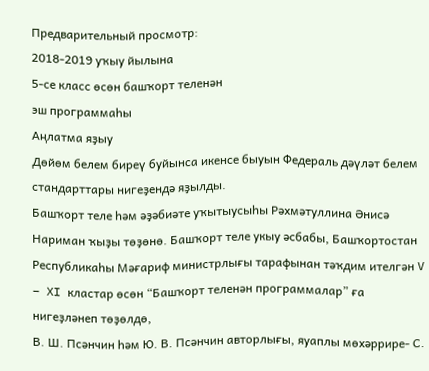Предварительный просмотр:
2018-2019 уҡыу йылына
5-се класс өсөн башҡорт теленән
эш программаһы
Аңлатма яҙыу
Дөйөм белем биреү буйынса икенсе быуын Федераль дәүләт белем стандарттары нигеҙендә яҙылды.
Башҡорт теле һәм әҙәбиәте уҡытыусыһы Рәхмәтуллина Әнисә Нариман ҡыҙы төҙөнө. Башҡорт теле укыу әсбабы, Башҡортостан Республикаһы Мәғариф министрлығы тарафынан тәҡдим ителгән V – XI кластар өсөн “Башҡорт теленән программалар” ға нигеҙләнеп төҙөлдө,
В. Ш. Псәнчин һәм Ю. В. Псәнчин авторлығы, яуаплы мөхәррире- С.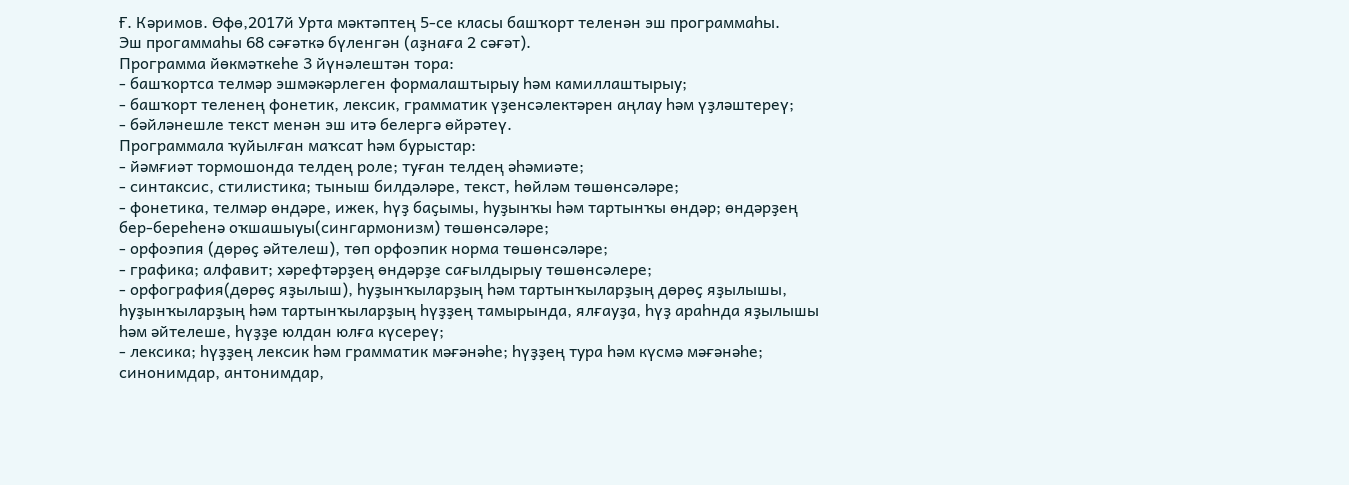Ғ. Кәримов. Өфө,2017й Урта мәктәптең 5-се класы башҡорт теленән эш программаһы.
Эш прогаммаһы 68 сәғәткә бүленгән (аҙнаға 2 сәғәт).
Программа йөкмәткеһе 3 йүнәлештән тора:
- башҡортса телмәр эшмәкәрлеген формалаштырыу һәм камиллаштырыу;
- башҡорт теленең фонетик, лексик, грамматик үҙенсәлектәрен аңлау һәм үҙләштереү;
- бәйләнешле текст менән эш итә белергә өйрәтеү.
Программала ҡуйылған маҡсат һәм бурыстар:
- йәмғиәт тормошонда телдең роле; туған телдең әһәмиәте;
- синтаксис, стилистика; тыныш билдәләре, текст, һөйләм төшөнсәләре;
- фонетика, телмәр өндәре, ижек, һүҙ баҫымы, һуҙынҡы һәм тартынҡы өндәр; өндәрҙең бер-береһенә оҡшашыуы(сингармонизм) төшөнсәләре;
- орфоэпия (дөрөҫ әйтелеш), төп орфоэпик норма төшөнсәләре;
- графика; алфавит; хәрефтәрҙең өндәрҙе сағылдырыу төшөнсәлере;
- орфография(дөрөҫ яҙылыш), һуҙынҡыларҙың һәм тартынҡыларҙың дөрөҫ яҙылышы, һуҙынҡыларҙың һәм тартынҡыларҙың һүҙҙең тамырында, ялғауҙа, һүҙ араһнда яҙылышы һәм әйтелеше, һүҙҙе юлдан юлға күсереү;
- лексика; һүҙҙең лексик һәм грамматик мәғәнәһе; һүҙҙең тура һәм күсмә мәғәнәһе; синонимдар, антонимдар,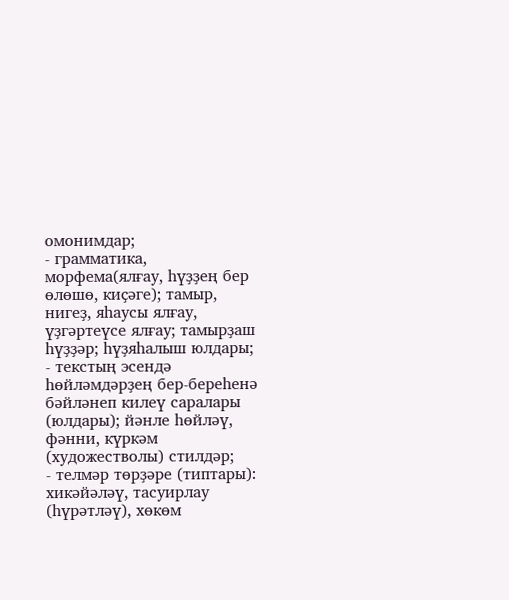омонимдар;
- грамматика, морфема(ялғау, һүҙҙең бер өлөшө, киҫәге); тамыр, нигеҙ, яһаусы ялғау, үҙгәртеүсе ялғау; тамырҙаш һүҙҙәр; һүҙяһалыш юлдары;
- текстың эсендә һөйләмдәрҙең бер-береһенә бәйләнеп килеү саралары (юлдары); йәнле һөйләү, фәнни, күркәм (художестволы) стилдәр;
- телмәр төрҙәре (типтары): хикәйәләү, тасуирлау (һүрәтләү), хөкөм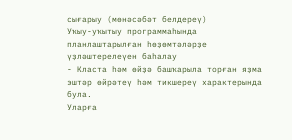сығарыу (мөнәсәбәт белдереү)
Уҡыу-уҡытыу программаһында планлаштарылған һөҙөмтәләрҙе үҙләштерелеүен баһалау
- Класта һәм өйҙә башҡарыла торған яҙма эштәр өйрәтеү һәм тикшереү характерында була.
Уларға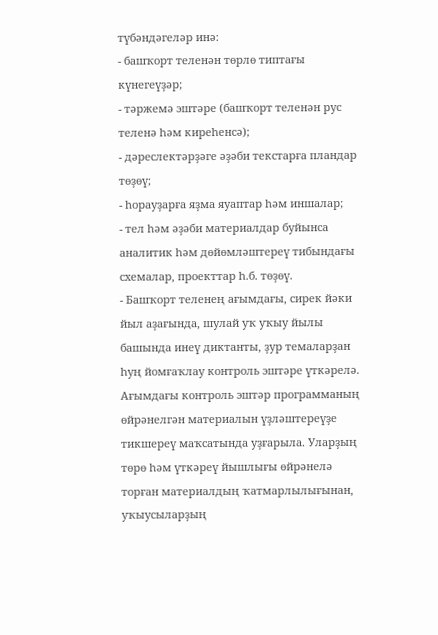түбәндәгеләр инә:
- башҡорт теленән төрлө типтағы күнегеүҙәр;
- тәржемә эштәре (башҡорт теленән рус теленә һәм киреһенсә);
- дәреслектәрҙәге әҙәби текстарға пландар төҙөү;
- һорауҙарға яҙма яуаптар һәм иншалар;
- тел һәм әҙәби материалдар буйынса аналитик һәм дөйөмләштереү тибындағы схемалар, проекттар һ.б. төҙөү.
- Башҡорт теленең ағымдағы, сирек йәки йыл аҙағында, шулай уҡ уҡыу йылы башында инеү диктанты, ҙур темаларҙан һуң йомғаҡлау контроль эштәре үткәрелә. Ағымдағы контроль эштәр программаның өйрәнелгән материалын үҙләштереүҙе тикшереү маҡсатында уҙғарыла. Уларҙың төрө һәм үткәреү йышлығы өйрәнелә торған материалдың ҡатмарлылығынан, уҡыусыларҙың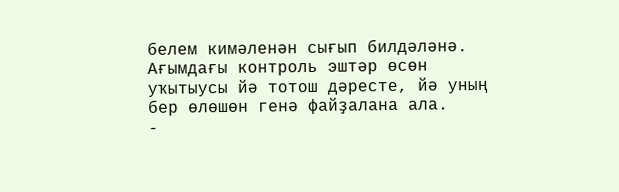белем кимәленән сығып билдәләнә. Ағымдағы контроль эштәр өсөн уҡытыусы йә тотош дәресте, йә уның бер өлөшөн генә файҙалана ала.
-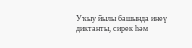Уҡыу йылы башында инеү диктанты, сирек һәм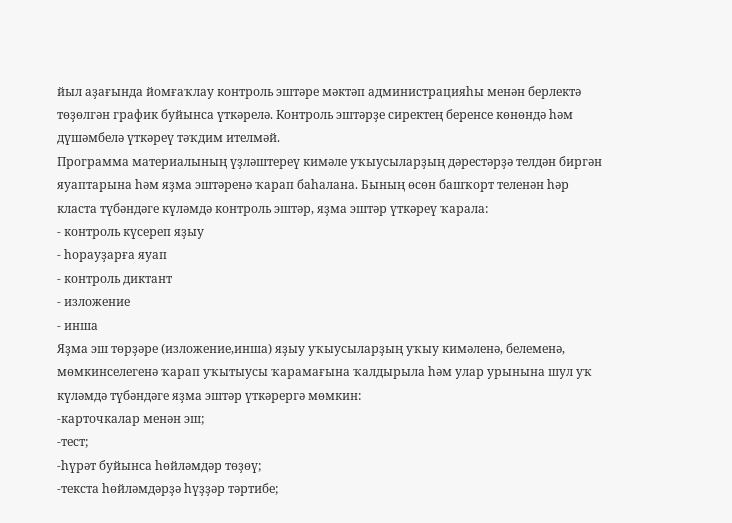йыл аҙағында йомғаҡлау контроль эштәре мәктәп администрацияһы менән берлектә төҙөлгән график буйынса үткәрелә. Контроль эштәрҙе сиректең беренсе көнөндә һәм дүшәмбелә үткәреү тәҡдим ителмәй.
Программа материалының үҙләштереү кимәле уҡыусыларҙың дәрестәрҙә телдән биргән яуаптарына һәм яҙма эштәренә ҡарап баһалана. Бының өсөн башҡорт теленән һәр класта түбәндәге күләмдә контроль эштәр, яҙма эштәр үткәреү ҡарала:
- контроль күсереп яҙыу
- һорауҙарға яуап
- контроль диктант
- изложение
- инша
Яҙма эш төрҙәре (изложение,инша) яҙыу уҡыусыларҙың уҡыу кимәленә, белеменә, мөмкинселегенә ҡарап уҡытыусы ҡарамағына ҡалдырыла һәм улар урынына шул уҡ күләмдә түбәндәге яҙма эштәр үткәрергә мөмкин:
-карточкалар менән эш;
-тест;
-һүрәт буйынса һөйләмдәр төҙөү;
-текста һөйләмдәрҙә һүҙҙәр тәртибе;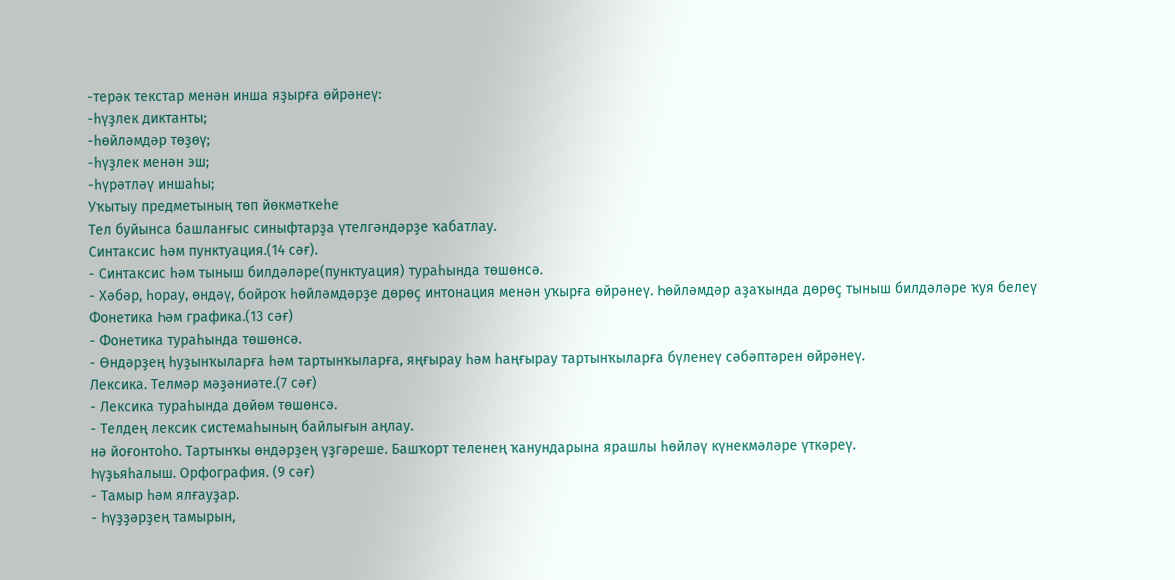-терәк текстар менән инша яҙырға өйрәнеү:
-һүҙлек диктанты;
-һөйләмдәр төҙөү;
-һүҙлек менән эш;
-һүрәтләү иншаһы;
Уҡытыу предметының төп йөкмәткеһе
Тел буйынса башланғыс синыфтарҙа үтелгәндәрҙе ҡабатлау.
Синтаксис һәм пунктуация.(14 сәғ).
- Синтаксис һәм тыныш билдәләре(пунктуация) тураһында төшөнсә.
- Хәбәр, һорау, өндәү, бойроҡ һөйләмдәрҙе дөрөҫ интонация менән уҡырға өйрәнеү. Һөйләмдәр аҙаҡында дөрөҫ тыныш билдәләре ҡуя белеү
Фонетика Һәм графика.(13 сәғ)
- Фонетика тураһында төшөнсә.
- Өндәрҙең һуҙынҡыларға һәм тартынҡыларға, яңғырау һәм һаңғырау тартынҡыларға бүленеү сәбәптәрен өйрәнеү.
Лексика. Телмәр мәҙәниәте.(7 cәғ)
- Лексика тураһында дөйөм төшөнсә.
- Телдең лексик системаһының байлығын аңлау.
нә йоғонтоһо. Тартынҡы өндәрҙең үҙгәреше. Башҡорт теленең ҡанундарына ярашлы һөйләү күнекмәләре үткәреү.
Һүҙьяһалыш. Орфография. (9 cәғ)
- Тамыр һәм ялғауҙар.
- Һүҙҙәрҙең тамырын,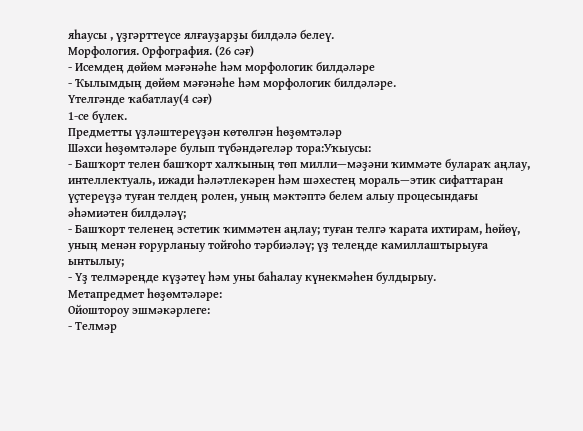яһаусы , үҙгәрттеүсе ялғауҙарҙы билдәлә белеү.
Морфология. Орфография. (26 сәғ)
- Исемдең дөйөм мәғәнәһе һәм морфологик билдәләре
- Ҡылымдың дөйөм мәғәнәһе һәм морфологик билдәләре.
Үтелгәнде ҡабатлау(4 сәғ)
1-се бүлек.
Предметты үҙләштереүҙән көтөлгән һөҙөмтәләр
Шәхси һөҙөмтәләре булып түбәндәгеләр тора:Уҡыусы:
- Башҡорт телен башҡорт халҡының төп милли—мәҙәни ҡиммәте булараҡ аңлау, интеллектуаль, ижади һәләтлекәрен һәм шәхестең мораль—этик сифаттаран үҫтереүҙә туған телдең ролен, уның мәктәптә белем алыу процесындағы әһәмиәтен билдәләү;
- Башҡорт теленең эстетик ҡиммәтен аңлау; туған телгә ҡарата ихтирам, һөйөү, уның менән ғорурланыу тойғоһо тәрбиәләү; үҙ телеңде камиллаштырыуға ынтылыу;
- Үҙ телмәреңде күҙәтеү һәм уны баһалау күнекмәһен булдырыу.
Метапредмет һөҙөмтәләре:
Ойоштороу эшмәкәрлеге:
- Телмәр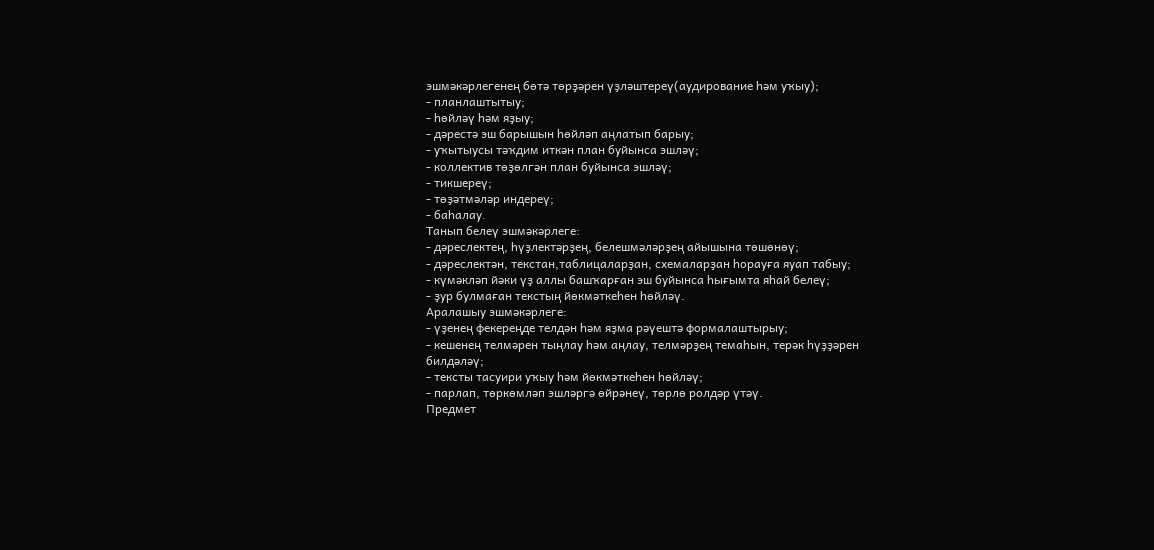эшмәкәрлегенең бөтә төрҙәрен үҙләштереү(аудирование һәм уҡыу);
- планлаштытыу;
- һөйләү һәм яҙыу;
- дәрестә эш барышын һөйләп аңлатып барыу;
- уҡытыусы тәҡдим иткән план буйынса эшләү;
- коллектив төҙөлгән план буйынса эшләү;
- тикшереү;
- төҙәтмәләр индереү;
- баһалау.
Танып белеү эшмәкәрлеге:
- дәреслектең, һүҙлектәрҙең, белешмәләрҙең айышына төшөнөү;
- дәреслектән, текстан,таблицаларҙан, схемаларҙан һорауға яуап табыу;
- күмәкләп йәки үҙ аллы башҡарған эш буйынса һығымта яһай белеү;
- ҙур булмаған текстың йөкмәткеһен һөйләү.
Аралашыу эшмәкәрлеге:
- үҙенең фекереңде телдән һәм яҙма рәүештә формалаштырыу;
- кешенең телмәрен тыңлау һәм аңлау, телмәрҙең темаһын, терәк һүҙҙәрен билдәләү;
- тексты тасуири уҡыу һәм йөкмәткеһен һөйләү;
- парлап, төркөмләп эшләргә өйрәнеү, төрлө ролдәр үтәү.
Предмет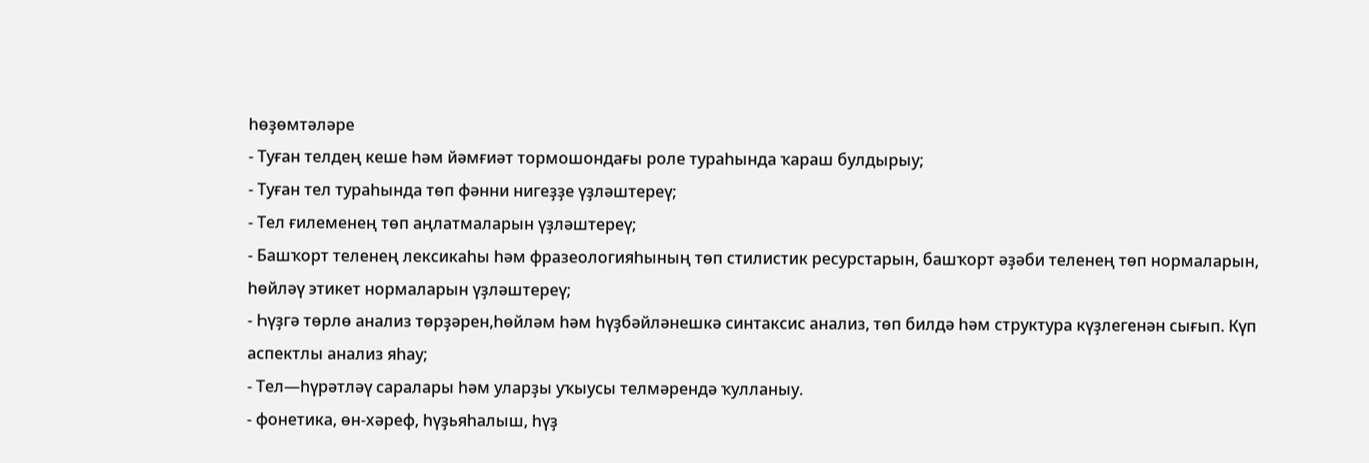һөҙөмтәләре
- Туған телдең кеше һәм йәмғиәт тормошондағы роле тураһында ҡараш булдырыу;
- Туған тел тураһында төп фәнни нигеҙҙе үҙләштереү;
- Тел ғилеменең төп аңлатмаларын үҙләштереү;
- Башҡорт теленең лексикаһы һәм фразеологияһының төп стилистик ресурстарын, башҡорт әҙәби теленең төп нормаларын, һөйләү этикет нормаларын үҙләштереү;
- Һүҙгә төрлө анализ төрҙәрен,һөйләм һәм һүҙбәйләнешкә синтаксис анализ, төп билдә һәм структура күҙлегенән сығып. Күп аспектлы анализ яһау;
- Тел—һүрәтләү саралары һәм уларҙы уҡыусы телмәрендә ҡулланыу.
- фонетика, өн-хәреф, һүҙьяһалыш, һүҙ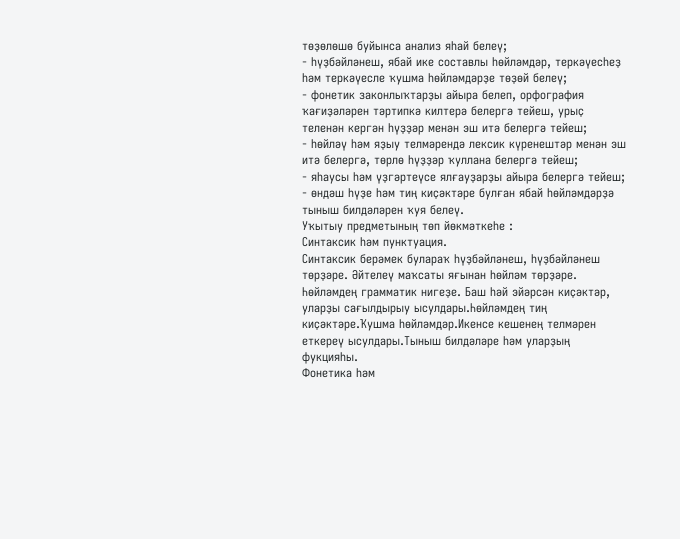төҙөлөшө буйынса анализ яһай белеү;
- һүҙбәйләнеш, ябай ике составлы һөйләмдәр, теркәүесһеҙ һәм теркәүесле ҡушма һөйләмдәрҙе төҙөй белеү;
- фонетик законлыҡтарҙы айыра белеп, орфография ҡағиҙәләрен тәртипкә килтерә белергә тейеш, урыҫ теленән кергән һүҙҙәр менән эш итә белергә тейеш;
- һөйләү һәм яҙыу телмәрендә лексик күренештәр менән эш итә белергә, төрлө һүҙҙәр ҡуллана белергә тейеш;
- яһаусы һәм үҙгәртеүсе ялғауҙарҙы айыра белергә тейеш;
- өндәш һүҙе һәм тиң киҫәктәре булған ябай һөйләмдәрҙә тыныш билдәләрен ҡуя белеү.
Уҡытыу предметының төп йөкмәткеһе :
Синтаксик һәм пунктуация.
Синтаксик берәмек булараҡ һүҙбәйләнеш, һүҙбәйләнеш төрҙәре. Әйтелеү маҡсаты яғынан һөйләм төрҙәре. Һөйләмдең грамматик нигеҙе. Баш һәй эйәрсән киҫәктәр, уларҙы сағылдырыу ысулдары.Һөйләмдең тиң киҫәктәре.Ҡушма һөйләмдәр.Икенсе кешенең телмәрен еткереү ысулдары.Тыныш билдәләре һәм уларҙың фукцияһы.
Фонетика һәм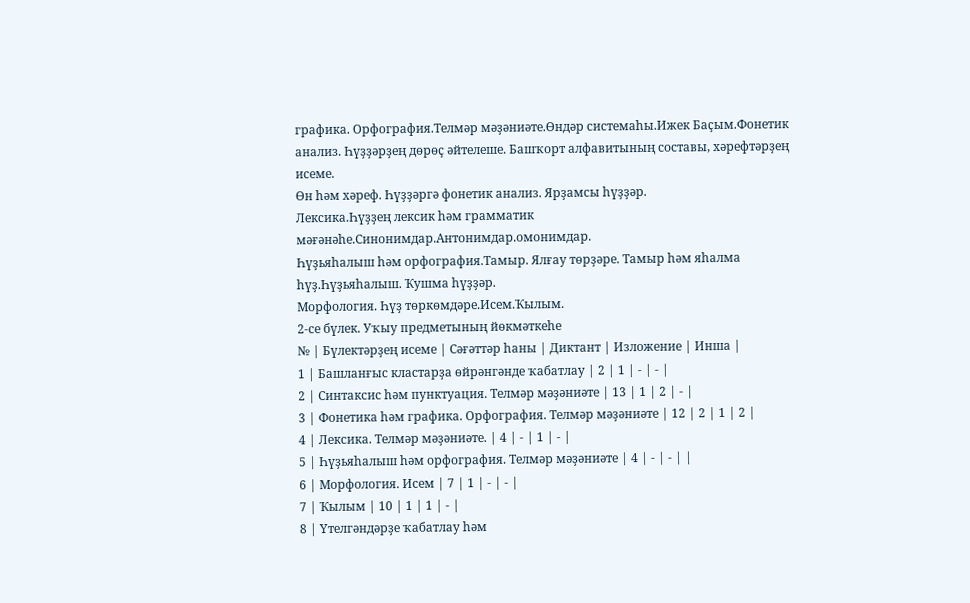графика. Орфография.Телмәр мәҙәниәте.Өндәр системаһы.Ижек Баҫым.Фонетик анализ. Һүҙҙәрҙең дөрөҫ әйтелеше. Башҡорт алфавитының составы, хәрефтәрҙең исеме.
Өн һәм хәреф. Һүҙҙәргә фонетик анализ. Ярҙамсы һүҙҙәр.
Лексика.Һүҙҙең лексик һәм грамматик мәғәнәһе.Синонимдар.Антонимдар.омонимдар.
Һүҙьяһалыш һәм орфография.Тамыр. Ялғау төрҙәре. Тамыр һәм яһалма һүҙ.Һүҙьяһалыш. Ҡушма һүҙҙәр.
Морфология. Һүҙ төркөмдәре.Исем.Ҡылым.
2-се бүлек. Уҡыу предметының йөкмәткеһе
№ | Бүлектәрҙең исеме | Сәғәттәр һаны | Диктант | Изложение | Инша |
1 | Башланғыс кластарҙа өйрәнгәнде ҡабатлау | 2 | 1 | - | - |
2 | Синтаксис һәм пунктуация. Телмәр мәҙәниәте | 13 | 1 | 2 | - |
3 | Фонетика һәм графика. Орфография. Телмәр мәҙәниәте | 12 | 2 | 1 | 2 |
4 | Лексика. Телмәр мәҙәниәте. | 4 | - | 1 | - |
5 | Һүҙьяһалыш һәм орфография. Телмәр мәҙәниәте | 4 | - | - | |
6 | Морфология. Исем | 7 | 1 | - | - |
7 | Ҡылым | 10 | 1 | 1 | - |
8 | Үтелгәндәрҙе ҡабатлау һәм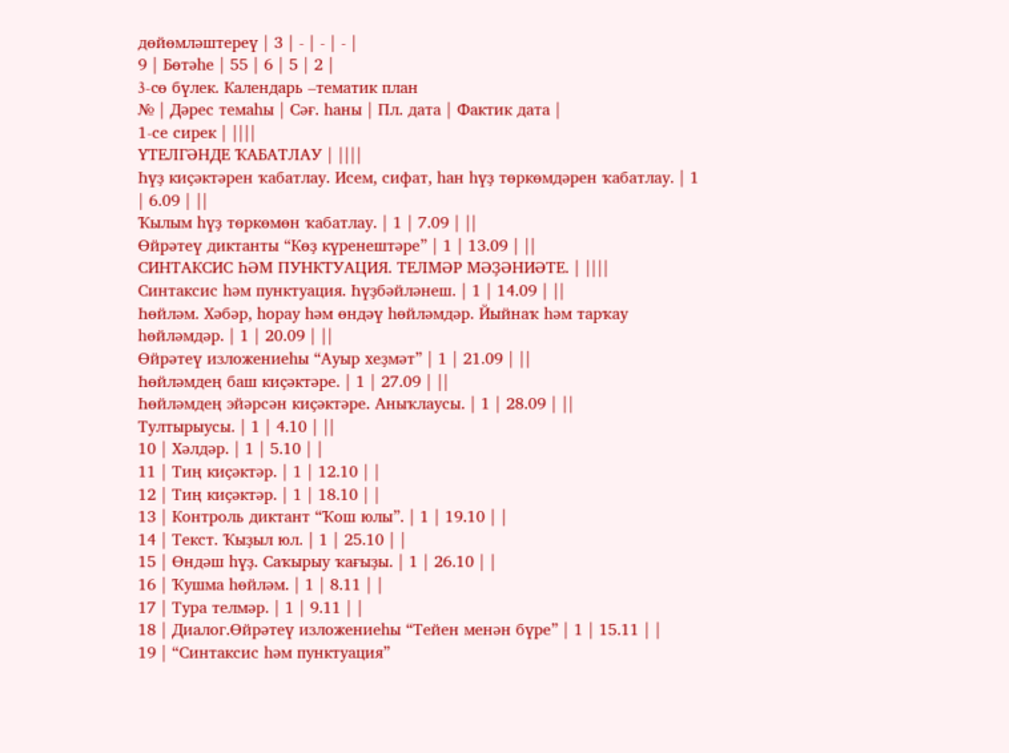дөйөмләштереү | 3 | - | - | - |
9 | Бөтәһе | 55 | 6 | 5 | 2 |
3-cө бүлек. Календарь –тематик план
№ | Дәрес темаһы | Сәғ. һаны | Пл. дата | Фактик дата |
1-се сирек | ||||
ҮТЕЛГӘНДЕ ҠАБАТЛАУ | ||||
Һүҙ киҫәктәрен ҡабатлау. Исем, сифат, һан һүҙ төркөмдәрен ҡабатлау. | 1 | 6.09 | ||
Ҡылым һүҙ төркөмөн ҡабатлау. | 1 | 7.09 | ||
Өйрәтеү диктанты “Көҙ күренештәре” | 1 | 13.09 | ||
СИНТАКСИС ҺӘМ ПУНКТУАЦИЯ. ТЕЛМӘР МӘҘӘНИӘТЕ. | ||||
Синтаксис һәм пунктуация. Һүҙбәйләнеш. | 1 | 14.09 | ||
Һөйләм. Хәбәр, һорау һәм өндәү һөйләмдәр. Йыйнаҡ һәм тарҡау һөйләмдәр. | 1 | 20.09 | ||
Өйрәтеү изложениеһы “Ауыр хеҙмәт” | 1 | 21.09 | ||
Һөйләмдең баш киҫәктәре. | 1 | 27.09 | ||
Һөйләмдең эйәрсән киҫәктәре. Аныҡлаусы. | 1 | 28.09 | ||
Тултырыусы. | 1 | 4.10 | ||
10 | Хәлдәр. | 1 | 5.10 | |
11 | Тиң киҫәктәр. | 1 | 12.10 | |
12 | Тиң киҫәктәр. | 1 | 18.10 | |
13 | Контроль диктант “Ҡош юлы”. | 1 | 19.10 | |
14 | Текст. Ҡыҙыл юл. | 1 | 25.10 | |
15 | Өндәш һүҙ. Саҡырыу ҡағыҙы. | 1 | 26.10 | |
16 | Ҡушма һөйләм. | 1 | 8.11 | |
17 | Тура телмәр. | 1 | 9.11 | |
18 | Диалог.Өйрәтеү изложениеһы “Тейен менән бүре” | 1 | 15.11 | |
19 | “Синтаксис һәм пунктуация”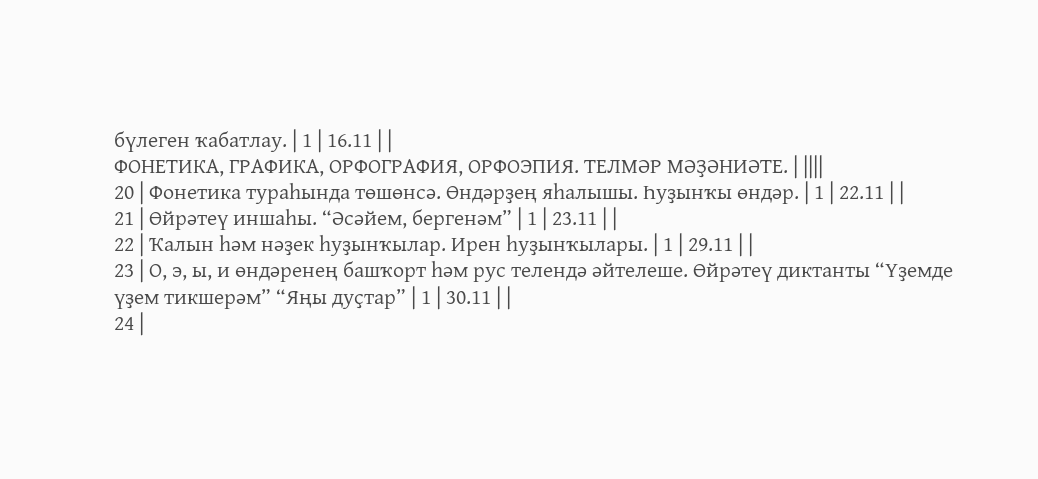бүлеген ҡабатлау. | 1 | 16.11 | |
ФОНЕТИКА, ГРАФИКА, ОРФОГРАФИЯ, ОРФОЭПИЯ. ТЕЛМӘР МӘҘӘНИӘТЕ. | ||||
20 | Фонетика тураһында төшөнсә. Өндәрҙең яһалышы. Һуҙынҡы өндәр. | 1 | 22.11 | |
21 | Өйрәтеү иншаһы. “Әсәйем, бергенәм” | 1 | 23.11 | |
22 | Ҡалын һәм нәҙек һуҙынҡылар. Ирен һуҙынҡылары. | 1 | 29.11 | |
23 | О, э, ы, и өндәренең башҡорт һәм рус телендә әйтелеше. Өйрәтеү диктанты “Үҙемде үҙем тикшерәм” “Яңы дуҫтар” | 1 | 30.11 | |
24 |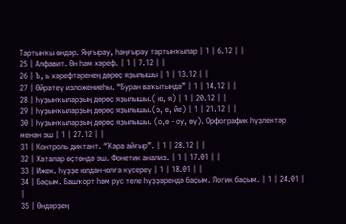Тартынҡы өндәр. Яңғырау, һаңғырау тартынҡылар | 1 | 6.12 | |
25 | Алфавит. Өн һәм хәреф. | 1 | 7.12 | |
26 | Ъ, ь хәрефтәренең дөрөҫ яҙылышы | 1 | 13.12 | |
27 | Өйрәтеү изложениеһы. “Буран ваҡытында” | 1 | 14.12 | |
28 | Һуҙынҡыларҙың дөрөҫ яҙылышы.( ю, я) | 1 | 20.12 | |
29 | Һуҙынҡыларҙың дөрөҫ яҙылышы.(э, е, йе) | 1 | 21.12 | |
30 | Һуҙынҡыларҙың дөрөҫ яҙылышы. (о,ө - оу, өү). Орфографик һүҙлектәр менән эш | 1 | 27.12 | |
31 | Контроль диктант. “Ҡара айғыр”. | 1 | 28.12 | |
32 | Хаталар өҫтөндә эш. Фонетик анализ. | 1 | 17.01 | |
33 | Ижек. Һүҙҙе юлдан-юлға күсереү | 1 | 18.01 | |
34 | Баҫым. Башҡорт һәм рус теле һүҙҙәрендә баҫым. Логик баҫым. | 1 | 24.01 | |
35 | Өндәрҙең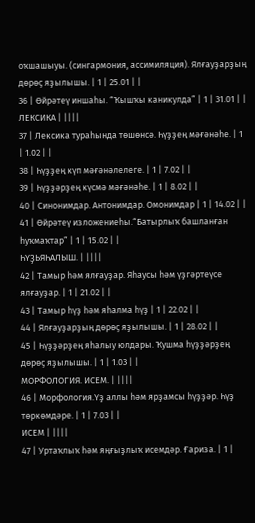оҡшашыуы. (сингармония, ассимиляция). Ялғауҙарҙың дөрөҫ яҙылышы. | 1 | 25.01 | |
36 | Өйрәтеү иншаһы. “Ҡышҡы каникулда” | 1 | 31.01 | |
ЛЕКСИКА | ||||
37 | Лексика тураһында төшөнсә. Һүҙҙең мәғәнәһе. | 1 | 1.02 | |
38 | Һүҙҙең күп мәғәнәлелеге. | 1 | 7.02 | |
39 | Һүҙҙәрҙең күсмә мәғәнәһе. | 1 | 8.02 | |
40 | Синонимдар. Антонимдар. Омонимдар | 1 | 14.02 | |
41 | Өйрәтеү изложениеһы.“Батырлыҡ башланған һуҡмаҡтар” | 1 | 15.02 | |
ҺҮҘЬЯҺАЛЫШ. | ||||
42 | Тамыр һәм ялғауҙар. Яһаусы һәм үҙгәртеүсе ялғауҙар. | 1 | 21.02 | |
43 | Тамыр һүҙ һәм яһалма һүҙ | 1 | 22.02 | |
44 | Ялғауҙарҙың дөрөҫ яҙылышы. | 1 | 28.02 | |
45 | Һүҙҙәрҙең яһалыу юлдары. Ҡушма һүҙҙәрҙең дөрөҫ яҙылышы. | 1 | 1.03 | |
МОРФОЛОГИЯ. ИСЕМ. | ||||
46 | Морфология.Үҙ аллы һәм ярҙамсы һүҙҙәр. Һүҙ төркөмдәре. | 1 | 7.03 | |
ИСЕМ | ||||
47 | Уртаҡлыҡ һәм яңғыҙлыҡ исемдәр. Ғариза. | 1 |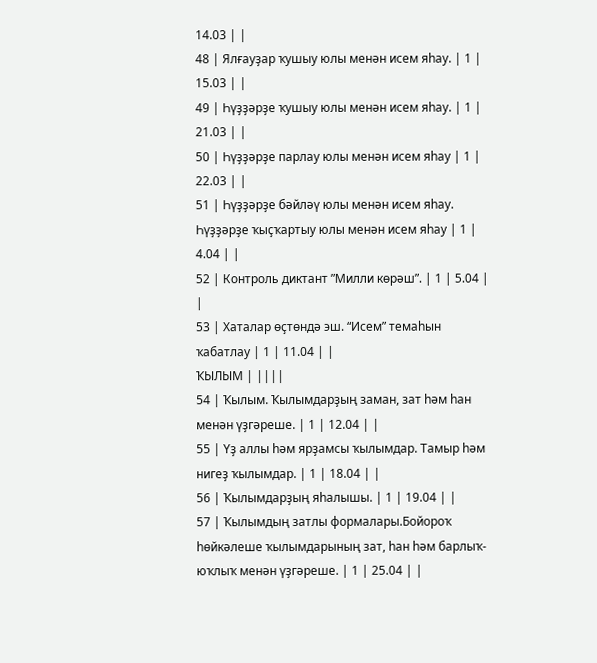14.03 | |
48 | Ялғауҙар ҡушыу юлы менән исем яһау. | 1 | 15.03 | |
49 | Һүҙҙәрҙе ҡушыу юлы менән исем яһау. | 1 | 21.03 | |
50 | Һүҙҙәрҙе парлау юлы менән исем яһау | 1 | 22.03 | |
51 | Һүҙҙәрҙе бәйләү юлы менән исем яһау. Һүҙҙәрҙе ҡыҫҡартыу юлы менән исем яһау | 1 | 4.04 | |
52 | Контроль диктант ”Милли көрәш”. | 1 | 5.04 | |
53 | Хаталар өҫтөндә эш. “Исем” темаһын ҡабатлау | 1 | 11.04 | |
ҠЫЛЫМ | ||||
54 | Ҡылым. Ҡылымдарҙың заман, зат һәм һан менән үҙгәреше. | 1 | 12.04 | |
55 | Үҙ аллы һәм ярҙамсы ҡылымдар. Тамыр һәм нигеҙ ҡылымдар. | 1 | 18.04 | |
56 | Ҡылымдарҙың яһалышы. | 1 | 19.04 | |
57 | Ҡылымдың затлы формалары.Бойороҡ һөйкәлеше ҡылымдарының зат, һан һәм барлыҡ-юҡлыҡ менән үҙгәреше. | 1 | 25.04 | |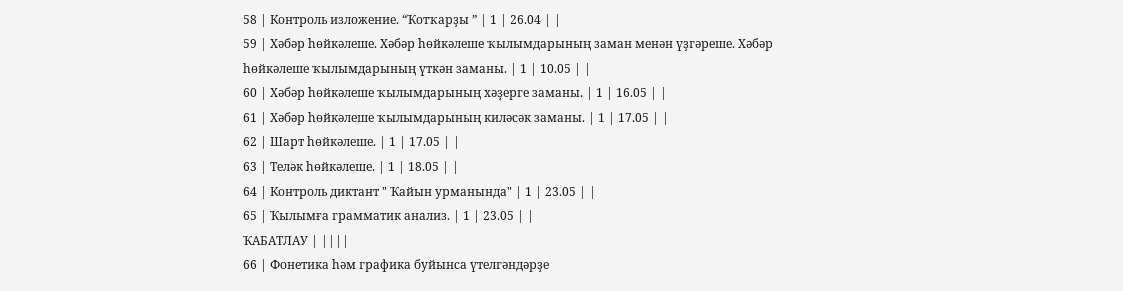58 | Контроль изложение. “Ҡотҡарҙы ” | 1 | 26.04 | |
59 | Хәбәр һөйкәлеше. Хәбәр һөйкәлеше ҡылымдарының заман менән үҙгәреше. Хәбәр һөйкәлеше ҡылымдарының үткән заманы. | 1 | 10.05 | |
60 | Хәбәр һөйкәлеше ҡылымдарының хәҙерге заманы. | 1 | 16.05 | |
61 | Хәбәр һөйкәлеше ҡылымдарының киләсәк заманы. | 1 | 17.05 | |
62 | Шарт һөйкәлеше. | 1 | 17.05 | |
63 | Теләк һөйкәлеше. | 1 | 18.05 | |
64 | Контроль диктант " Ҡайын урманында" | 1 | 23.05 | |
65 | Ҡылымға грамматик анализ. | 1 | 23.05 | |
ҠАБАТЛАУ | ||||
66 | Фонетика һәм графика буйынса үтелгәндәрҙе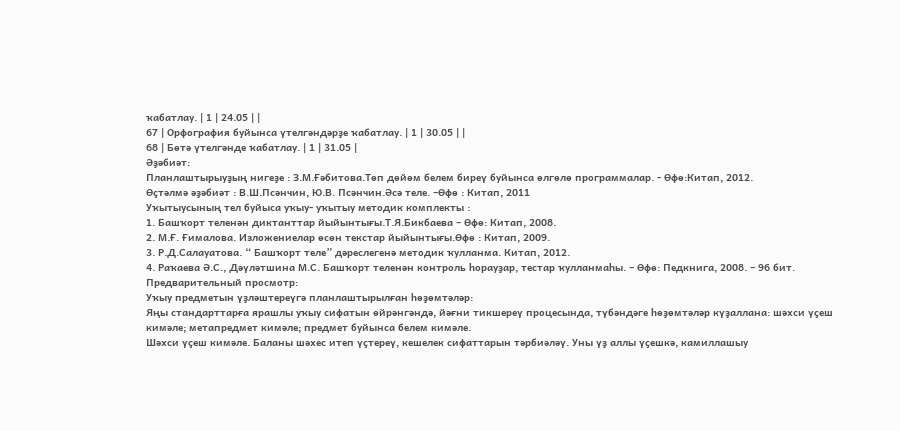ҡабатлау. | 1 | 24.05 | |
67 | Орфография буйынса үтелгәндәрҙе ҡабатлау. | 1 | 30.05 | |
68 | Бөтә үтелгәнде ҡабатлау. | 1 | 31.05 |
Әҙәбиәт:
Планлаштырыуҙың нигеҙе : З.М.Ғәбитова.Төп дөйөм белем биреү буйынса өлгөлө программалар. - Өфө:Китап, 2012.
Өҫтәлмә әҙәбиәт : В.Ш.Псәнчин, Ю.В. Псәнчин.Әсә теле. –Өфө : Китап, 2011
Уҡытыусының тел буйыса уҡыу- уҡытыу методик комплекты :
1. Башҡорт теленән диктанттар йыйынтығы.Т.Я.Бикбаева – Өфө: Китап, 2008.
2. М.Ғ. Ғималова. Изложениелар өсөн текстар йыйынтығы.Өфө : Китап, 2009.
3. Р.Д.Салауатова. “ Башҡорт теле” дәреслегенә методик ҡулланма. Китап, 2012.
4. Раҡаева Ә.С., Дәүләтшина М.С. Башҡорт теленән контроль һорауҙар, тестар ҡулланмаһы. – Өфө: Педкнига, 2008. – 96 бит.
Предварительный просмотр:
Уҡыу предметын үҙләштереүгә планлаштырылған һөҙөмтәләр:
Яңы стандарттарға ярашлы уҡыу сифатын өйрәнгәндә, йәғни тикшереү процесында, түбәндәге һөҙөмтәләр күҙаллана: шәхси үҫеш кимәле; метапредмет кимәле; предмет буйынса белем кимәле.
Шәхси үҫеш кимәле. Баланы шәхес итеп үҫтереү, кешелек сифаттарын тәрбиәләү. Уны үҙ аллы үҫешкә, камиллашыу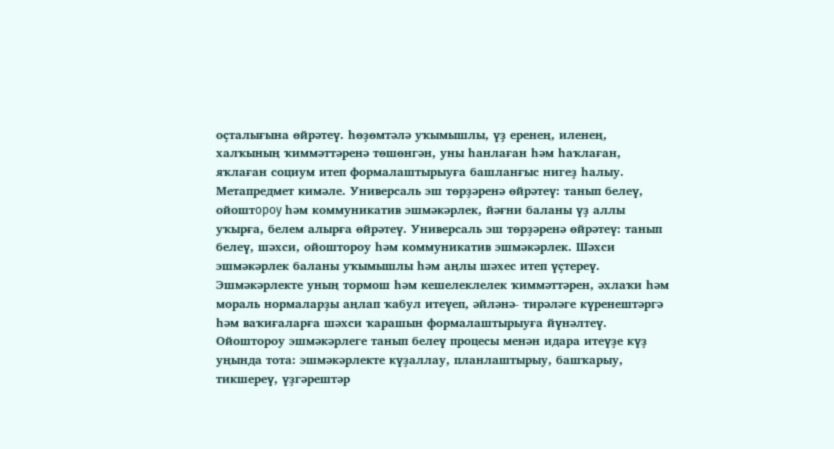оҫталығына өйрәтеү. һөҙөмтәлә уҡымышлы, үҙ еренең, иленең, халҡының ҡиммәттәренә төшөнгән, уны һанлаған һәм һаҡлаған, яҡлаған социум итеп формалаштырыуға башланғыс нигеҙ һалыу.
Метапредмет кимәле. Универсаль эш төрҙәренә өйрәтеү: танып белеү, ойоштopoy һәм коммуникатив эшмәкәрлек, йәғни баланы үҙ аллы уҡырға, белем алырға өйрәтеү. Универсаль эш төрҙәренә өйрәтеү: танып белеү, шәхси, ойоштороу һәм коммуникатив эшмәкәрлек. Шәхси эшмәкәрлек баланы уҡымышлы һәм аңлы шәхес итеп үҫтереү. Эшмәкәрлекте уның тормош һәм кешелеклелек ҡиммәттәрен, әхлаҡи һәм мораль нормаларҙы аңлап ҡабул итеүеп, әйләнә- тирәләге күренештәргә һәм ваҡиғаларға шәхси ҡарашын формалаштырыуға йүнәлтеү. Ойоштороу эшмәкәрлеге танып белеү процесы менән идара итеүҙе күҙ уңында тота: эшмәкәрлекте күҙаллау, планлаштырыу, башҡарыу, тикшереү, үҙгәрештәр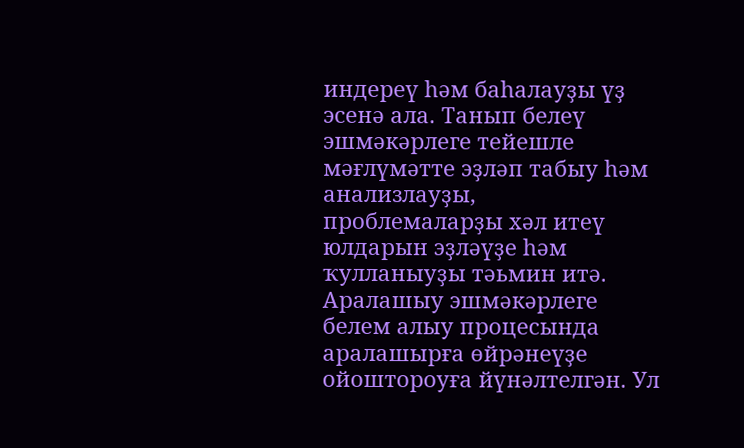индереү һәм баһалауҙы үҙ эсенә ала. Танып белеү эшмәкәрлеге тейешле мәғлүмәтте эҙләп табыу һәм анализлауҙы, проблемаларҙы хәл итеү юлдарын эҙләүҙе һәм ҡулланыуҙы тәьмин итә. Аралашыу эшмәкәрлеге белем алыу процесында аралашырға өйрәнеүҙе ойоштороуға йүнәлтелгән. Ул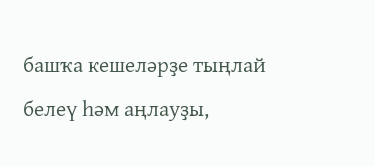башҡа кешеләрҙе тыңлай белеү һәм аңлауҙы,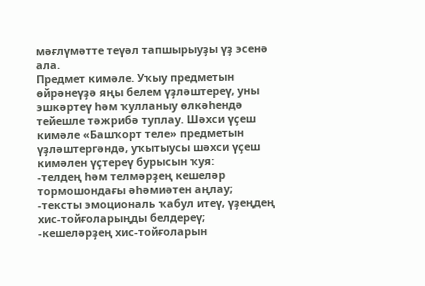мәғлүмәтте теүәл тапшырыуҙы үҙ эсенә ала.
Предмет кимәле. Уҡыу предметын өйрәнеүҙә яңы белем үҙләштереү, уны эшкәртеү һәм ҡулланыу өлкәһендә тейешле тәжрибә туплау. Шәхси үҫеш кимәле «Башҡорт теле» предметын үҙләштергәндә, уҡытыусы шәхси үҫеш кимәлен үҫтереү бурысын ҡуя:
-телдең һәм телмәрҙең кешеләр тормошондағы әһәмиәтен аңлау;
-тексты эмоциональ ҡабул итеү, үҙеңдең хис-тойғоларыңды белдереү;
-кешеләрҙең хис-тойғоларын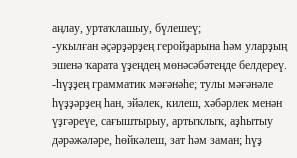аңлау, уртаҡлашыу, бүлешеү;
-укылған әҫәрҙәрҙең геройҙарына һәм уларҙың эшенә ҡарата үҙеңдең мөнәсәбәтеңде белдереү.
-һүҙҙең грамматик мәғәнәһе; тулы мәғәнәле һүҙҙәрҙең һан, эйәлек, килеш, хәбәрлек менән үҙгәреүе, сағыштырыу, артыҡлыҡ, аҙһытыу дәрәжәләре, һөйкәлеш, зат һәм заман; һүҙ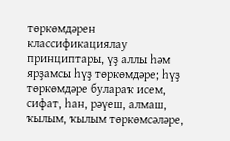төркөмдәрен классификациялау принциптары, үҙ аллы һәм ярҙамсы һүҙ төркөмдәре; һүҙ төркөмдәре булараҡ исем, сифат, һан, рәүеш, алмаш, ҡылым, ҡылым төркөмсәләре,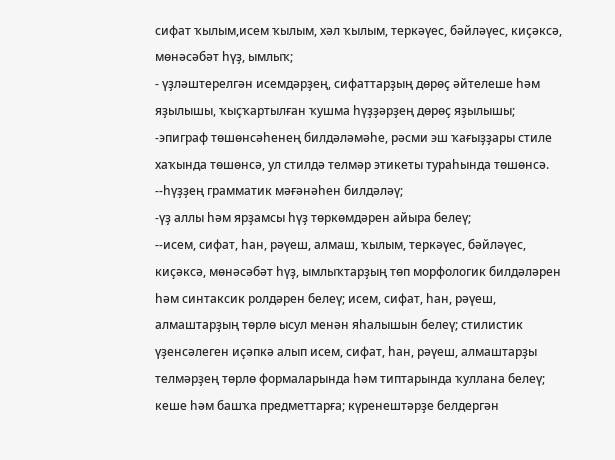сифат ҡылым,исем ҡылым, хәл ҡылым, теркәүес, бәйләүес, киҫәксә, мөнәсәбәт һүҙ, ымлыҡ;
- үҙләштерелгән исемдәрҙең, сифаттарҙың дөрөҫ әйтелеше һәм яҙылышы, ҡыҫҡартылған ҡушма һүҙҙәрҙең дөрөҫ яҙылышы;
-эпиграф төшөнсәһенең билдәләмәһе, рәсми эш ҡағыҙҙары стиле хаҡында төшөнсә, ул стилдә телмәр этикеты тураһында төшөнсә.
--һүҙҙең грамматик мәғәнәһен билдәләү;
-үҙ аллы һәм ярҙамсы һүҙ төркөмдәрен айыра белеү;
--исем, сифат, һан, рәүеш, алмаш, ҡылым, теркәүес, бәйләүес, киҫәксә, мөнәсәбәт һүҙ, ымлыҡтарҙың төп морфологик билдәләрен һәм синтаксик ролдәрен белеү; исем, сифат, һан, рәүеш, алмаштарҙың төрлө ысул менән яһалышын белеү; стилистик үҙенсәлеген иҫәпкә алып исем, сифат, һан, рәүеш, алмаштарҙы телмәрҙең төрлө формаларында һәм типтарында ҡуллана белеү; кеше һәм башҡа предметтарға; күренештәрҙе белдергән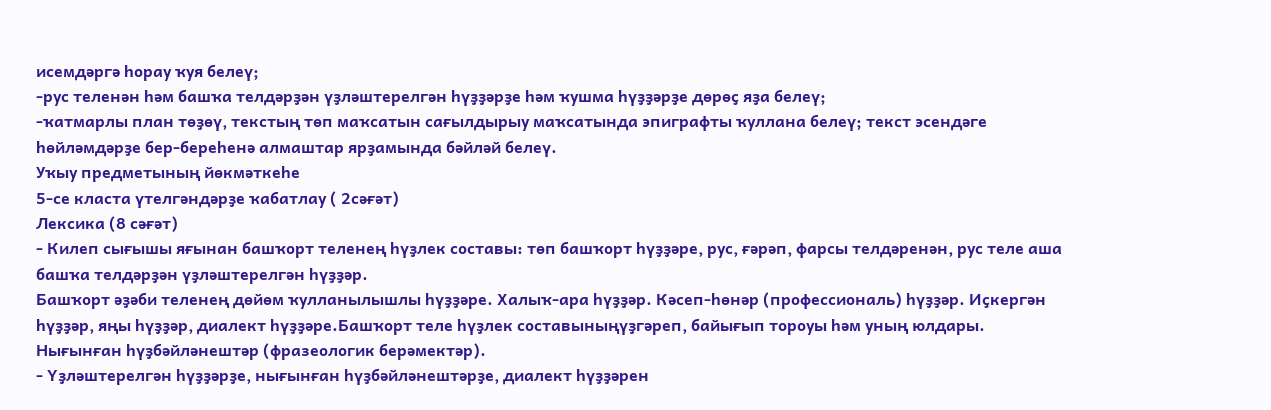исемдәргә һорау ҡуя белеү;
-рус теленән һәм башҡа телдәрҙән үҙләштерелгән һүҙҙәрҙе һәм ҡушма һүҙҙәрҙе дөрөҫ яҙа белеү;
-ҡатмарлы план төҙөү, текстың төп маҡсатын сағылдырыу маҡсатында эпиграфты ҡуллана белеү; текст эсендәге һөйләмдәрҙе бер-береһенә алмаштар ярҙамында бәйләй белеү.
Уҡыу предметының йөкмәткеһе
5-се класта үтелгәндәрҙе ҡабатлау ( 2сәғәт)
Лексика (8 сәғәт)
- Килеп сығышы яғынан башҡорт теленең һүҙлек составы: төп башҡорт һүҙҙәре, рус, ғәрәп, фарсы телдәренән, рус теле аша башҡа телдәрҙән үҙләштерелгән һүҙҙәр.
Башҡорт әҙәби теленең дөйөм ҡулланылышлы һүҙҙәре. Халыҡ-ара һүҙҙәр. Кәсеп-һөнәр (профессиональ) һүҙҙәр. Иҫкергән һүҙҙәр, яңы һүҙҙәр, диалект һүҙҙәре.Башҡорт теле һүҙлек составыныңүҙгәреп, байығып тороуы һәм уның юлдары.
Нығынған һүҙбәйләнештәр (фразеологик берәмектәр).
- Үҙләштерелгән һүҙҙәрҙе, нығынған һүҙбәйләнештәрҙе, диалект һүҙҙәрен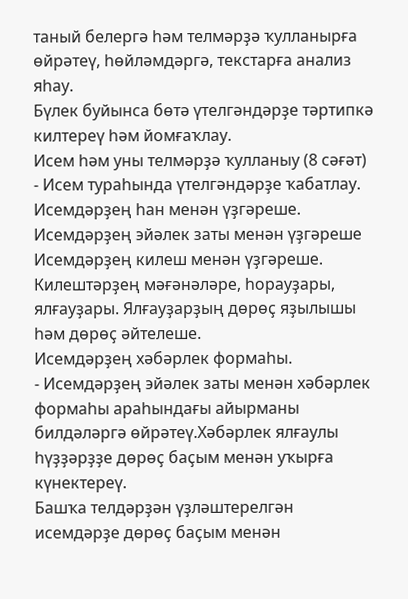таный белергә һәм телмәрҙә ҡулланырға өйрәтеү, һөйләмдәргә, текстарға анализ яһау.
Бүлек буйынса бөтә үтелгәндәрҙе тәртипкә килтереү һәм йомғаҡлау.
Исем һәм уны телмәрҙә ҡулланыу (8 сәғәт)
- Исем тураһында үтелгәндәрҙе ҡабатлау. Исемдәрҙең һан менән үҙгәреше.
Исемдәрҙең эйәлек заты менән үҙгәреше
Исемдәрҙең килеш менән үҙгәреше. Килештәрҙең мәғәнәләре, һорауҙары, ялғауҙары. Ялғауҙарҙың дөрөҫ яҙылышы һәм дөрөҫ әйтелеше.
Исемдәрҙең хәбәрлек формаһы.
- Исемдәрҙең эйәлек заты менән хәбәрлек формаһы араһындағы айырманы билдәләргә өйрәтеү.Хәбәрлек ялғаулы һүҙҙәрҙҙе дөрөҫ баҫым менән уҡырға күнектереү.
Башҡа телдәрҙән үҙләштерелгән исемдәрҙе дөрөҫ баҫым менән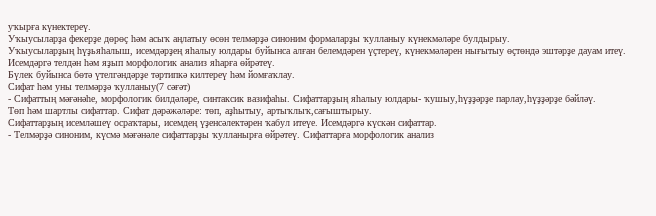уҡырға күнектереү.
Уҡыусыларҙа фекерҙе дөрөҫ һәм асыҡ аңлатыу өсөн телмәрҙә синоним формаларҙы ҡулланыу күнекмәләре булдырыу.
Уҡыусыларҙың һүҙьяһалыш, исемдәрҙең яһалыу юлдары буйынса алған белемдәрен үҫтереү, күнекмәләрен нығытыу өҫтөндә эштәрҙе дауам итеү. Исемдәргә телдән һәм яҙып морфологик анализ яһарға өйрәтеү.
Бүлек буйынса бөтә үтелгәндәрҙе тәртипкә килтереү һәм йомғаҡлау.
Сифат һәм уны телмәрҙә ҡулланыу(7 сәғәт)
- Сифаттың мәғәнәһе, морфологик билдәләре, синтаксик вазифаһы. Сифаттарҙың яһалыу юлдары- ҡушыу,һүҙҙәрҙе парлау,һүҙҙәрҙе бәйләү.
Төп һәм шартлы сифаттар. Сифат дәрәжәләре: төп, аҙһытыу, артыҡлыҡ,сағыштырыу.
Сифаттарҙың исемләшеү осраҡтары, исемдең үҙенсәлектәрен ҡабул итеүе. Исемдәргә күскән сифаттар.
- Телмәрҙә синоним, күсмә мәғәнәле сифаттарҙы ҡулланырға өйрәтеү. Сифаттарға морфологик анализ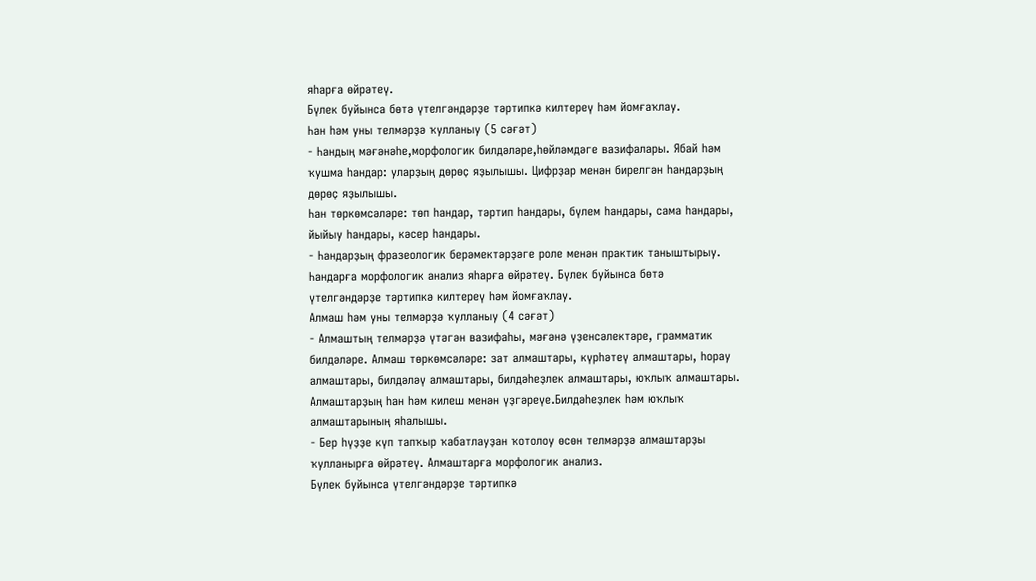яһарға өйрәтеү.
Бүлек буйынса бөтә үтелгәндәрҙе тәртипкә килтереү һәм йомғаҡлау.
Һан һәм уны телмәрҙә ҡулланыу (5 сәғәт)
- Һандың мәғәнәһе,морфологик билдәләре,һөйләмдәге вазифалары. Ябай һәм ҡушма һандар: уларҙың дөрөҫ яҙылышы. Цифрҙар менән бирелгән һандарҙың дөрөҫ яҙылышы.
Һан төркөмсәләре: төп һандар, тәртип һандары, бүлем һандары, сама һандары, йыйыу һандары, кәсер һандары.
- Һандарҙың фразеологик берәмектәрҙәге роле менән практик таныштырыу.
Һандарға морфологик анализ яһарға өйрәтеү. Бүлек буйынса бөтә үтелгәндәрҙе тәртипкә килтереү һәм йомғаҡлау.
Алмаш һәм уны телмәрҙә ҡулланыу (4 сәғәт)
- Алмаштың телмәрҙә үтәгән вазифаһы, мәғәнә үҙенсәлектәре, грамматик билдәләре. Алмаш төркөмсәләре: зат алмаштары, күрһәтеү алмаштары, һорау алмаштары, билдәләү алмаштары, билдәһеҙлек алмаштары, юҡлыҡ алмаштары.
Алмаштарҙың һан һәм килеш менән үҙгәреүе.Билдәһеҙлек һәм юҡлыҡ алмаштарының яһалышы.
- Бер һүҙҙе күп тапҡыр ҡабатлауҙан ҡотолоу өсөн телмәрҙә алмаштарҙы ҡулланырға өйрәтеү. Алмаштарға морфологик анализ.
Бүлек буйынса үтелгәндәрҙе тәртипкә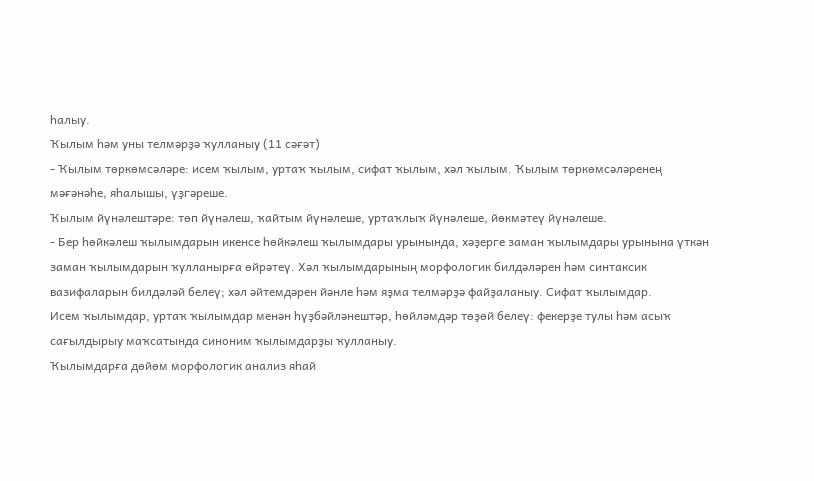һалыу.
Ҡылым һәм уны телмәрҙә ҡулланыу (11 сәғәт)
- Ҡылым төркөмсәләре: исем ҡылым, уртаҡ ҡылым, сифат ҡылым, хәл ҡылым. Ҡылым төркөмсәләренең мәғәнәһе, яһалышы, үҙгәреше.
Ҡылым йүнәлештәре: төп йүнәлеш, ҡайтым йүнәлеше, уртаҡлыҡ йүнәлеше, йөкмәтеү йүнәлеше.
- Бер һөйкәлеш ҡылымдарын икенсе һөйкәлеш ҡылымдары урынында, хәҙерге заман ҡылымдары урынына үткән заман ҡылымдарын ҡулланырға өйрәтеү. Хәл ҡылымдарының морфологик билдәләрен һәм синтаксик вазифаларын билдәләй белеү; хәл әйтемдәрен йәнле һәм яҙма телмәрҙә файҙаланыу. Сифат ҡылымдар.
Исем ҡылымдар, уртаҡ ҡылымдар менән һүҙбәйләнештәр, һөйләмдәр төҙөй белеү: фекерҙе тулы һәм асыҡ сағылдырыу маҡсатында синоним ҡылымдарҙы ҡулланыу.
Ҡылымдарға дөйөм морфологик анализ яһай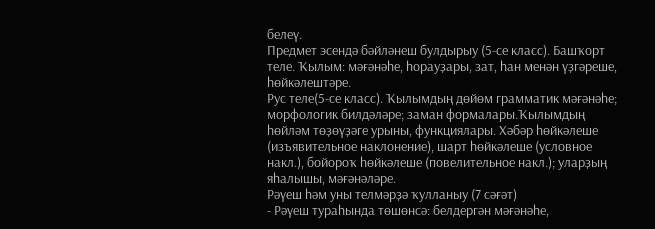белеү.
Предмет эсендә бәйләнеш булдырыу (5-се класс). Башҡорт теле. Ҡылым: мәғәнәһе, һорауҙары, зат, һан менән үҙгәреше, һөйкәлештәре.
Рус теле(5-се класс). Ҡылымдың дөйөм грамматик мәғәнәһе; морфологик билдәләре; заман формалары.Ҡылымдың һөйләм төҙөүҙәге урыны, функциялары. Хәбәр һөйкәлеше (изъявительное наклонение), шарт һөйкәлеше (условное накл.), бойороҡ һөйкәлеше (повелительное накл.); уларҙың яһалышы, мәғәнәләре.
Рәүеш һәм уны телмәрҙә ҡулланыу (7 сәғәт)
- Рәүеш тураһында төшөнсә: белдергән мәғәнәһе,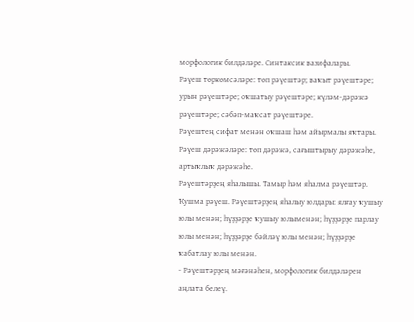морфологик билдәләре. Синтаксик вазифалары.
Рәүеш төркөмсәләре: төп рәүештәр; ваҡыт рәүештәре; урын рәүештәре; оҡшатыу рәүештәре; күләм-дәрәжә рәүештәре; сәбәп-маҡсат рәүештәре.
Рәүештең сифат менән оҡшаш һәм айырмалы яҡтары. Рәүеш дәрәжәләре: төп дәрәжә, сағыштырыу дәрәжәһе, артыҡлыҡ дәрәжәһе.
Рәүештәрҙең яһалышы. Тамыр һәм яһалма рәүештәр. Ҡушма рәүеш. Рәүештәрҙең яһалыу юлдары: ялғау ҡушыу юлы менән; һүҙҙәрҙе ҡушыу юлыменән; һүҙҙәрҙе парлау юлы менән; һүҙҙәрҙе бәйләү юлы менән; һүҙҙәрҙе ҡабатлау юлы менән.
- Рәүештәрҙең мәғәнәһен, морфологик билдәләрен аңлата белеү.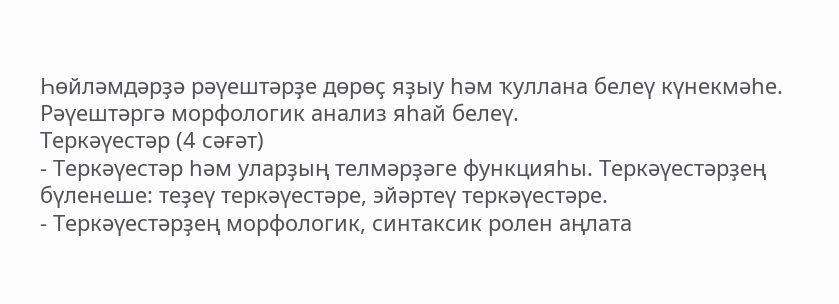Һөйләмдәрҙә рәүештәрҙе дөрөҫ яҙыу һәм ҡуллана белеү күнекмәһе. Рәүештәргә морфологик анализ яһай белеү.
Теркәүестәр (4 сәғәт)
- Теркәүестәр һәм уларҙың телмәрҙәге функцияһы. Теркәүестәрҙең бүленеше: теҙеү теркәүестәре, эйәртеү теркәүестәре.
- Теркәүестәрҙең морфологик, синтаксик ролен аңлата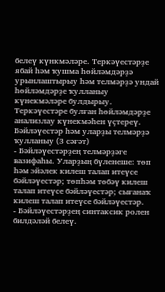белеү күнкмәләре. Теркәүестәрҙе ябай һәм ҡушма һөйләмдәрҙә урынлаштырыу һәм телмәрҙә ундай һөйләмдәрҙе ҡулланыу күнекмәләре булдырыу. Теркәүестәре булған һөйләмдәрҙе анализлау күнекмәһен үҫтереү.
Бәйләүестәр һәм уларҙы телмәрҙә ҡулланыу (3 сәғәт)
- Бәйләүестәрҙең телмәрҙәге вазифаһы. Уларҙың бүленеше: төп һәм эйәлек килеш талап итеүсе бәйләүестәр; төпһәм төбәү килеш талап итеүсе бәйләүестәр; сығанаҡ килеш талап итеүсе бәйләүестәр.
- Бәйләүестәрҙең синтаксик ролен билдәләй белеү.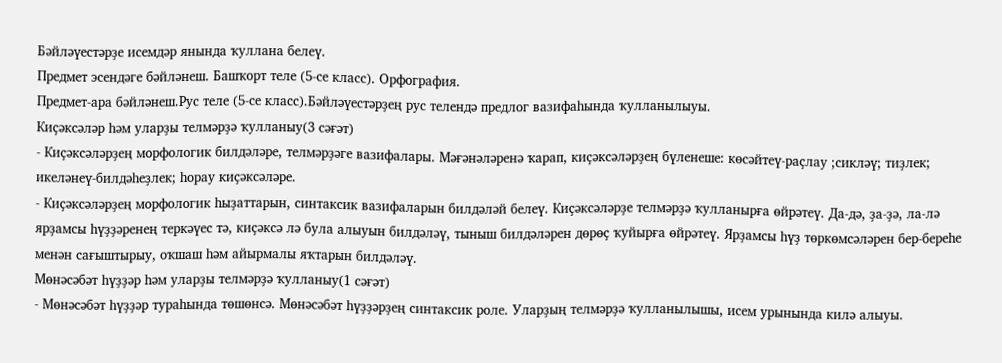Бәйләүестәрҙе исемдәр янында ҡуллана белеү.
Предмет эсендәге бәйләнеш. Башҡорт теле (5-се класс). Орфография.
Предмет-ара бәйләнеш.Рус теле (5-се класс).Бәйләүестәрҙең рус телендә предлог вазифаһында ҡулланылыуы.
Киҫәксәләр һәм уларҙы телмәрҙә ҡулланыу(3 сәғәт)
- Киҫәксәләрҙең морфологик билдәләре, телмәрҙәге вазифалары. Мәғәнәләренә ҡарап, киҫәксәләрҙең бүленеше: көсәйтеү-раҫлау ;сикләү; тиҙлек; икеләнеү-билдәһеҙлек; һорау киҫәксәләре.
- Киҫәксәләрҙең морфологик һыҙаттарын, синтаксик вазифаларын билдәләй белеү. Киҫәксәләрҙе телмәрҙә ҡулланырға өйрәтеү. Да-дә, ҙа-ҙә, ла-лә ярҙамсы һүҙҙәренең теркәүес тә, киҫәксә лә була алыуын билдәләү, тыныш билдәләрен дөрөҫ ҡуйырға өйрәтеү. Ярҙамсы һүҙ төркөмсәләрен бер-береһе менән сағыштырыу, оҡшаш һәм айырмалы яҡтарын билдәләү.
Мөнәсәбәт һүҙҙәр һәм уларҙы телмәрҙә ҡулланыу(1 сәғәт)
- Мөнәсәбәт һүҙҙәр тураһында төшөнсә. Мөнәсәбәт һүҙҙәрҙең синтаксик роле. Уларҙың телмәрҙә ҡулланылышы, исем урынында килә алыуы.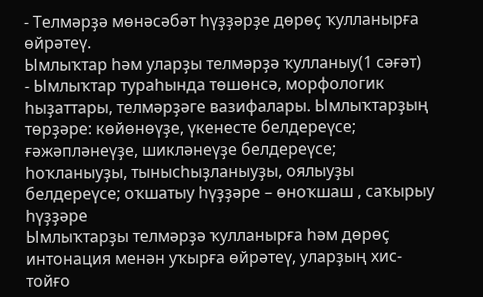- Телмәрҙә мөнәсәбәт һүҙҙәрҙе дөрөҫ ҡулланырға өйрәтеү.
Ымлыҡтар һәм уларҙы телмәрҙә ҡулланыу(1 сәғәт)
- Ымлыҡтар тураһында төшөнсә, морфологик һыҙаттары, телмәрҙәге вазифалары. Ымлыҡтарҙың төрҙәре: көйөнөүҙе, үкенесте белдереүсе; ғәжәпләнеүҙе, шикләнеүҙе белдереүсе; һоҡланыуҙы, тынысһыҙланыуҙы, оялыуҙы белдереүсе; оҡшатыу һүҙҙәре – өноҡшаш , саҡырыу һүҙҙәре
Ымлыҡтарҙы телмәрҙә ҡулланырға һәм дөрөҫ интонация менән уҡырға өйрәтеү, уларҙың хис- тойғо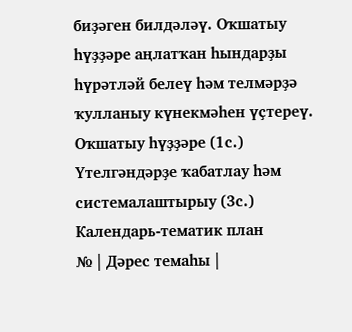биҙәген билдәләү. Оҡшатыу һүҙҙәре аңлатҡан һындарҙы һүрәтләй белеү һәм телмәрҙә ҡулланыу күнекмәһен үҫтереү.
Оҡшатыу һүҙҙәре (1с.) Үтелгәндәрҙе ҡабатлау һәм системалаштырыу (3с.)
Календарь-тематик план
№ | Дәрес темаһы |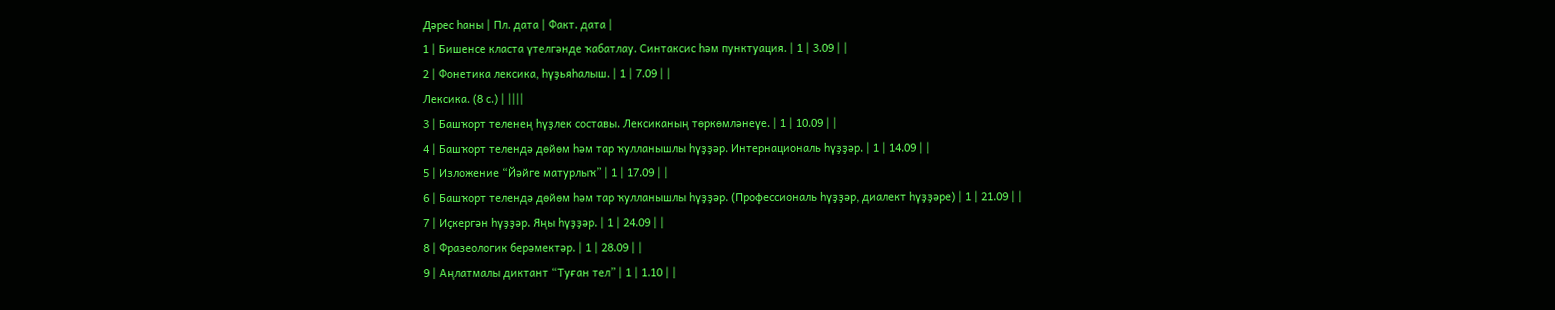Дәрес һаны | Пл. дата | Факт. дата |
1 | Бишенсе класта үтелгәнде ҡабатлау. Синтаксис һәм пунктуация. | 1 | 3.09 | |
2 | Фонетика лексика, һүҙьяһалыш. | 1 | 7.09 | |
Лексика. (8 с.) | ||||
3 | Башҡорт теленең һүҙлек составы. Лексиканың төркөмләнеүе. | 1 | 10.09 | |
4 | Башҡорт телендә дөйөм һәм тар ҡулланышлы һүҙҙәр. Интернациональ һүҙҙәр. | 1 | 14.09 | |
5 | Изложение “Йәйге матурлыҡ” | 1 | 17.09 | |
6 | Башҡорт телендә дөйөм һәм тар ҡулланышлы һүҙҙәр. (Профессиональ һүҙҙәр, диалект һүҙҙәре) | 1 | 21.09 | |
7 | Иҫкергән һүҙҙәр. Яңы һүҙҙәр. | 1 | 24.09 | |
8 | Фразеологик берәмектәр. | 1 | 28.09 | |
9 | Аңлатмалы диктант “Туған тел” | 1 | 1.10 | |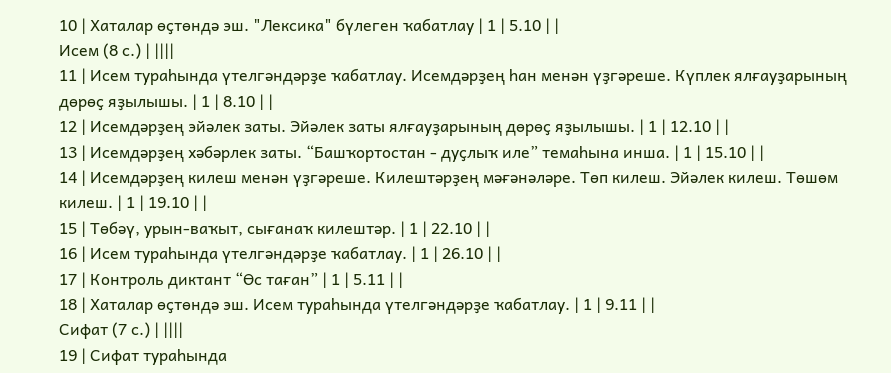10 | Хаталар өҫтөндә эш. "Лексика" бүлеген ҡабатлау | 1 | 5.10 | |
Исем (8 с.) | ||||
11 | Исем тураһында үтелгәндәрҙе ҡабатлау. Исемдәрҙең һан менән үҙгәреше. Күплек ялғауҙарының дөрөҫ яҙылышы. | 1 | 8.10 | |
12 | Исемдәрҙең эйәлек заты. Эйәлек заты ялғауҙарының дөрөҫ яҙылышы. | 1 | 12.10 | |
13 | Исемдәрҙең хәбәрлек заты. “Башҡортостан - дуҫлыҡ иле” темаһына инша. | 1 | 15.10 | |
14 | Исемдәрҙең килеш менән үҙгәреше. Килештәрҙең мәғәнәләре. Төп килеш. Эйәлек килеш. Төшөм килеш. | 1 | 19.10 | |
15 | Төбәү, урын-ваҡыт, сығанаҡ килештәр. | 1 | 22.10 | |
16 | Исем тураһында үтелгәндәрҙе ҡабатлау. | 1 | 26.10 | |
17 | Контроль диктант “Өс таған” | 1 | 5.11 | |
18 | Хаталар өҫтөндә эш. Исем тураһында үтелгәндәрҙе ҡабатлау. | 1 | 9.11 | |
Сифат (7 с.) | ||||
19 | Сифат тураһында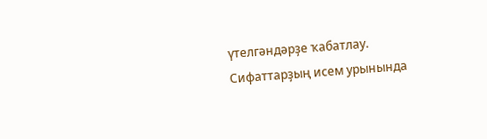үтелгәндәрҙе ҡабатлау. Сифаттарҙың исем урынында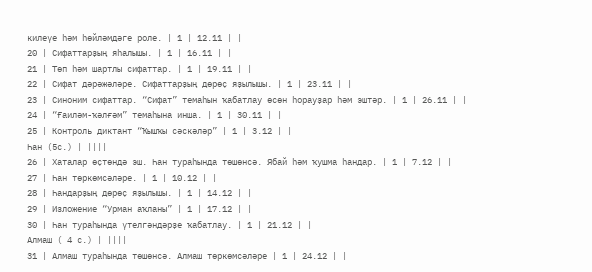килеүе һәм һөйләмдәге роле. | 1 | 12.11 | |
20 | Сифаттарҙың яһалышы. | 1 | 16.11 | |
21 | Төп һәм шартлы сифаттар. | 1 | 19.11 | |
22 | Сифат дәрәжәләре. Сифаттарҙың дөрөҫ яҙылышы. | 1 | 23.11 | |
23 | Синоним сифаттар. “Сифат” темаһын ҡабатлау өсөн һорауҙар һәм эштәр. | 1 | 26.11 | |
24 | “Ғаиләм-ҡәлғәм” темаһына инша. | 1 | 30.11 | |
25 | Контроль диктант “Ҡышҡы сәскәләр” | 1 | 3.12 | |
Һан (5с.) | ||||
26 | Хаталар өҫтөндә эш. Һан тураһында төшөнсә. Ябай һәм ҡушма һандар. | 1 | 7.12 | |
27 | Һан төркөмсәләре. | 1 | 10.12 | |
28 | Һандарҙың дөрөҫ яҙылышы. | 1 | 14.12 | |
29 | Изложение “Урман аҡланы” | 1 | 17.12 | |
30 | Һан тураһында үтелгәндәрҙе ҡабатлау. | 1 | 21.12 | |
Алмаш ( 4 с.) | ||||
31 | Алмаш тураһында төшөнсә. Алмаш төркөмсәләре | 1 | 24.12 | |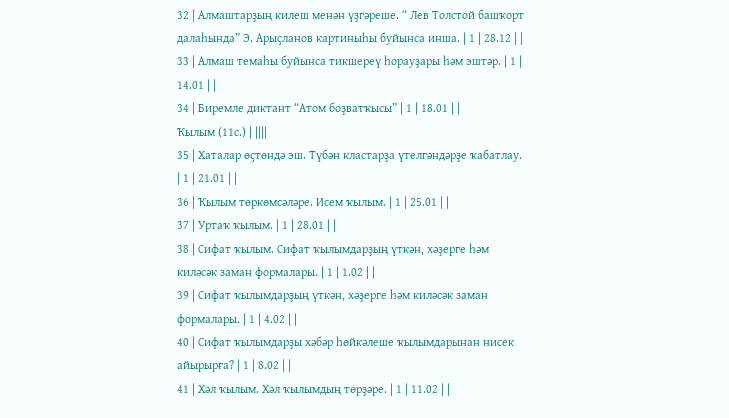32 | Алмаштарҙың килеш менән үҙгәреше. “ Лев Толстой башҡорт далаһында” Э. Арыҫланов картиныһы буйынса инша. | 1 | 28.12 | |
33 | Алмаш темаһы буйынса тикшереү һорауҙары һәм эштәр. | 1 | 14.01 | |
34 | Биремле диктант “Атом боҙватҡысы” | 1 | 18.01 | |
Ҡылым (11с.) | ||||
35 | Хаталар өҫтөндә эш. Түбән кластарҙа үтелгәндәрҙе ҡабатлау. | 1 | 21.01 | |
36 | Ҡылым төркөмсәләре. Исем ҡылым. | 1 | 25.01 | |
37 | Уртаҡ ҡылым. | 1 | 28.01 | |
38 | Сифат ҡылым. Сифат ҡылымдарҙың үткән, хәҙерге һәм киләсәк заман формалары. | 1 | 1.02 | |
39 | Сифат ҡылымдарҙың үткән, хәҙерге һәм киләсәк заман формалары. | 1 | 4.02 | |
40 | Сифат ҡылымдарҙы хәбәр һөйкәлеше ҡылымдарынан нисек айырырға? | 1 | 8.02 | |
41 | Хәл ҡылым. Хәл ҡылымдың төрҙәре. | 1 | 11.02 | |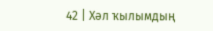42 | Хәл ҡылымдың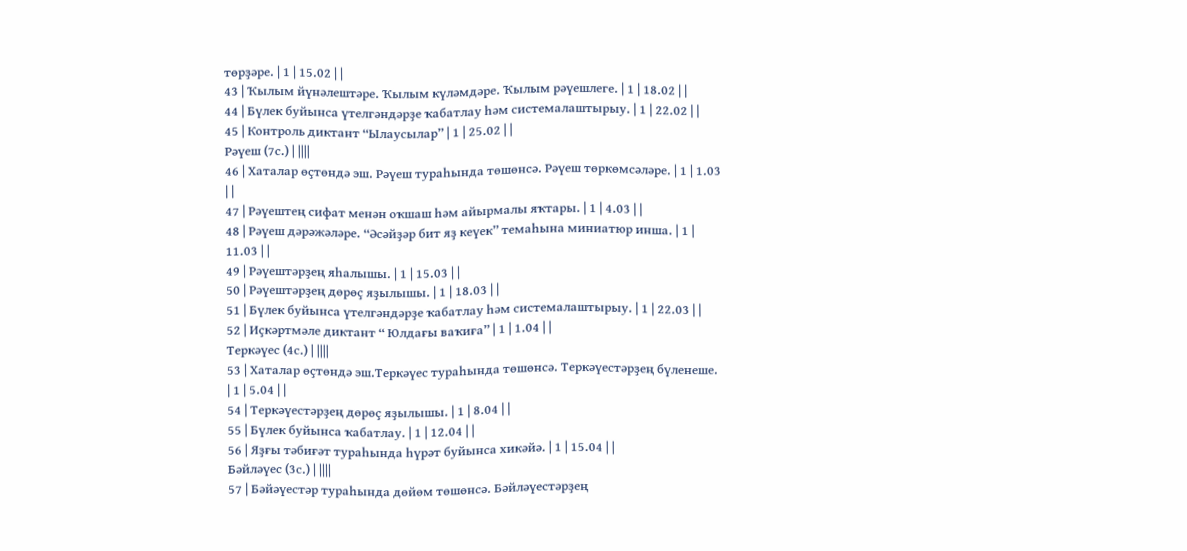төрҙәре. | 1 | 15.02 | |
43 | Ҡылым йүнәлештәре. Ҡылым күләмдәре. Ҡылым рәүешлеге. | 1 | 18.02 | |
44 | Бүлек буйынса үтелгәндәрҙе ҡабатлау һәм системалаштырыу. | 1 | 22.02 | |
45 | Контроль диктант “Ылаусылар” | 1 | 25.02 | |
Рәүеш (7с.) | ||||
46 | Хаталар өҫтөндә эш. Рәүеш тураһында төшөнсә. Рәүеш төркөмсәләре. | 1 | 1.03 | |
47 | Рәүештең сифат менән оҡшаш һәм айырмалы яҡтары. | 1 | 4.03 | |
48 | Рәүеш дәрәжәләре. “Әсәйҙәр бит яҙ кеүек” темаһына миниатюр инша. | 1 | 11.03 | |
49 | Рәүештәрҙең яһалышы. | 1 | 15.03 | |
50 | Рәүештәрҙең дөрөҫ яҙылышы. | 1 | 18.03 | |
51 | Бүлек буйынса үтелгәндәрҙе ҡабатлау һәм системалаштырыу. | 1 | 22.03 | |
52 | Иҫкәртмәле диктант “ Юлдағы ваҡиға” | 1 | 1.04 | |
Теркәүес (4с.) | ||||
53 | Хаталар өҫтөндә эш.Теркәүес тураһында төшөнсә. Теркәүестәрҙең бүленеше. | 1 | 5.04 | |
54 | Теркәүестәрҙең дөрөҫ яҙылышы. | 1 | 8.04 | |
55 | Бүлек буйынса ҡабатлау. | 1 | 12.04 | |
56 | Яҙғы тәбиғәт тураһында һүрәт буйынса хикәйә. | 1 | 15.04 | |
Бәйләүес (3с.) | ||||
57 | Бәйәүестәр тураһында дөйөм төшөнсә. Бәйләүестәрҙең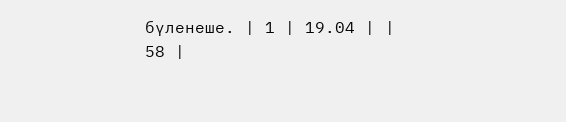бүленеше. | 1 | 19.04 | |
58 |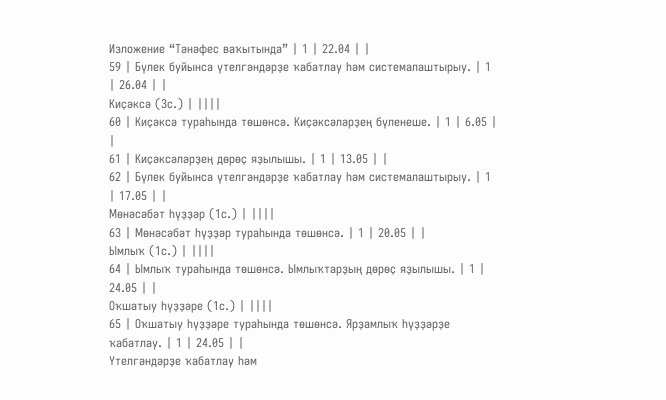Изложение “Тәнәфес ваҡытында” | 1 | 22.04 | |
59 | Бүлек буйынса үтелгәндәрҙе ҡабатлау һәм системалаштырыу. | 1 | 26.04 | |
Киҫәксә (3с.) | ||||
60 | Киҫәксә тураһында төшөнсә. Киҫәксәләрҙең бүленеше. | 1 | 6.05 | |
61 | Киҫәксәләрҙең дөрөҫ яҙылышы. | 1 | 13.05 | |
62 | Бүлек буйынса үтелгәндәрҙе ҡабатлау һәм системалаштырыу. | 1 | 17.05 | |
Мөнәсәбәт һүҙҙәр (1с.) | ||||
63 | Мөнәсәбәт һүҙҙәр тураһында төшөнсә. | 1 | 20.05 | |
Ымлыҡ (1с.) | ||||
64 | Ымлыҡ тураһында төшөнсә. Ымлыҡтарҙың дөрөҫ яҙылышы. | 1 | 24.05 | |
Оҡшатыу һүҙҙәре (1с.) | ||||
65 | Оҡшатыу һүҙҙәре тураһында төшөнсә. Ярҙамлыҡ һүҙҙәрҙе ҡабатлау. | 1 | 24.05 | |
Үтелгәндәрҙе ҡабатлау һәм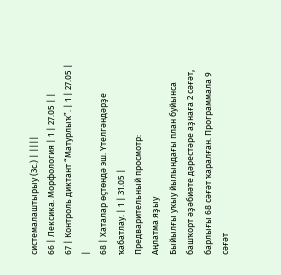системалаштырыу (3с.) | ||||
66 | Лексика. Морфология | 1 | 27.05 | |
67 | Контроль диктант “Матурлыҡ”. | 1 | 27.05 | |
68 | Хаталар өҫтөндә эш. Үтелгәндәрҙе ҡабатлау. | 1 | 31.05 |
Предварительный просмотр:
Аңлатма яҙыу
Быйылғы уҡыу йылындағы план буйынса башҡорт әҙәбиәте дәрестәре аҙнаға 2 сәғәт, барлығы 68 сәғәт ҡаралған. Программала 9 сәғәт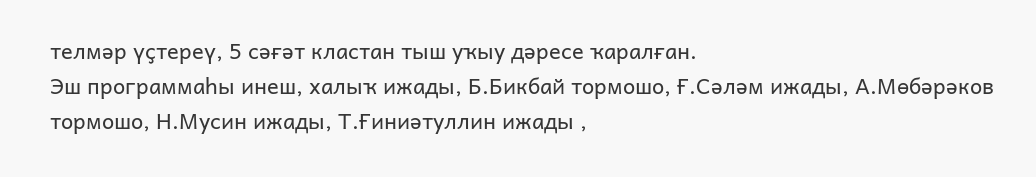телмәр үҫтереү, 5 сәғәт кластан тыш уҡыу дәресе ҡаралған.
Эш программаһы инеш, халыҡ ижады, Б.Бикбай тормошо, Ғ.Сәләм ижады, А.Мөбәрәков тормошо, Н.Мусин ижады, Т.Ғиниәтуллин ижады ,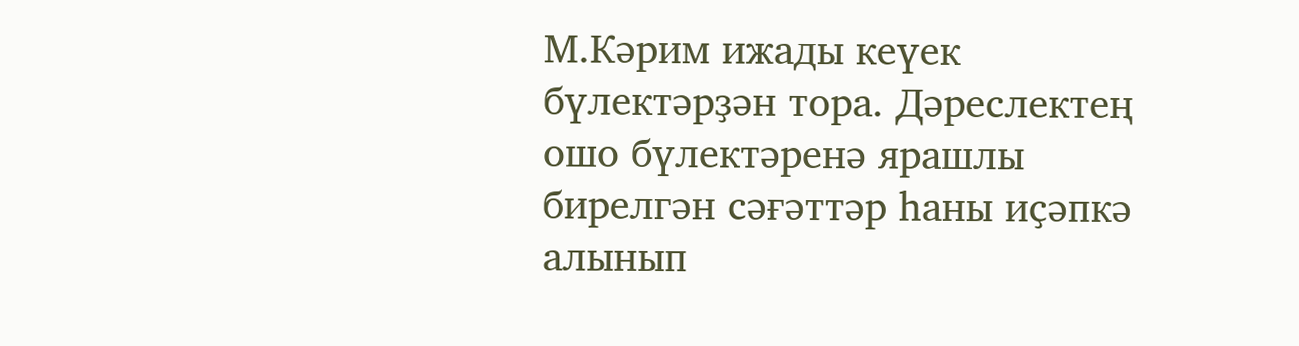М.Кәрим ижады кеүек бүлектәрҙән тора. Дәреслектең ошо бүлектәренә ярашлы бирелгән сәғәттәр һаны иҫәпкә алынып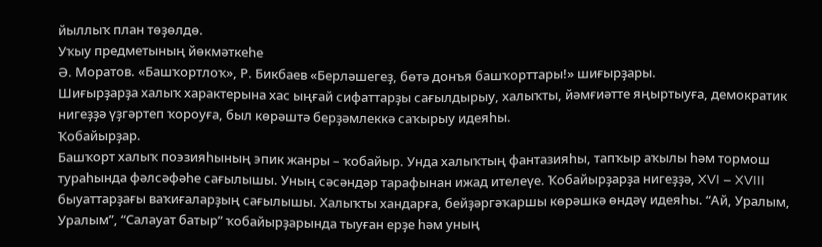йыллыҡ план төҙөлдө.
Уҡыу предметының йөкмәткеһе
Ә. Моратов. «Башҡортлоҡ», Р. Бикбаев «Берләшегеҙ, бөтә донъя башҡорттары!» шиғырҙары.
Шиғырҙарҙа халыҡ характерына хас ыңғай сифаттарҙы сағылдырыу, халыҡты, йәмғиәтте яңыртыуға, демократик нигеҙҙә үҙгәртеп ҡороуға, был көрәштә берҙәмлеккә саҡырыу идеяһы.
Ҡобайырҙар.
Башҡорт халыҡ поэзияһының эпик жанры – ҡобайыр. Унда халыҡтың фантазияһы, тапҡыр аҡылы һәм тормош тураһында фәлсәфәһе сағылышы. Уның сәсәндәр тарафынан ижад ителеүе. Ҡобайырҙарҙа нигеҙҙә, XVI – XVIII быуаттарҙағы ваҡиғаларҙың сағылышы. Халыҡты хандарға, бейҙәргәҡаршы көрәшкә өндәү идеяһы. “Ай, Уралым, Уралым”, “Салауат батыр” ҡобайырҙарында тыуған ерҙе һәм уның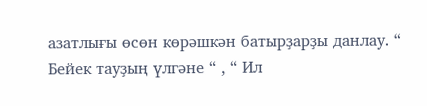азатлығы өсөн көрәшкән батырҙарҙы данлау. “ Бейек тауҙың үлгәне “ , “ Ил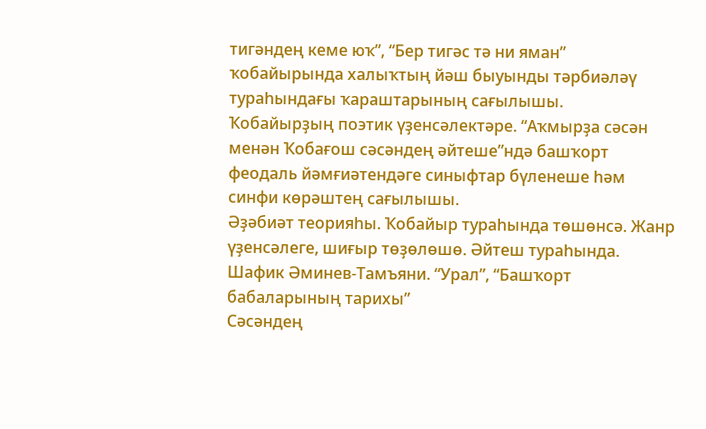тигәндең кеме юҡ”, “Бер тигәс тә ни яман” ҡобайырында халыҡтың йәш быуынды тәрбиәләү тураһындағы ҡараштарының сағылышы.
Ҡобайырҙың поэтик үҙенсәлектәре. “Аҡмырҙа сәсән менән Ҡобағош сәсәндең әйтеше”ндә башҡорт феодаль йәмғиәтендәге синыфтар бүленеше һәм синфи көрәштең сағылышы.
Әҙәбиәт теорияһы. Ҡобайыр тураһында төшөнсә. Жанр үҙенсәлеге, шиғыр төҙөлөшө. Әйтеш тураһында.
Шафик Әминев-Тамъяни. “Урал”, “Башҡорт бабаларының тарихы”
Сәсәндең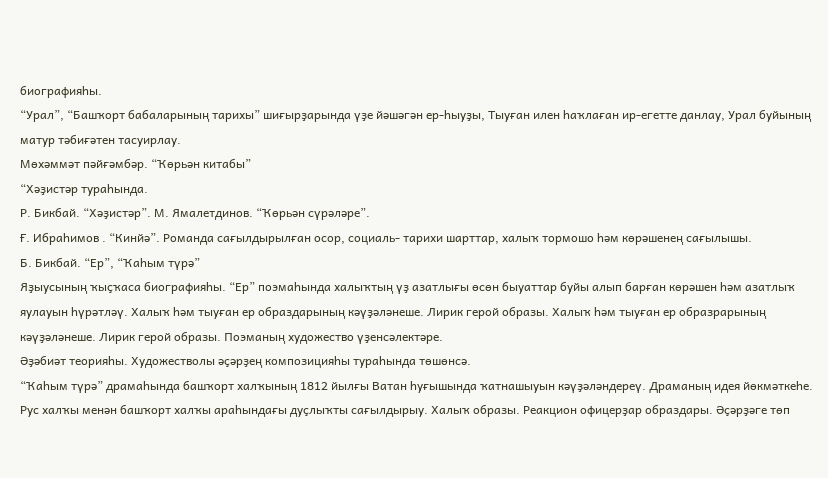биографияһы.
“Урал”, “Башҡорт бабаларының тарихы” шиғырҙарында үҙе йәшәгән ер-һыуҙы, Тыуған илен һаҡлаған ир-егетте данлау, Урал буйының матур тәбиғәтен тасуирлау.
Мөхәммәт пәйғәмбәр. “Ҡөрьән китабы”
“Хәҙистәр тураһында.
Р. Бикбай. “Хәҙистәр”. М. Ямалетдинов. “Ҡөрьән сүрәләре”.
Ғ. Ибраһимов . “Кинйә”. Романда сағылдырылған осор, социаль- тарихи шарттар, халыҡ тормошо һәм көрәшенең сағылышы.
Б. Бикбай. “Ер”, “Ҡаһым түрә”
Яҙыусының ҡыҫҡаса биографияһы. “Ер” поэмаһында халыҡтың үҙ азатлығы өсөн быуаттар буйы алып барған көрәшен һәм азатлыҡ яулауын һүрәтләү. Халыҡ һәм тыуған ер образдарының кәүҙәләнеше. Лирик герой образы. Халыҡ һәм тыуған ер образрарының кәүҙәләнеше. Лирик герой образы. Поэманың художество үҙенсәлектәре.
Әҙәбиәт теорияһы. Художестволы әҫәрҙең композицияһы тураһында төшөнсә.
“Ҡаһым түрә” драмаһында башҡорт халҡының 1812 йылғы Ватан һуғышында ҡатнашыуын кәүҙәләндереү. Драманың идея йөкмәткеһе. Рус халҡы менән башҡорт халҡы араһындағы дуҫлыҡты сағылдырыу. Халыҡ образы. Реакцион офицерҙар образдары. Әҫәрҙәге төп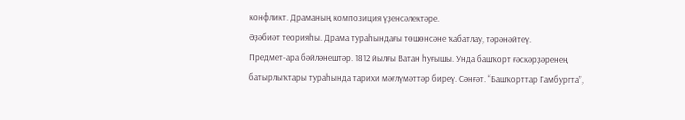конфликт. Драманың композиция үҙенсәлектәре.
Әҙәбиәт теорияһы. Драма тураһындағы төшөнсәне ҡабатлау, тәрәнәйтеү.
Предмет-ара бәйләнештәр. 1812 йылғы Ватан һуғышы. Унда башҡорт ғәскәрҙәренең батырлыҡтары тураһында тарихи мәғлүмәттәр биреү. Сәнғәт. “Башҡорттар Гамбургта”,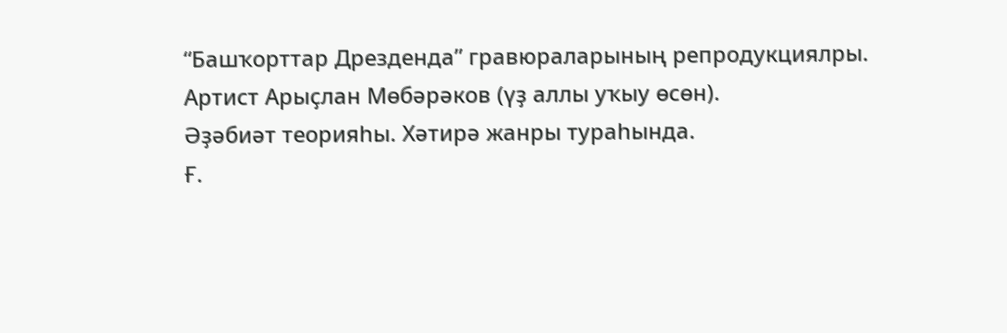“Башҡорттар Дрезденда” гравюраларының репродукциялры.
Артист Арыҫлан Мөбәрәков (үҙ аллы уҡыу өсөн).
Әҙәбиәт теорияһы. Хәтирә жанры тураһында.
Ғ.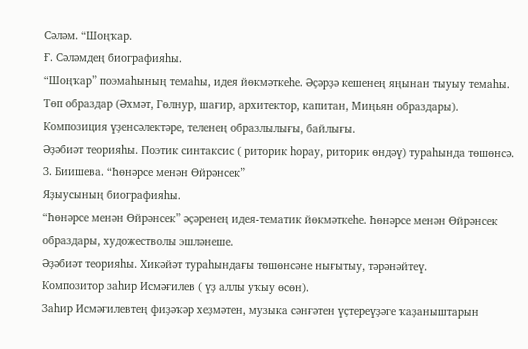Сәләм. “Шоңҡар.
Ғ. Сәләмдең биографияһы.
“Шоңҡар” поэмаһының темаһы, идея йөкмәткеһе. Әҫәрҙә кешенең яңынан тыуыу темаһы. Төп образдар (Әхмәт, Гөлнур, шағир, архитектор, капитан, Миңьян образдары). Композиция үҙенсәлектәре, теленең образлылығы, байлығы.
Әҙәбиәт теорияһы. Поэтик синтаксис ( риторик һорау, риторик өндәү) тураһында төшөнсә.
З. Биишева. “Һөнәрсе менән Өйрәнсек”
Яҙыусының биографияһы.
“Һөнәрсе менән Өйрәнсек” әҫәренең идея-тематик йөкмәткеһе. Һөнәрсе менән Өйрәнсек образдары, художестволы эшләнеше.
Әҙәбиәт теорияһы. Хикәйәт тураһындағы төшөнсәне нығытыу, тәрәнәйтеү.
Композитор заһир Исмәғилев ( үҙ аллы уҡыу өсөн).
Заһир Исмәғилевтең фиҙәҡәр хеҙмәтен, музыка сәнғәтен үҫтереүҙәге ҡаҙаныштарын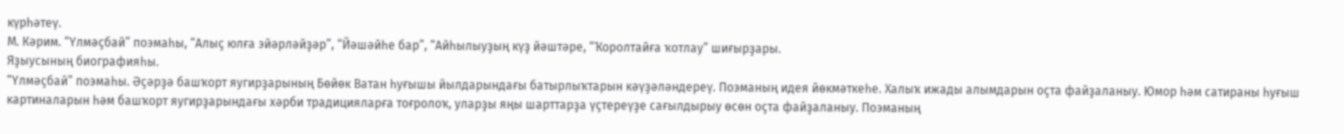күрһәтеү.
М. Кәрим. “Үлмәҫбай” поэмаһы, “Алыҫ юлға эйәрләйҙәр”, “Йәшәйһе бар”, “Айһылыуҙың күҙ йәштәре, “Ҡоролтайға ҡотлау” шиғырҙары.
Яҙыусының биографияһы.
“Үлмәҫбай” поэмаһы. Әҫәрҙә башҡорт яугирҙарының Бөйөк Ватан һуғышы йылдарындағы батырлыҡтарын кәүҙәләндереү. Поэманың идея йөкмәткеһе. Халыҡ ижады алымдарын оҫта файҙаланыу. Юмор һәм сатираны һуғыш картиналарын һәм башҡорт яугирҙарындағы хәрби традицияларға тоғролоҡ, уларҙы яңы шарттарҙа үҫтереүҙе сағылдырыу өсөн оҫта файҙаланыу. Поэманың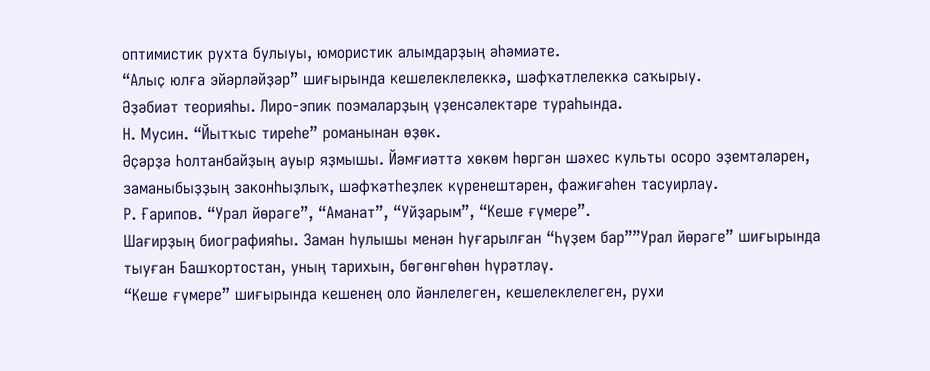оптимистик рухта булыуы, юмористик алымдарҙың әһәмиәте.
“Алыҫ юлға эйәрләйҙәр” шиғырында кешелеклелеккә, шәфҡәтлелеккә саҡырыу.
Әҙәбиәт теорияһы. Лиро-эпик поэмаларҙың үҙенсәлектәре тураһында.
Н. Мусин. “Йытҡыс тиреһе” романынан өҙөк.
Әҫәрҙә Һолтанбайҙың ауыр яҙмышы. Йәмғиәттә хөкөм һөргән шәхес культы осоро эҙемтәләрен, заманыбыҙҙың законһыҙлыҡ, шәфҡәтһеҙлек күренештәрен, фажиғәһен тасуирлау.
Р. Ғарипов. “Урал йөрәге”, “Аманат”, “Уйҙарым”, “Кеше ғүмере”.
Шағирҙың биографияһы. Заман һулышы менән һуғарылған “Һүҙем бар””Урал йөрәге” шиғырында тыуған Башҡортостан, уның тарихын, бөгөнгөһөн һүрәтләү.
“Кеше ғүмере” шиғырында кешенең оло йәнлелеген, кешелеклелеген, рухи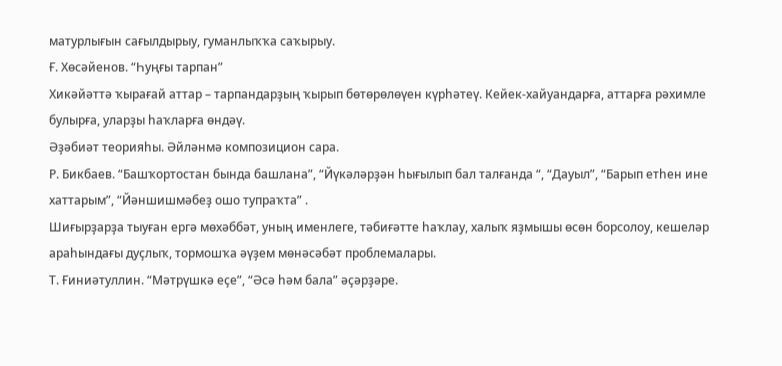матурлығын сағылдырыу, гуманлыҡҡа саҡырыу.
Ғ. Хөсәйенов. “Һуңғы тарпан”
Хикәйәттә ҡырағай аттар – тарпандарҙың ҡырып бөтөрөлөүен күрһәтеү. Кейек-хайуандарға, аттарға рәхимле булырға, уларҙы һаҡларға өндәү.
Әҙәбиәт теорияһы. Әйләнмә композицион сара.
Р. Бикбаев. “Башҡортостан бында башлана”, “Йүкәләрҙән һығылып бал талғанда “, “Дауыл”, “Барып етһен ине хаттарым”, “Йәншишмәбеҙ ошо тупраҡта” .
Шиғырҙарҙа тыуған ергә мөхәббәт, уның именлеге, тәбиғәтте һаҡлау, халыҡ яҙмышы өсөн борсолоу, кешеләр араһындағы дуҫлыҡ, тормошҡа әүҙем мөнәсәбәт проблемалары.
Т. Ғиниәтуллин. “Мәтрүшкә еҫе”, “Әсә һәм бала” әҫәрҙәре.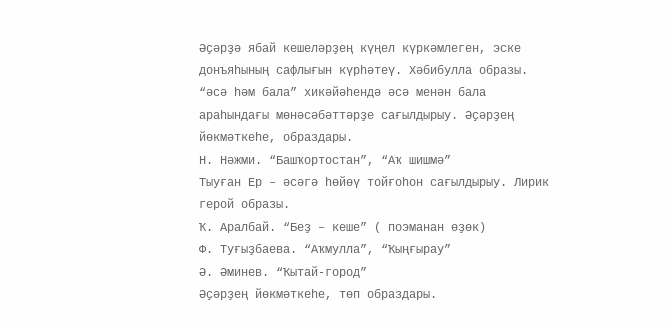Әҫәрҙә ябай кешеләрҙең күңел күркәмлеген, эске донъяһының сафлығын күрһәтеү. Хәбибулла образы.
“әсә һәм бала” хикәйәһендә әсә менән бала араһындағы мөнәсәбәттәрҙе сағылдырыу. Әҫәрҙең йөкмәткеһе, образдары.
Н. Нәжми. “Башҡортостан”, “Аҡ шишмә”
Тыуған Ер – әсәгә һөйөү тойғоһон сағылдырыу. Лирик герой образы.
Ҡ. Аралбай. “Беҙ – кеше” ( поэманан өҙөк)
Ф. Туғыҙбаева. “Аҡмулла”, “Ҡыңғырау”
Ә. Әминев. “Ҡытай-город”
Әҫәрҙең йөкмәткеһе, төп образдары.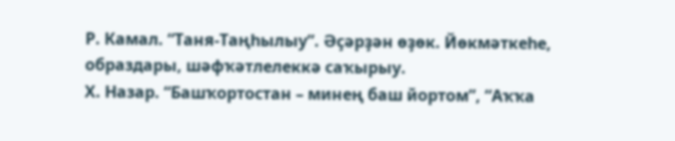Р. Камал. “Таня-Таңһылыу”. Әҫәрҙән өҙөк. Йөкмәткеһе, образдары, шәфҡәтлелеккә саҡырыу.
Х. Назар. “Башҡортостан – минең баш йортом”, “Аҡҡа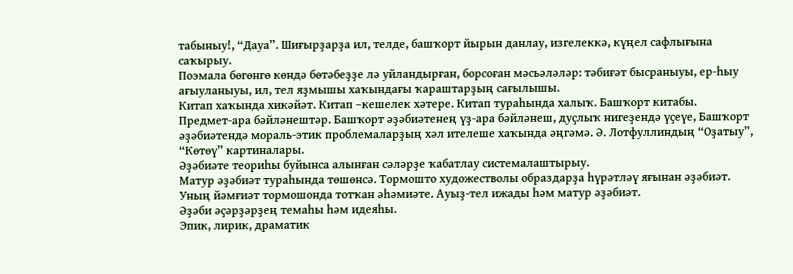табыныу!, “Дауа”. Шиғырҙарҙа ил, телде, башҡорт йырын данлау, изгелеккә, күңел сафлығына саҡырыу.
Поэмала бөгөнгө көндә бөтәбеҙҙе лә уйландырған, борсоған мәсьәләләр: тәбиғәт бысраныуы, ер-һыу ағыуланыуы, ил, тел яҙмышы хаҡындағы ҡараштарҙың сағылышы.
Китап хаҡында хикәйәт. Китап –кешелек хәтере. Китап тураһында халыҡ. Башҡорт китабы.
Предмет-ара бәйләнештәр. Башҡорт әҙәбиәтенең үҙ-ара бәйләнеш, дуҫлыҡ нигеҙендә үҫеүе, Башҡорт әҙәбиәтендә мораль-этик проблемаларҙың хәл ителеше хаҡында әңгәмә. Ә. Лотфуллиндың “Оҙатыу”, “Көтөү” картиналары.
Әҙәбиәте теориһы буйынса алынған сәләрҙе ҡабатлау системалаштырыу.
Матур әҙәбиәт тураһында төшөнсә. Тормошто художестволы образдарҙа һүрәтләү яғынан әҙәбиәт. Уның йәмғиәт тормошонда тотҡан әһәмиәте. Ауыҙ-тел ижады һәм матур әҙәбиәт.
Әҙәби әҫәрҙәрҙең темаһы һәм идеяһы.
Эпик, лирик, драматик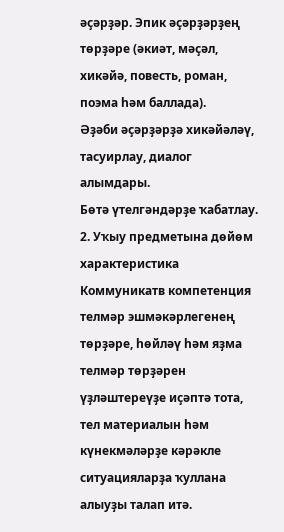әҫәрҙәр. Эпик әҫәрҙәрҙең төрҙәре (әкиәт, мәҫәл, хикәйә, повесть, роман, поэма һәм баллада).
Әҙәби әҫәрҙәрҙә хикәйәләү, тасуирлау, диалог алымдары.
Бөтә үтелгәндәрҙе ҡабатлау.
2. Уҡыу предметына дөйөм характеристика
Коммуникатв компетенция телмәр эшмәкәрлегенең төрҙәре, һөйләү һәм яҙма телмәр төрҙәрен үҙләштереүҙе иҫәптә тота, тел материалын һәм күнекмәләрҙе кәрәкле ситуацияларҙа ҡуллана алыуҙы талап итә.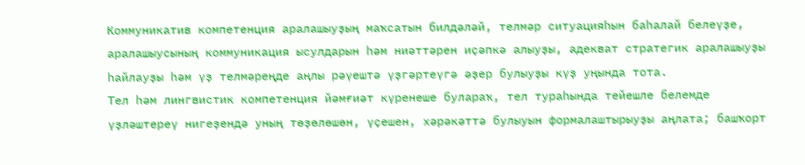Коммуникатив компетенция аралашыуҙың маҡсатын билдәләй, телмәр ситуацияһын баһалай белеүҙе, аралашыусының коммуникация ысулдарын һәм ниәттәрен иҫәпкә алыуҙы, адекват стратегик аралашыуҙы һайлауҙы һәм үҙ телмәреңде аңлы рәүештә үҙгәртеүгә әҙер булыуҙы күҙ уңында тота.
Тел һәм лингвистик компетенция йәмғиәт күренеше булараҡ, тел тураһында тейешле белемде үҙләштереү нигеҙендә уның төҙөлөшөн, үҫешен, хәрәкәттә булыуын формалаштырыуҙы аңлата; башҡорт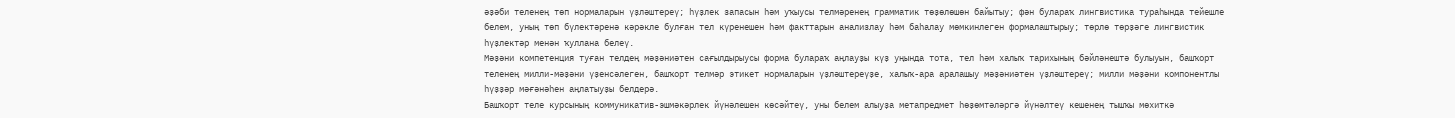әҙәби теленең төп нормаларын үҙләштереү; һүҙлек запасын һәм уҡыусы телмәренең грамматик төҙөлөшөн байытыу; фән булараҡ лингвистика тураһында тейешле белем, уның төп бүлектәренә кәрәкле булған тел күренешен һәм факттарын анализлау һәм баһалау мөмкинлеген формалаштырыу; төрлө төрҙәге лингвистик һүҙлектәр менән ҡуллана белеү.
Мәҙәни компетенция туған телдең мәҙәниәтен сағылдырыусы форма булараҡ аңлауҙы күҙ уңында тота, тел һәм халыҡ тарихының бәйләнештә булыуын, башҡорт теленең милли-мәҙәни үҙенсәлеген, башҡорт телмәр этикет нормаларын үҙләштереүҙе, халыҡ-ара аралашыу мәҙәниәтен үҙләштереү; милли мәҙәни компонентлы һүҙҙәр мәғәнәһен аңлатыуҙы белдерә.
Башҡорт теле курсының коммуникатив-эшмәкәрлек йүнәлешен көсәйтеү, уны белем алыуҙа метапредмет һөҙөмтәләргә йүнәлтеү кешенең тышҡы мөхиткә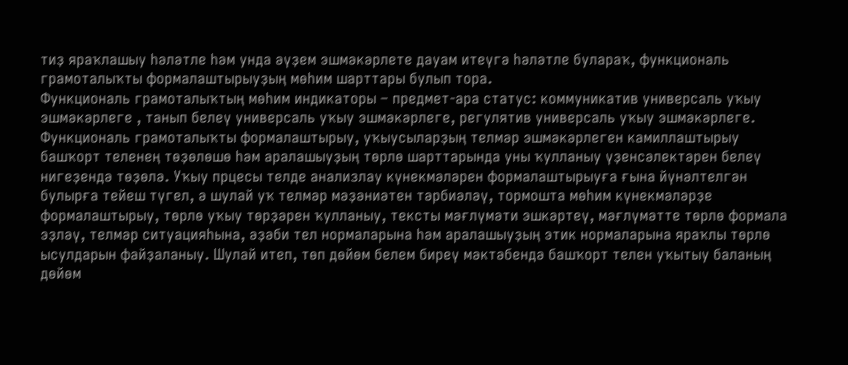тиҙ яраҡлашыу һәләтле һәм унда әүҙем эшмәкәрлете дауам итеүгә һәләтле булараҡ, функциональ грамоталыҡты формалаштырыуҙың мөһим шарттары булып тора.
Функциональ грамоталыҡтың мөһим индикаторы – предмет-ара статус: коммуникатив универсаль уҡыу эшмәкәрлеге , танып белеү универсаль уҡыу эшмәкәрлеге, регулятив универсаль уҡыу эшмәкәрлеге.
Функциональ грамоталыҡты формалаштырыу, уҡыусыларҙың телмәр эшмәкәрлеген камиллаштырыу башҡорт теленең төҙөлөшө һәм аралашыуҙың төрлө шарттарында уны ҡулланыу үҙенсәлектәрен белеү нигеҙендә төҙөлә. Уҡыу прцесы телде анализлау күнекмәләрен формалаштырыуға ғына йүнәлтелгән булырға тейеш түгел, ә шулай уҡ телмәр мәҙәниәтен тәрбиәләү, тормошта мөһим күнекмәләрҙе формалаштырыу, төрлө уҡыу төрҙәрен ҡулланыу, тексты мәғлүмәти эшкәртеү, мәғлүмәтте төрлө формала эҙләү, телмәр ситуацияһына, әҙәби тел нормаларына һәм аралашыуҙың этик нормаларына яраҡлы төрлө ысулдарын файҙаланыу. Шулай итеп, төп дөйөм белем биреү мәктәбендә башҡорт телен уҡытыу баланың дөйөм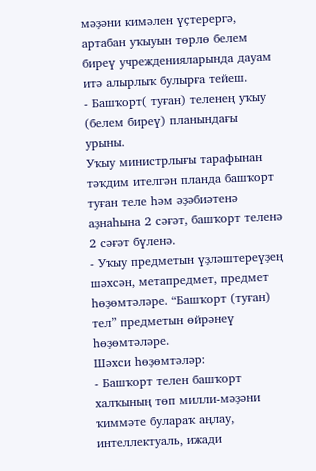мәҙәни кимәлен үҫтерергә, артабан уҡыуын төрлө белем биреү учрежденияларында дауам итә алырлыҡ булырға тейеш.
- Башҡорт( туған) теленең уҡыу (белем биреү) планындағы урыны.
Уҡыу министрлығы тарафынан тәҡдим ителгән планда башҡорт туған теле һәм әҙәбиәтенә аҙнаһына 2 сәғәт, башҡорт теленә 2 сәғәт бүленә.
- Уҡыу предметын үҙләштереүҙең шәхсән, метапредмет, предмет һөҙөмтәләре. “Башҡорт (туған) тел” предметын өйрәнеү һөҙөмтәләре.
Шәхси һөҙөмтәләр:
- Башҡорт телен башҡорт халҡының төп милли-мәҙәни ҡиммәте булараҡ аңлау, интеллектуаль, ижади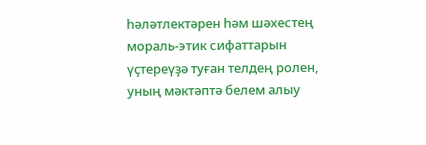һәләтлектәрен һәм шәхестең мораль-этик сифаттарын үҫтереүҙә туған телдең ролен, уның мәктәптә белем алыу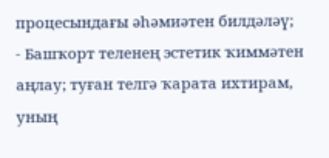процесындағы әһәмиәтен билдәләү;
- Башҡорт теленең эстетик ҡиммәтен аңлау; туған телгә ҡарата ихтирам, уның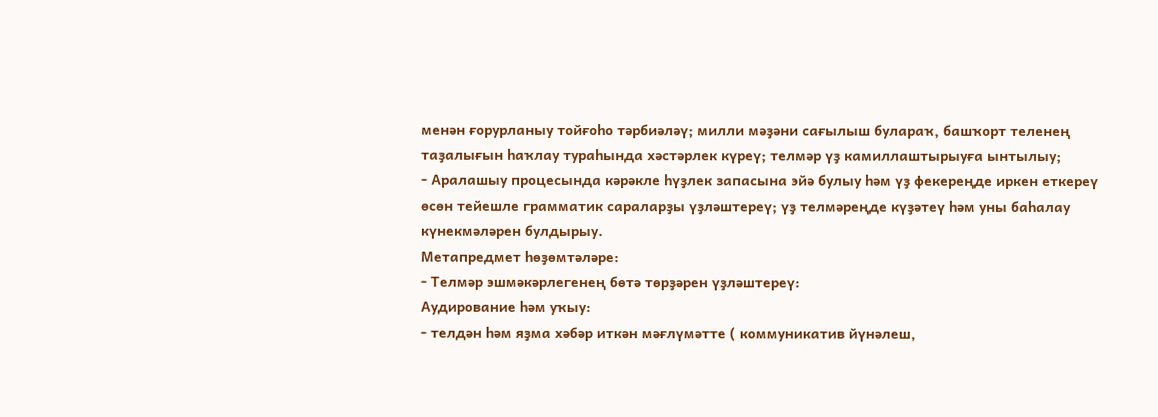менән ғорурланыу тойғоһо тәрбиәләү; милли мәҙәни сағылыш булараҡ, башҡорт теленең таҙалығын һаҡлау тураһында хәстәрлек күреү; телмәр үҙ камиллаштырыуға ынтылыу;
- Аралашыу процесында кәрәкле һүҙлек запасына эйә булыу һәм үҙ фекереңде иркен еткереү өсөн тейешле грамматик сараларҙы үҙләштереү; үҙ телмәреңде күҙәтеү һәм уны баһалау күнекмәләрен булдырыу.
Метапредмет һөҙөмтәләре:
- Телмәр эшмәкәрлегенең бөтә төрҙәрен үҙләштереү:
Аудирование һәм уҡыу:
- телдән һәм яҙма хәбәр иткән мәғлүмәтте ( коммуникатив йүнәлеш,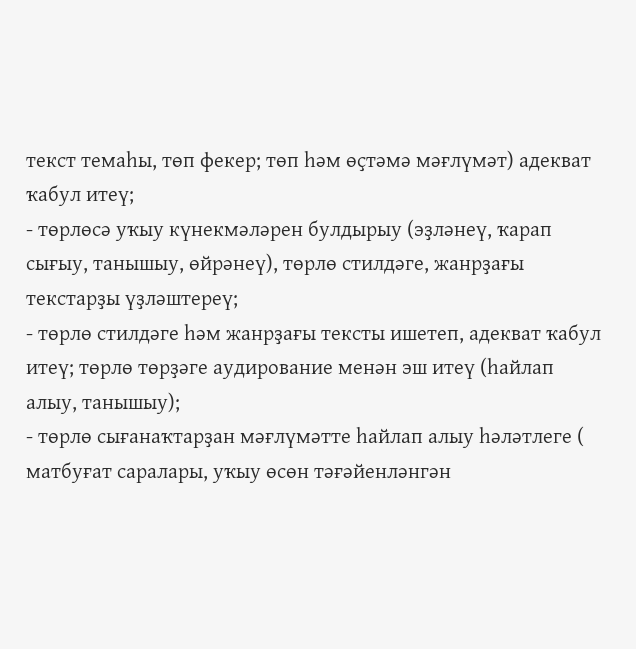текст темаһы, төп фекер; төп һәм өҫтәмә мәғлүмәт) адекват ҡабул итеү;
- төрлөсә уҡыу күнекмәләрен булдырыу (эҙләнеү, ҡарап сығыу, танышыу, өйрәнеү), төрлө стилдәге, жанрҙағы текстарҙы үҙләштереү;
- төрлө стилдәге һәм жанрҙағы тексты ишетеп, адекват ҡабул итеү; төрлө төрҙәге аудирование менән эш итеү (һайлап алыу, танышыу);
- төрлө сығанаҡтарҙан мәғлүмәтте һайлап алыу һәләтлеге ( матбуғат саралары, уҡыу өсөн тәғәйенләнгән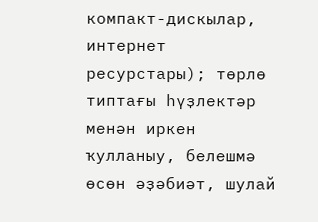компакт-дискылар, интернет ресурстары); төрлө типтағы һүҙлектәр менән иркен ҡулланыу, белешмә өсөн әҙәбиәт, шулай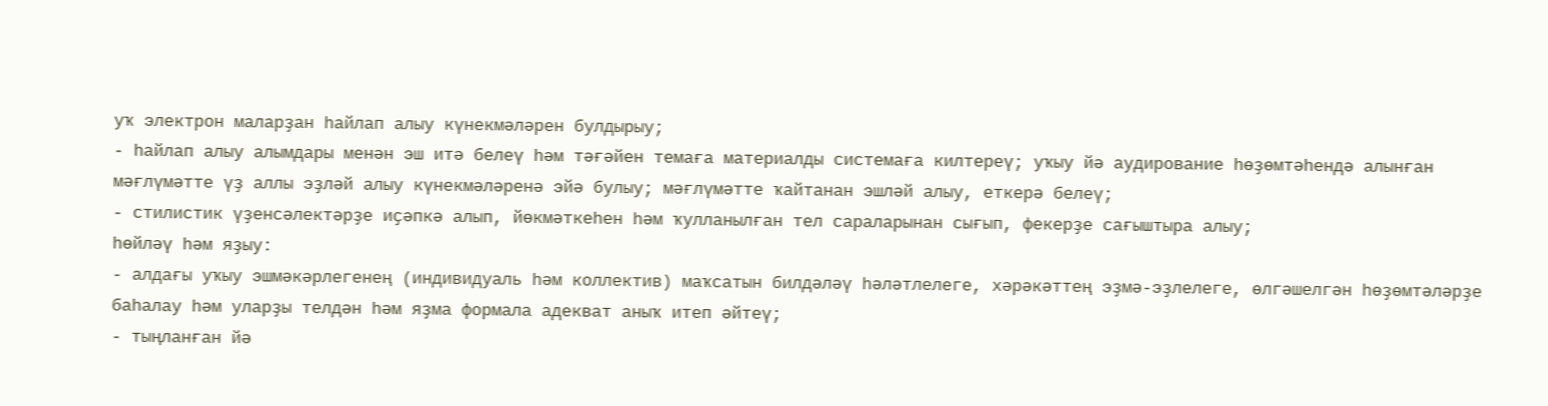уҡ электрон маларҙан һайлап алыу күнекмәләрен булдырыу;
- һайлап алыу алымдары менән эш итә белеү һәм тәғәйен темаға материалды системаға килтереү; уҡыу йә аудирование һөҙөмтәһендә алынған мәғлүмәтте үҙ аллы эҙләй алыу күнекмәләренә эйә булыу; мәғлүмәтте ҡайтанан эшләй алыу, еткерә белеү;
- стилистик үҙенсәлектәрҙе иҫәпкә алып, йөкмәткеһен һәм ҡулланылған тел сараларынан сығып, фекерҙе сағыштыра алыу;
һөйләү һәм яҙыу:
- алдағы уҡыу эшмәкәрлегенең (индивидуаль һәм коллектив) маҡсатын билдәләү һәләтлелеге, хәрәкәттең эҙмә-эҙлелеге, өлгәшелгән һөҙөмтәләрҙе баһалау һәм уларҙы телдән һәм яҙма формала адекват аныҡ итеп әйтеү;
- тыңланған йә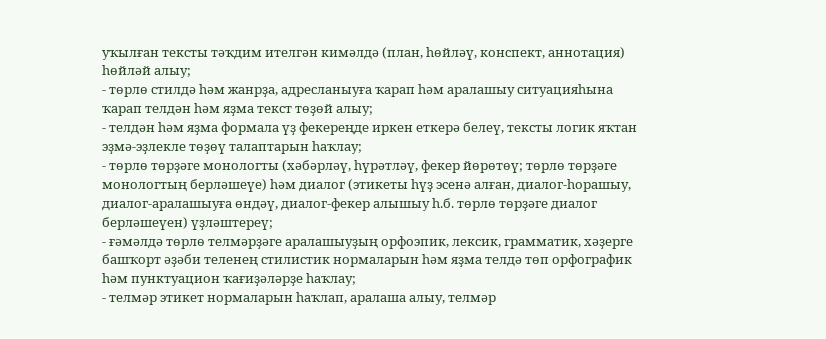уҡылған тексты тәҡдим ителгән кимәлдә (план, һөйләү, конспект, аннотация) һөйләй алыу;
- төрлө стилдә һәм жанрҙа, адресланыуға ҡарап һәм аралашыу ситуацияһына ҡарап телдән һәм яҙма текст төҙөй алыу;
- телдән һәм яҙма формала үҙ фекереңде иркен еткерә белеү, тексты логик яҡтан эҙмә-эҙлекле төҙөү талаптарын һаҡлау;
- төрлө төрҙәге монологты (хәбәрләү, һүрәтләү, фекер йөрөтөү; төрлө төрҙәге монологтың берләшеүе) һәм диалог (этикеты һүҙ эсенә алған, диалог-һорашыу, диалог-аралашыуға өндәү, диалог-фекер алышыу һ.б. төрлө төрҙәге диалог берләшеүен) үҙләштереү;
- ғәмәлдә төрлө телмәрҙәге аралашыуҙың орфоэпик, лексик, грамматик, хәҙерге башҡорт әҙәби теленең стилистик нормаларын һәм яҙма телдә төп орфографик һәм пунктуацион ҡағиҙәләрҙе һаҡлау;
- телмәр этикет нормаларын һаҡлап, аралаша алыу, телмәр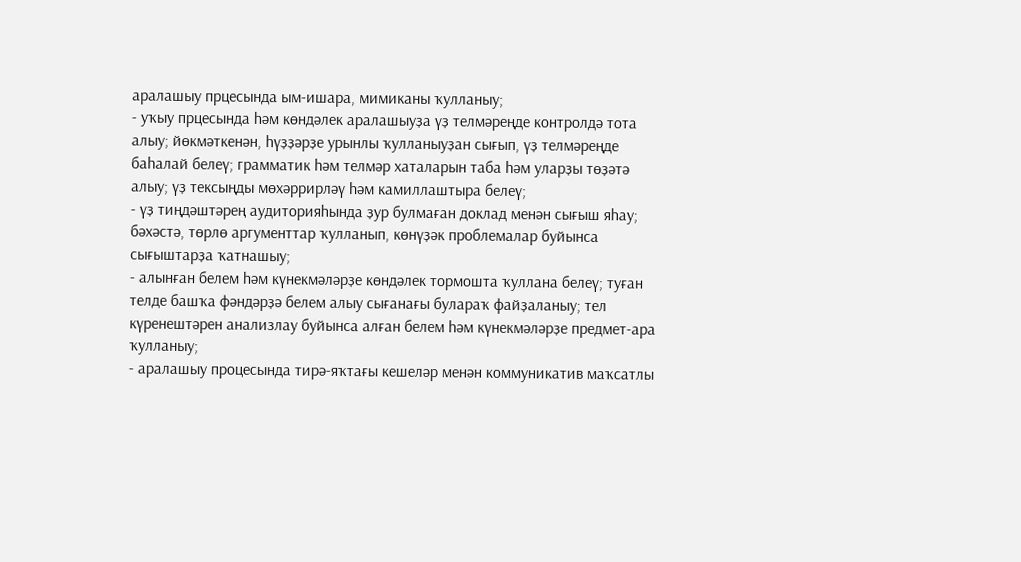аралашыу прцесында ым-ишара, мимиканы ҡулланыу;
- уҡыу прцесында һәм көндәлек аралашыуҙа үҙ телмәреңде контролдә тота алыу; йөкмәткенән, һүҙҙәрҙе урынлы ҡулланыуҙан сығып, үҙ телмәреңде баһалай белеү; грамматик һәм телмәр хаталарын таба һәм уларҙы төҙәтә алыу; үҙ тексыңды мөхәррирләү һәм камиллаштыра белеү;
- үҙ тиңдәштәрең аудиторияһында ҙур булмаған доклад менән сығыш яһау; бәхәстә, төрлө аргументтар ҡулланып, көнүҙәк проблемалар буйынса сығыштарҙа ҡатнашыу;
- алынған белем һәм күнекмәләрҙе көндәлек тормошта ҡуллана белеү; туған телде башҡа фәндәрҙә белем алыу сығанағы булараҡ файҙаланыу; тел күренештәрен анализлау буйынса алған белем һәм күнекмәләрҙе предмет-ара ҡулланыу;
- аралашыу процесында тирә-яҡтағы кешеләр менән коммуникатив маҡсатлы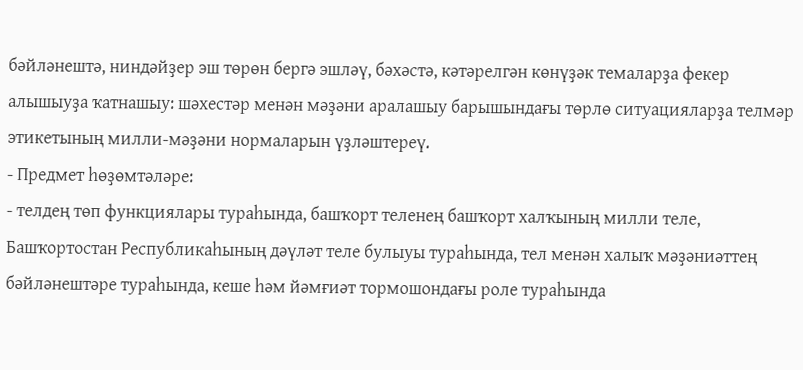бәйләнештә, ниндәйҙер эш төрөн бергә эшләү, бәхәстә, кәтәрелгән көнүҙәк темаларҙа фекер алышыуҙа ҡатнашыу: шәхестәр менән мәҙәни аралашыу барышындағы төрлө ситуацияларҙа телмәр этикетының милли-мәҙәни нормаларын үҙләштереү.
- Предмет һөҙөмтәләре:
- телдең төп функциялары тураһында, башҡорт теленең башҡорт халҡының милли теле, Башҡортостан Республикаһының дәүләт теле булыуы тураһында, тел менән халыҡ мәҙәниәттең бәйләнештәре тураһында, кеше һәм йәмғиәт тормошондағы роле тураһында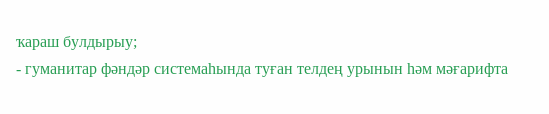ҡараш булдырыу;
- гуманитар фәндәр системаһында туған телдең урынын һәм мәғарифта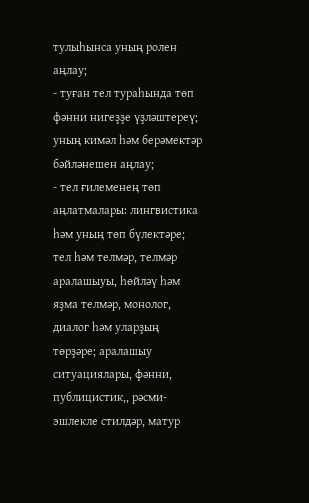тулыһынса уның ролен аңлау;
- туған тел тураһында төп фәнни нигеҙҙе үҙләштереү; уның кимәл һәм берәмектәр бәйләнешен аңлау;
- тел ғилеменең төп аңлатмалары: лингвистика һәм уның төп бүлектәре; тел һәм телмәр, телмәр аралашыуы, һөйләү һәм яҙма телмәр, монолог, диалог һәм уларҙың төрҙәре; аралашыу ситуациялары, фәнни, публицистик,, рәсми-эшлекле стилдәр, матур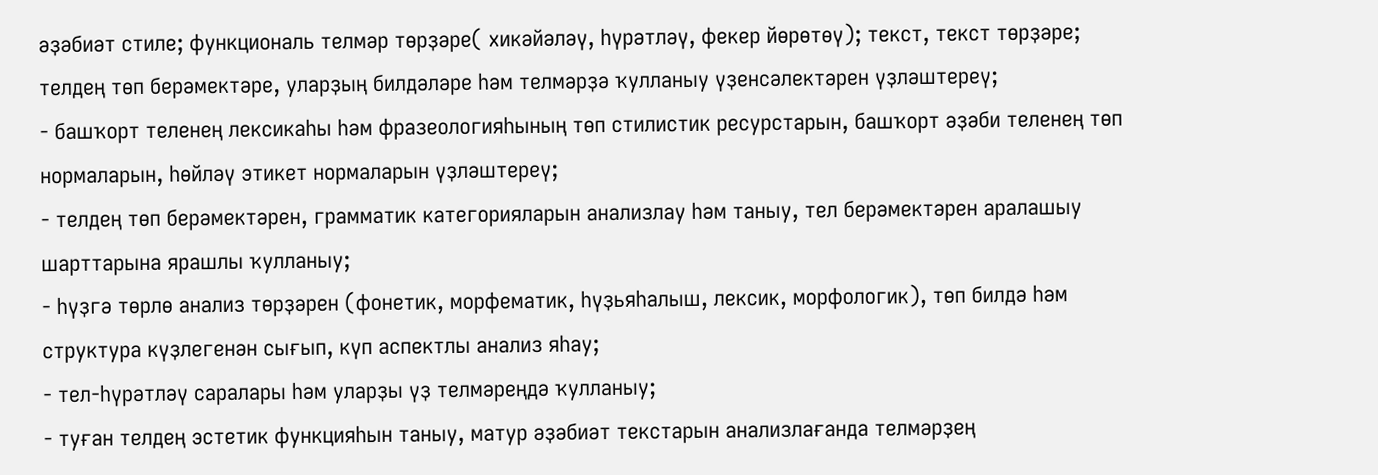әҙәбиәт стиле; функциональ телмәр төрҙәре( хикәйәләү, һүрәтләү, фекер йөрөтөү); текст, текст төрҙәре; телдең төп берәмектәре, уларҙың билдәләре һәм телмәрҙә ҡулланыу үҙенсәлектәрен үҙләштереү;
- башҡорт теленең лексикаһы һәм фразеологияһының төп стилистик ресурстарын, башҡорт әҙәби теленең төп нормаларын, һөйләү этикет нормаларын үҙләштереү;
- телдең төп берәмектәрен, грамматик категорияларын анализлау һәм таныу, тел берәмектәрен аралашыу шарттарына ярашлы ҡулланыу;
- һүҙгә төрлө анализ төрҙәрен (фонетик, морфематик, һүҙьяһалыш, лексик, морфологик), төп билдә һәм структура күҙлегенән сығып, күп аспектлы анализ яһау;
- тел-һүрәтләү саралары һәм уларҙы үҙ телмәреңдә ҡулланыу;
- туған телдең эстетик функцияһын таныу, матур әҙәбиәт текстарын анализлағанда телмәрҙең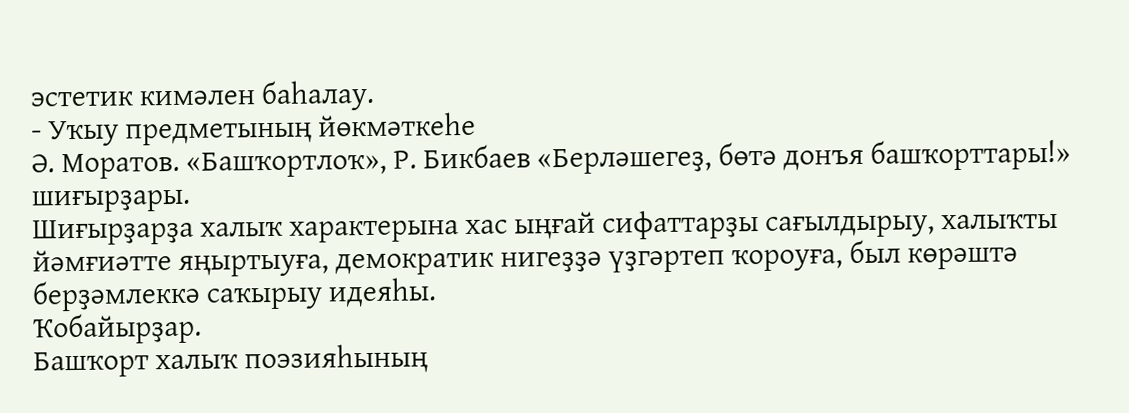эстетик кимәлен баһалау.
- Уҡыу предметының йөкмәткеһе
Ә. Моратов. «Башҡортлоҡ», Р. Бикбаев «Берләшегеҙ, бөтә донъя башҡорттары!» шиғырҙары.
Шиғырҙарҙа халыҡ характерына хас ыңғай сифаттарҙы сағылдырыу, халыҡты йәмғиәтте яңыртыуға, демократик нигеҙҙә үҙгәртеп ҡороуға, был көрәштә берҙәмлеккә саҡырыу идеяһы.
Ҡобайырҙар.
Башҡорт халыҡ поэзияһының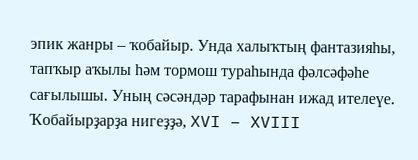эпик жанры – ҡобайыр. Унда халыҡтың фантазияһы, тапҡыр аҡылы һәм тормош тураһында фәлсәфәһе сағылышы. Уның сәсәндәр тарафынан ижад ителеүе. Ҡобайырҙарҙа нигеҙҙә, XVI – XVIII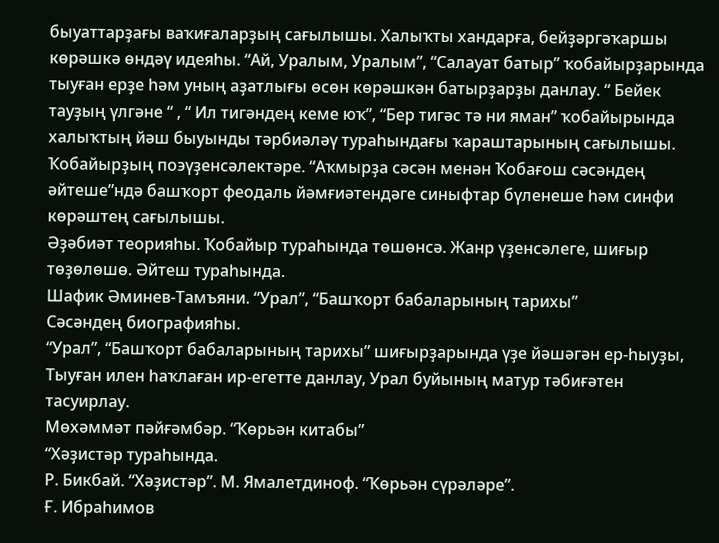быуаттарҙағы ваҡиғаларҙың сағылышы. Халыҡты хандарға, бейҙәргәҡаршы көрәшкә өндәү идеяһы. “Ай, Уралым, Уралым”, “Салауат батыр” ҡобайырҙарында тыуған ерҙе һәм уның аҙатлығы өсөн көрәшкән батырҙарҙы данлау. “ Бейек тауҙың үлгәне “ , “ Ил тигәндең кеме юҡ”, “Бер тигәс тә ни яман” ҡобайырында халыҡтың йәш быуынды тәрбиәләү тураһындағы ҡараштарының сағылышы.
Ҡобайырҙың поэүҙенсәлектәре. “Аҡмырҙа сәсән менән Ҡобағош сәсәндең әйтеше”ндә башҡорт феодаль йәмғиәтендәге синыфтар бүленеше һәм синфи көрәштең сағылышы.
Әҙәбиәт теорияһы. Ҡобайыр тураһында төшөнсә. Жанр үҙенсәлеге, шиғыр төҙөлөшө. Әйтеш тураһында.
Шафик Әминев-Тамъяни. “Урал”, “Башҡорт бабаларының тарихы”
Сәсәндең биографияһы.
“Урал”, “Башҡорт бабаларының тарихы” шиғырҙарында үҙе йәшәгән ер-һыуҙы, Тыуған илен һаҡлаған ир-егетте данлау, Урал буйының матур тәбиғәтен тасуирлау.
Мөхәммәт пәйғәмбәр. “Ҡөрьән китабы”
“Хәҙистәр тураһында.
Р. Бикбай. “Хәҙистәр”. М. Ямалетдиноф. “Ҡөрьән сүрәләре”.
Ғ. Ибраһимов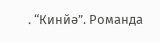. “Кинйә”. Романда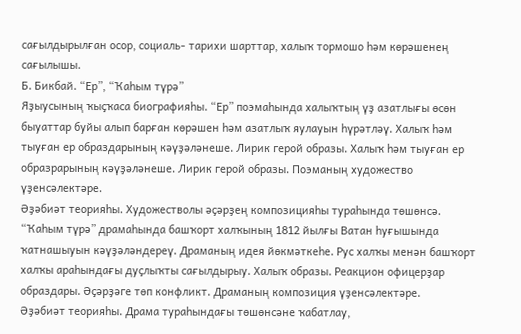сағылдырылған осор, социаль- тарихи шарттар, халыҡ тормошо һәм көрәшенең сағылышы.
Б. Бикбай. “Ер”, “Ҡаһым түрә”
Яҙыусының ҡыҫҡаса биографияһы. “Ер” поэмаһында халыҡтың үҙ азатлығы өсөн быуаттар буйы алып барған көрәшен һәм азатлыҡ яулауын һүрәтләү. Халыҡ һәм тыуған ер образдарының кәүҙәләнеше. Лирик герой образы. Халыҡ һәм тыуған ер образрарының кәүҙәләнеше. Лирик герой образы. Поэманың художество үҙенсәлектәре.
Әҙәбиәт теорияһы. Художестволы әҫәрҙең композицияһы тураһында төшөнсә.
“Ҡаһым түрә” драмаһында башҡорт халҡының 1812 йылғы Ватан һуғышында ҡатнашыуын кәүҙәләндереү. Драманың идея йөкмәткеһе. Рус халҡы менән башҡорт халҡы араһындағы дуҫлыҡты сағылдырыу. Халыҡ образы. Реакцион офицерҙар образдары. Әҫәрҙәге төп конфликт. Драманың композиция үҙенсәлектәре.
Әҙәбиәт теорияһы. Драма тураһындағы төшөнсәне ҡабатлау,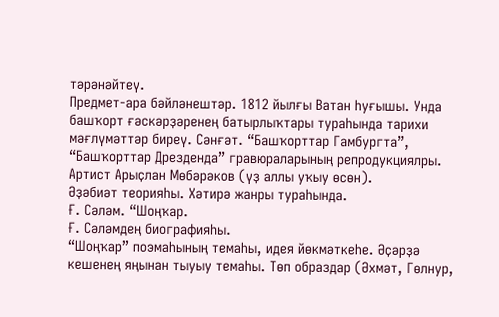тәрәнәйтеү.
Предмет-ара бәйләнештәр. 1812 йылғы Ватан һуғышы. Унда башҡорт ғәскәрҙәренең батырлыҡтары тураһында тарихи мәғлүмәттәр биреү. Сәнғәт. “Башҡорттар Гамбургта”, “Башҡорттар Дрезденда” гравюраларының репродукциялры.
Артист Арыҫлан Мөбәрәков (үҙ аллы уҡыу өсөн).
Әҙәбиәт теорияһы. Хәтирә жанры тураһында.
Ғ. Сәләм. “Шоңҡар.
Ғ. Сәләмдең биографияһы.
“Шоңҡар” поэмаһының темаһы, идея йөкмәткеһе. Әҫәрҙә кешенең яңынан тыуыу темаһы. Төп образдар (Әхмәт, Гөлнур,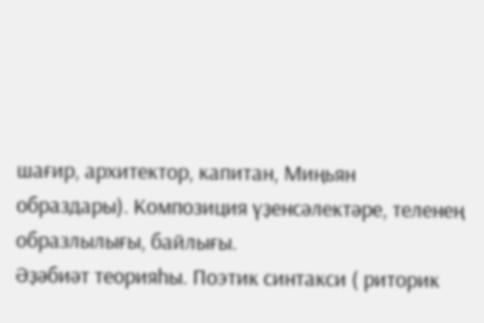шағир, архитектор, капитан, Миңьян образдары). Композиция үҙенсәлектәре, теленең образлылығы, байлығы.
Әҙәбиәт теорияһы. Поэтик синтакси ( риторик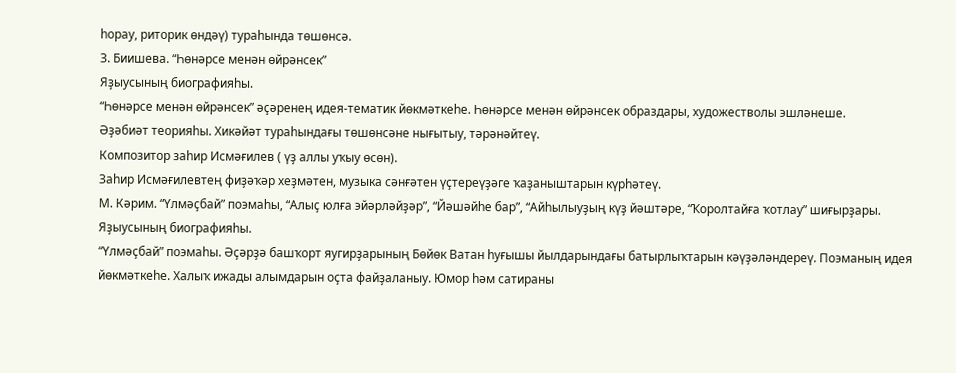һорау, риторик өндәү) тураһында төшөнсә.
З. Биишева. “Һөнәрсе менән өйрәнсек”
Яҙыусының биографияһы.
“Һөнәрсе менән өйрәнсек” әҫәренең идея-тематик йөкмәткеһе. Һөнәрсе менән өйрәнсек образдары, художестволы эшләнеше.
Әҙәбиәт теорияһы. Хикәйәт тураһындағы төшөнсәне нығытыу, тәрәнәйтеү.
Композитор заһир Исмәғилев ( үҙ аллы уҡыу өсөн).
Заһир Исмәғилевтең фиҙәҡәр хеҙмәтен, музыка сәнғәтен үҫтереүҙәге ҡаҙаныштарын күрһәтеү.
М. Кәрим. “Үлмәҫбай” поэмаһы, “Алыҫ юлға эйәрләйҙәр”, “Йәшәйһе бар”, “Айһылыуҙың күҙ йәштәре, “Ҡоролтайға ҡотлау” шиғырҙары.
Яҙыусының биографияһы.
“Үлмәҫбай” поэмаһы. Әҫәрҙә башҡорт яугирҙарының Бөйөк Ватан һуғышы йылдарындағы батырлыҡтарын кәүҙәләндереү. Поэманың идея йөкмәткеһе. Халыҡ ижады алымдарын оҫта файҙаланыу. Юмор һәм сатираны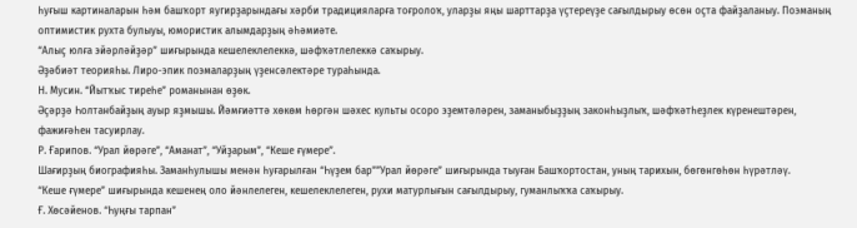һуғыш картиналарын һәм башҡорт яугирҙарындағы хәрби традицияларға тоғролоҡ, уларҙы яңы шарттарҙа үҫтереүҙе сағылдырыу өсөн оҫта файҙаланыу. Поэманың оптимистик рухта булыуы, юмористик алымдарҙың әһәмиәте.
“Алыҫ юлға эйәрләйҙәр” шиғырында кешелеклелеккә, шәфҡәтлелеккә саҡырыу.
Әҙәбиәт теорияһы. Лиро-эпик поэмаларҙың үҙенсәлектәре тураһында.
Н. Мусин. “Йытҡыс тиреһе” романынан өҙөк.
Әҫәрҙә Һолтанбайҙың ауыр яҙмышы. Йәмғиәттә хөкөм һөргән шәхес культы осоро эҙемтәләрен, заманыбыҙҙың законһыҙлыҡ, шәфҡәтһеҙлек күренештәрен, фажиғәһен тасуирлау.
Р. Ғарипов. “Урал йөрәге”, “Аманат”, “Уйҙарым”, “Кеше ғүмере”.
Шағирҙың биографияһы. Заманһулышы менән һуғарылған “Һүҙем бар””Урал йөрәге” шиғырында тыуған Башҡортостан, уның тарихын, бөгөнгөһөн һүрәтләү.
“Кеше ғүмере” шиғырында кешенең оло йәнлелеген, кешелеклелеген, рухи матурлығын сағылдырыу, гуманлыҡҡа саҡырыу.
Ғ. Хөсәйенов. “Һуңғы тарпан”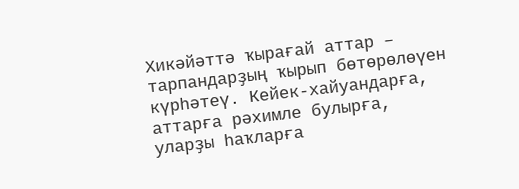Хикәйәттә ҡырағай аттар – тарпандарҙың ҡырып бөтөрөлөүен күрһәтеү. Кейек-хайуандарға, аттарға рәхимле булырға, уларҙы һаҡларға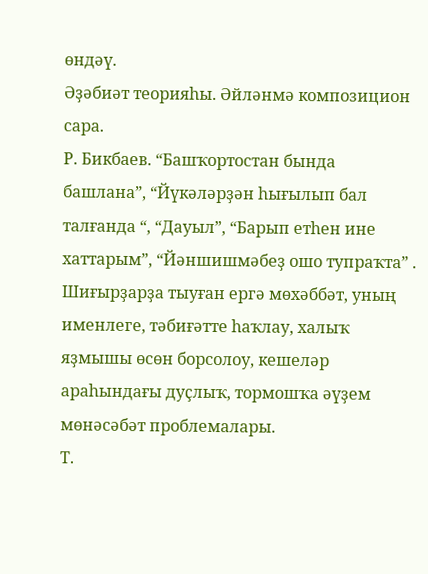өндәү.
Әҙәбиәт теорияһы. Әйләнмә композицион сара.
Р. Бикбаев. “Башҡортостан бында башлана”, “Йүкәләрҙән һығылып бал талғанда “, “Дауыл”, “Барып етһен ине хаттарым”, “Йәншишмәбеҙ ошо тупраҡта” .
Шиғырҙарҙа тыуған ергә мөхәббәт, уның именлеге, тәбиғәтте һаҡлау, халыҡ яҙмышы өсөн борсолоу, кешеләр араһындағы дуҫлыҡ, тормошҡа әүҙем мөнәсәбәт проблемалары.
Т.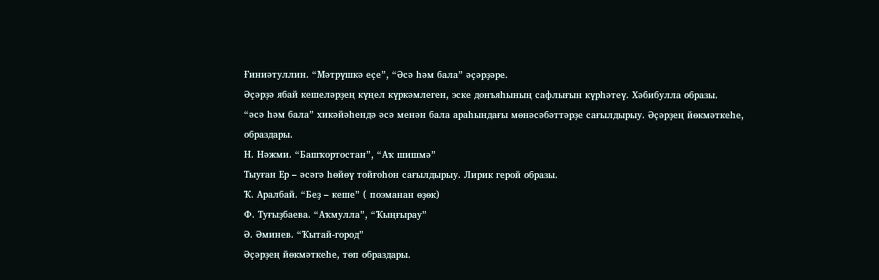Ғиниәтуллин. “Мәтрүшкә еҫе”, “Әсә һәм бала” әҫәрҙәре.
Әҫәрҙә ябай кешеләрҙең күңел күркәмлеген, эске донъяһының сафлығын күрһәтеү. Хәбибулла образы.
“әсә һәм бала” хикәйәһендә әсә менән бала араһындағы мөнәсәбәттәрҙе сағылдырыу. Әҫәрҙең йөкмәткеһе, образдары.
Н. Нәжми. “Башҡортостан”, “Аҡ шишмә”
Тыуған Ер – әсәгә һөйөү тойғоһон сағылдырыу. Лирик герой образы.
Ҡ. Аралбай. “Беҙ – кеше” ( поэманан өҙөк)
Ф. Туғыҙбаева. “Аҡмулла”, “Ҡыңғырау”
Ә. Әминев. “Ҡытай-город”
Әҫәрҙең йөкмәткеһе, төп образдары.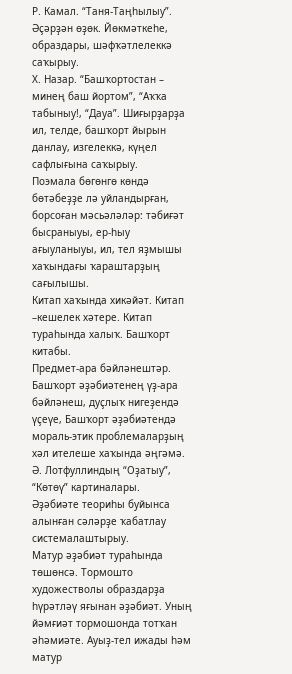Р. Камал. “Таня-Таңһылыу”. Әҫәрҙән өҙөк. Йөкмәткеһе, образдары, шәфҡәтлелеккә саҡырыу.
Х. Назар. “Башҡортостан – минең баш йортом”, “Аҡҡа табыныу!, “Дауа”. Шиғырҙарҙа ил, телде, башҡорт йырын данлау, изгелеккә, күңел сафлығына саҡырыу.
Поэмала бөгөнгө көндә бөтәбеҙҙе лә уйландырған, борсоған мәсьәләләр: тәбиғәт бысраныуы, ер-һыу ағыуланыуы, ил, тел яҙмышы хаҡындағы ҡараштарҙың сағылышы.
Китап хаҡында хикәйәт. Китап –кешелек хәтере. Китап тураһында халыҡ. Башҡорт китабы.
Предмет-ара бәйләнештәр. Башҡорт әҙәбиәтенең үҙ-ара бәйләнеш, дуҫлыҡ нигеҙендә үҫеүе, Башҡорт әҙәбиәтендә мораль-этик проблемаларҙың хәл ителеше хаҡында әңгәмә. Ә. Лотфуллиндың “Оҙатыу”, “Көтөү” картиналары.
Әҙәбиәте теориһы буйынса алынған сәләрҙе ҡабатлау системалаштырыу.
Матур әҙәбиәт тураһында төшөнсә. Тормошто художестволы образдарҙа һүрәтләү яғынан әҙәбиәт. Уның йәмғиәт тормошонда тотҡан әһәмиәте. Ауыҙ-тел ижады һәм матур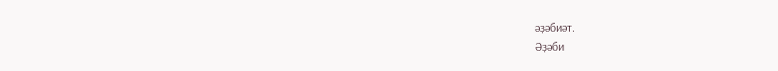әҙәбиәт.
Әҙәби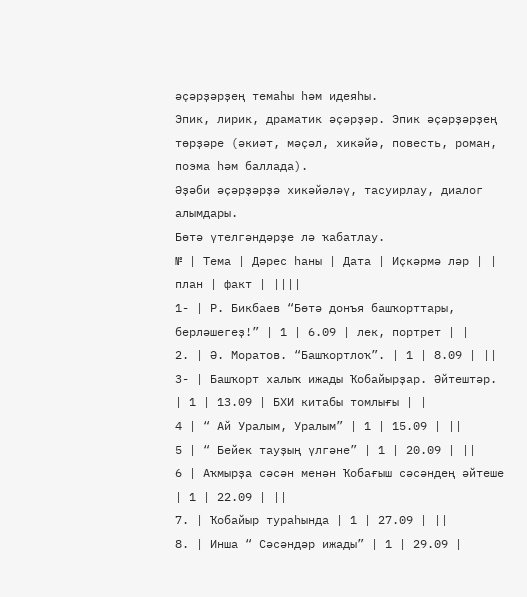әҫәрҙәрҙең темаһы һәм идеяһы.
Эпик, лирик, драматик әҫәрҙәр. Эпик әҫәрҙәрҙең төрҙәре (әкиәт, мәҫәл, хикәйә, повесть, роман, поэма һәм баллада).
Әҙәби әҫәрҙәрҙә хикәйәләү, тасуирлау, диалог алымдары.
Бөтә үтелгәндәрҙе лә ҡабатлау.
№ | Тема | Дәрес һаны | Дата | Иҫкәрмә ләр | |
план | факт | ||||
1- | Р. Бикбаев “Бөтә донъя башҡорттары, берләшегеҙ!” | 1 | 6.09 | лек, портрет | |
2. | Ә. Моратов. “Башҡортлоҡ”. | 1 | 8.09 | ||
3- | Башҡорт халыҡ ижады Ҡобайырҙар. Әйтештәр. | 1 | 13.09 | БХИ китабы томлығы | |
4 | “ Ай Уралым, Уралым” | 1 | 15.09 | ||
5 | “ Бейек тауҙың үлгәне” | 1 | 20.09 | ||
6 | Аҡмырҙа сәсән менән Ҡобағыш сәсәндең әйтеше | 1 | 22.09 | ||
7. | Ҡобайыр тураһында | 1 | 27.09 | ||
8. | Инша “ Сәсәндәр ижады” | 1 | 29.09 |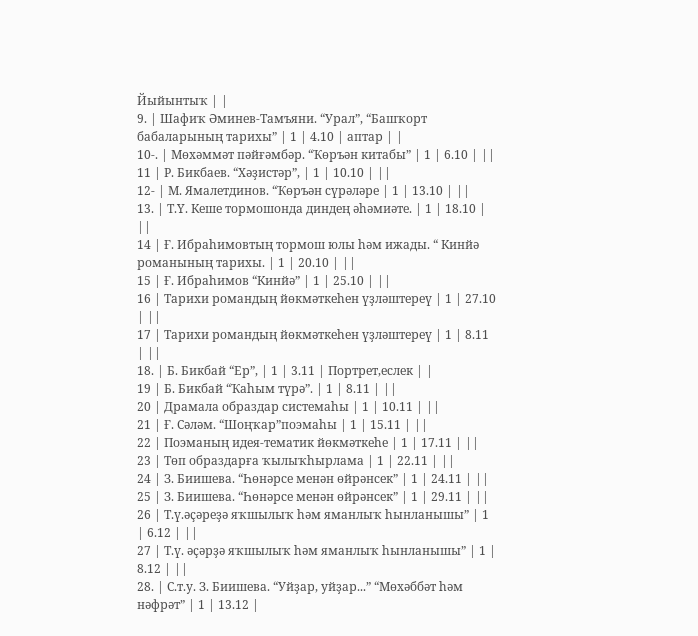Йыйынтыҡ | |
9. | Шафиҡ Әминев-Тамъяни. “Урал”, “Башҡорт бабаларының тарихы” | 1 | 4.10 | аптар | |
10-. | Мөхәммәт пәйғәмбәр. “Ҡөръән китабы” | 1 | 6.10 | ||
11 | Р. Бикбаев. “Хәҙистәр”, | 1 | 10.10 | ||
12- | М. Ямалетдинов. “Ҡөръән сүрәләре | 1 | 13.10 | ||
13. | Т.Ү. Кеше тормошонда диндең әһәмиәте. | 1 | 18.10 | ||
14 | Ғ. Ибраһимовтың тормош юлы һәм ижады. “ Кинйә романының тарихы. | 1 | 20.10 | ||
15 | Ғ. Ибраһимов “Кинйә” | 1 | 25.10 | ||
16 | Тарихи романдың йөкмәткеһен үҙләштереү | 1 | 27.10 | ||
17 | Тарихи романдың йөкмәткеһен үҙләштереү | 1 | 8.11 | ||
18. | Б. Бикбай “Ер”, | 1 | 3.11 | Портрет,еслек | |
19 | Б. Бикбай “Ҡаһым түрә”. | 1 | 8.11 | ||
20 | Драмала образдар системаһы | 1 | 10.11 | ||
21 | Ғ. Сәләм. “Шоңҡар”поэмаһы | 1 | 15.11 | ||
22 | Поэманың идея-тематик йөкмәткеһе | 1 | 17.11 | ||
23 | Төп образдарға ҡылыҡһырлама | 1 | 22.11 | ||
24 | З. Биишева. “Һөнәрсе менән өйрәнсек” | 1 | 24.11 | ||
25 | З. Биишева. “Һөнәрсе менән өйрәнсек” | 1 | 29.11 | ||
26 | Т.ү.әҫәреҙә яҡшылыҡ һәм яманлыҡ һынланышы” | 1 | 6.12 | ||
27 | Т.ү. әҫәрҙә яҡшылыҡ һәм яманлыҡ һынланышы” | 1 | 8.12 | ||
28. | С.т.у. З. Биишева. “Уйҙар, уйҙар...” “Мөхәббәт һәм нәфрәт” | 1 | 13.12 |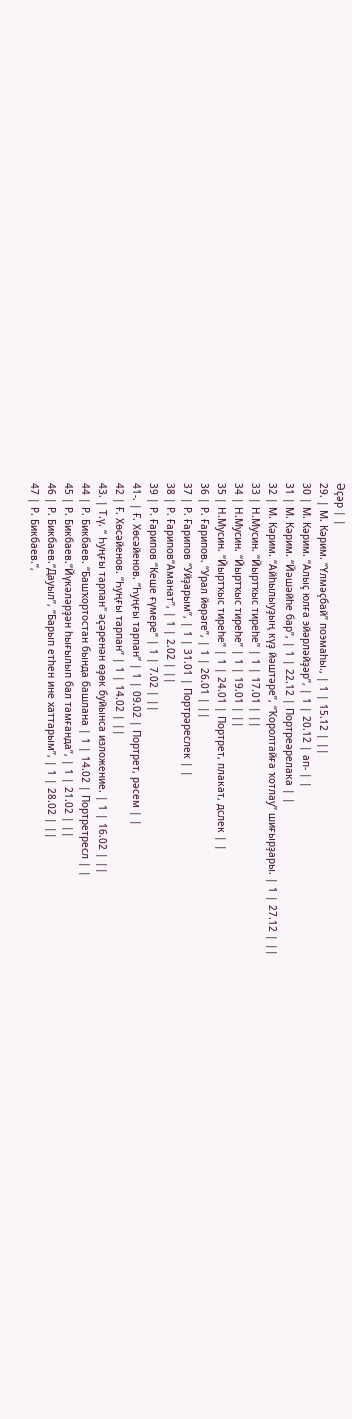Әҫәр | |
29. | М. Кәрим. “Үлмәҫбай” поэмаһы., | 1 | 15.12 | ||
30 | М. Кәрим. “Алыҫ юлға эйәрләйҙәр”, | 1 | 20.12 | ап- | |
31 | М. Кәрим. “Йәшәйһе бар”, | 1 | 22.12 | Портреәрелака | |
32 | М. Кәрим. “Айһылыуҙың күҙ йәштәре”, “Ҡоролтайға ҡотлау” шиғырҙары. | 1 | 27.12 | ||
33 | Н.Мусин. “Йыртҡыс тиреһе” | 1 | 17.01 | ||
34 | Н.Мусин. “Йыртҡыс тиреһе” | 1 | 19.01 | ||
35 | Н.Мусин. “Йыртҡыс тиреһе” | 1 | 24.01 | Портрет, плакат, дслек | |
36 | Р. Ғарипов. “Урал йөрәге”, | 1 | 26.01 | ||
37 | Р. Ғарипов “Уйҙарым”, | 1 | 31.01 | Портрәреслек | |
38 | Р. Ғарипов“Аманат”, | 1 | 2.02 | ||
39 | Р. Ғарипов “Кеше ғүмере” | 1 | 7.02 | ||
41-. | Ғ. Хөсәйенов. “Һуңғы тарпан” | 1 | 09.02 | Портрет, рәсем | |
42 | Ғ. Хөсәйенов. “Һуңғы тарпан” | 1 | 14.02 | ||
43. | Т.ү. “ Һуңғы тарпан" әҫәренән өҙөк буйынса изложение. | 1 | 16.02 | ||
44 | Р. Бикбаев. “Башҡортостан бында башлана | 1 | 14.02 | Портретресл | |
45 | Р. Бикбаев.“Йүкәләрҙән һығылып бал тамғанда”, | 1 | 21.02 | ||
46 | Р. Бикбаев.“Дауыл”, “Барып етһен ине хаттарым”, | 1 | 28.02 | ||
47 | Р. Бикбаев.”,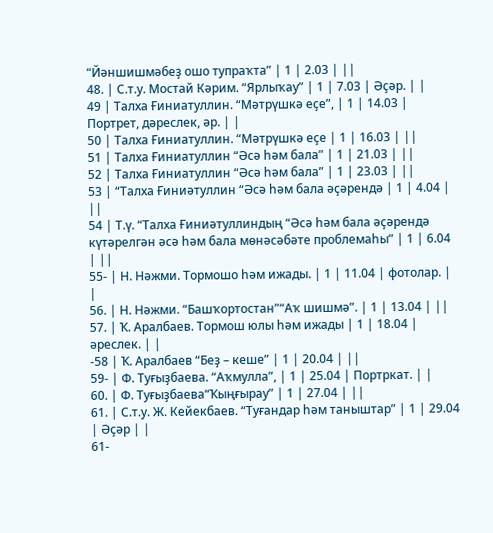“Йәншишмәбеҙ ошо тупраҡта” | 1 | 2.03 | ||
48. | С.т.у. Мостай Кәрим. “Ярлыҡау” | 1 | 7.03 | Әҫәр. | |
49 | Талха Ғиниатуллин. “Мәтрүшкә еҫе”, | 1 | 14.03 | Портрет, дәреслек, әр. | |
50 | Талха Ғиниатуллин. “Мәтрүшкә еҫе | 1 | 16.03 | ||
51 | Талха Ғиниатуллин “Әсә һәм бала” | 1 | 21.03 | ||
52 | Талха Ғиниатуллин “Әсә һәм бала” | 1 | 23.03 | ||
53 | “Талха Ғиниәтуллин “Әсә һәм бала әҫәрендә | 1 | 4.04 | ||
54 | Т.ү. “Талха Ғиниәтуллиндың “Әсә һәм бала әҫәрендә күтәрелгән әсә һәм бала мөнәсәбәте проблемаһы” | 1 | 6.04 | ||
55- | Н. Нәжми. Тормошо һәм ижады. | 1 | 11.04 | фотолар. | |
56. | Н. Нәжми. “Башҡортостан”“Аҡ шишмә”. | 1 | 13.04 | ||
57. | Ҡ. Аралбаев. Тормош юлы һәм ижады | 1 | 18.04 | әреслек. | |
-58 | Ҡ. Аралбаев “Беҙ – кеше” | 1 | 20.04 | ||
59- | Ф. Туғыҙбаева. “Аҡмулла”, | 1 | 25.04 | Портркат. | |
60. | Ф. Туғыҙбаева“Ҡыңғырау” | 1 | 27.04 | ||
61. | С.т.у. Ж. Кейекбаев. “Туғандар һәм таныштар” | 1 | 29.04 | Әҫәр | |
61-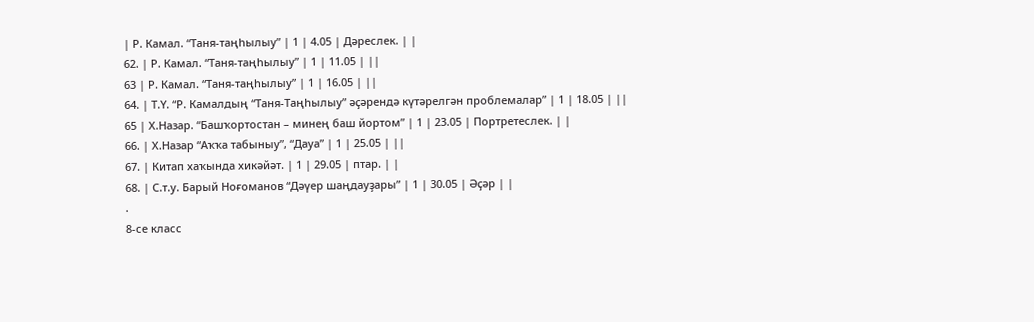| Р. Камал. “Таня-таңһылыу” | 1 | 4.05 | Дәреслек. | |
62. | Р. Камал. “Таня-таңһылыу” | 1 | 11.05 | ||
63 | Р. Камал. “Таня-таңһылыу” | 1 | 16.05 | ||
64. | Т.Ү. “Р. Камалдың “Таня-Таңһылыу” әҫәрендә күтәрелгән проблемалар” | 1 | 18.05 | ||
65 | Х.Назар. “Башҡортостан – минең баш йортом” | 1 | 23.05 | Портретеслек. | |
66. | Х.Назар “Аҡҡа табыныу”, “Дауа” | 1 | 25.05 | ||
67. | Китап хаҡында хикәйәт. | 1 | 29.05 | птар. | |
68. | С.т.у. Барый Ноғоманов “Дәүер шаңдауҙары” | 1 | 30.05 | Әҫәр | |
.
8-се класс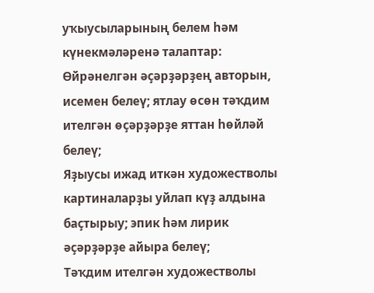уҡыусыларының белем һәм күнекмәләренә талаптар:
Өйрәнелгән әҫәрҙәрҙең авторын, исемен белеү; ятлау өсөн тәҡдим ителгән өҫәрҙәрҙе яттан һөйләй белеү;
Яҙыусы ижад иткән художестволы картиналарҙы уйлап күҙ алдына баҫтырыу; эпик һәм лирик әҫәрҙәрҙе айыра белеү;
Тәҡдим ителгән художестволы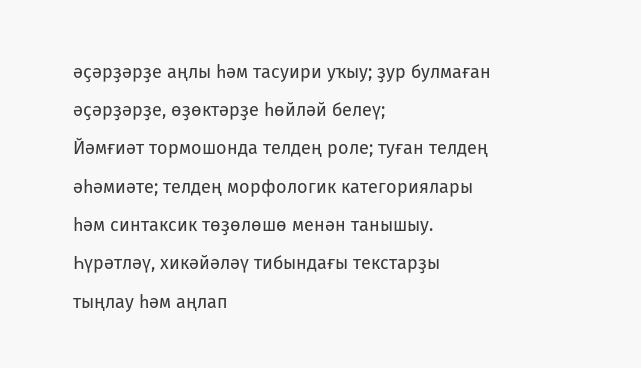әҫәрҙәрҙе аңлы һәм тасуири уҡыу; ҙур булмаған әҫәрҙәрҙе, өҙөктәрҙе һөйләй белеү;
Йәмғиәт тормошонда телдең роле; туған телдең әһәмиәте; телдең морфологик категориялары һәм синтаксик төҙөлөшө менән танышыу.
Һүрәтләү, хикәйәләү тибындағы текстарҙы тыңлау һәм аңлап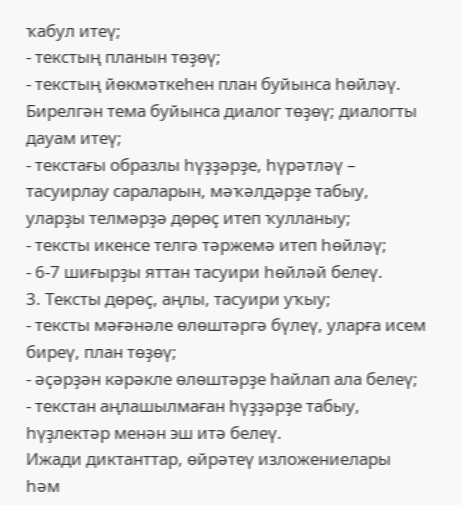ҡабул итеү;
- текстың планын төҙөү;
- текстың йөкмәткеһен план буйынса һөйләү.
Бирелгән тема буйынса диалог төҙөү; диалогты дауам итеү;
- текстағы образлы һүҙҙәрҙе, һүрәтләү – тасуирлау сараларын, мәҡәлдәрҙе табыу, уларҙы телмәрҙә дөрөҫ итеп ҡулланыу;
- тексты икенсе телгә тәржемә итеп һөйләү;
- 6-7 шиғырҙы яттан тасуири һөйләй белеү.
3. Тексты дөрөҫ, аңлы, тасуири уҡыу;
- тексты мәғәнәле өлөштәргә бүлеү, уларға исем биреү, план төҙөү;
- әҫәрҙән кәрәкле өлөштәрҙе һайлап ала белеү;
- текстан аңлашылмаған һүҙҙәрҙе табыу, һүҙлектәр менән эш итә белеү.
Ижади диктанттар, өйрәтеү изложениелары һәм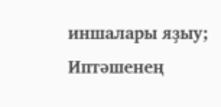иншалары яҙыу;
Иптәшенең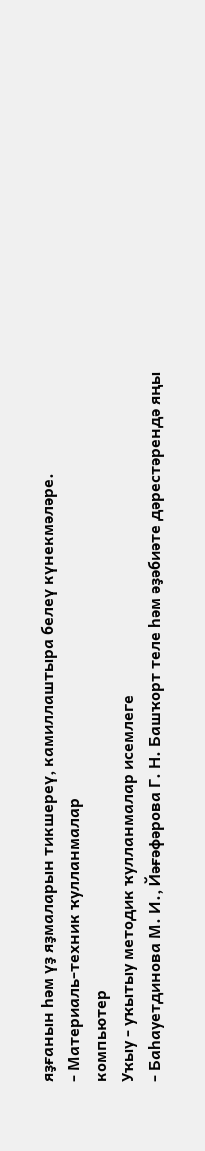яҙғанын һәм үҙ яҙмаларын тикшереү, камиллаштыра белеү күнекмәләре.
- Материаль-техник ҡулланмалар
компьютер
Уҡыу - уҡытыу методик ҡулланмалар исемлеге
- Баһауетдинова М. И., Йәғәфәрова Г. Н. Башҡорт теле һәм әҙәбиәте дәрестәрендә яңы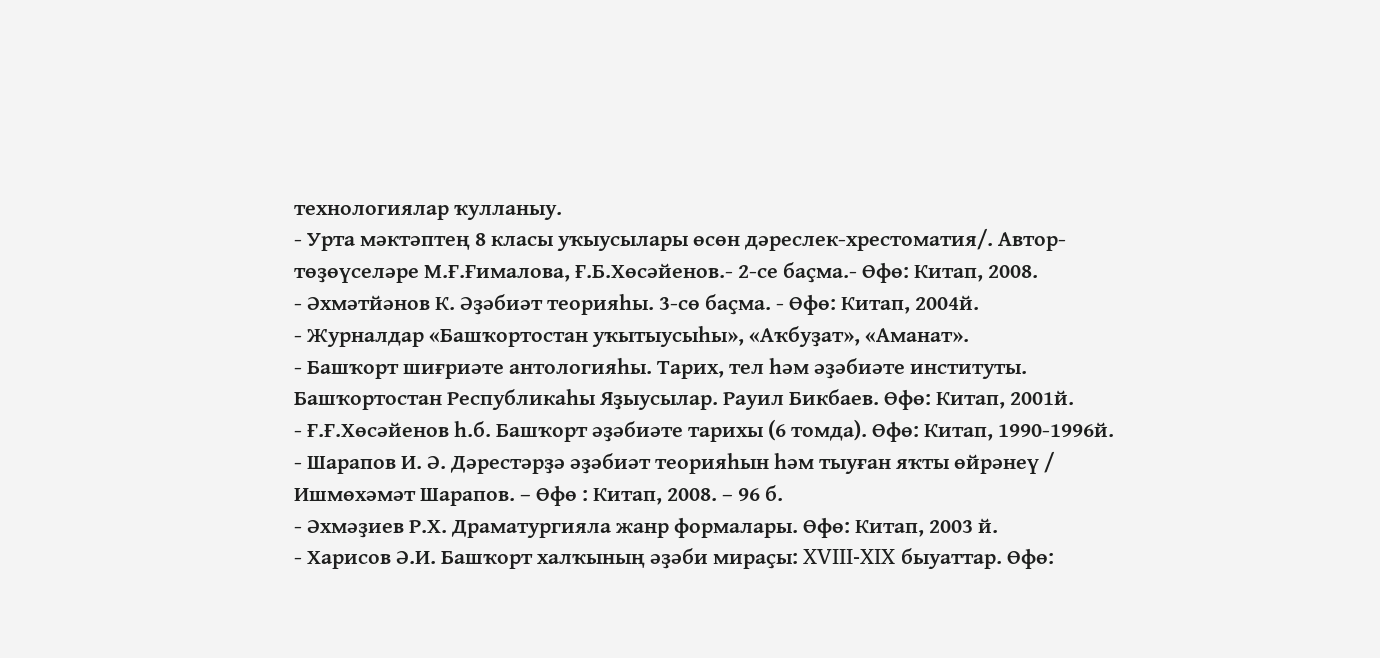технологиялар ҡулланыу.
- Урта мәктәптең 8 класы уҡыусылары өсөн дәреслек-хрестоматия/. Автор-төҙөүселәре М.Ғ.Ғималова, Ғ.Б.Хөсәйенов.- 2-се баҫма.- Өфө: Китап, 2008.
- Әхмәтйәнов К. Әҙәбиәт теорияһы. 3-сө баҫма. - Өфө: Китап, 2004й.
- Журналдар «Башҡортостан уҡытыусыһы», «Аҡбуҙат», «Аманат».
- Башҡорт шиғриәте антологияһы. Тарих, тел һәм әҙәбиәте институты. Башҡортостан Республикаһы Яҙыусылар. Рауил Бикбаев. Өфө: Китап, 2001й.
- Ғ.Ғ.Хөсәйенов һ.б. Башҡорт әҙәбиәте тарихы (6 томда). Өфө: Китап, 1990-1996й.
- Шарапов И. Ә. Дәрестәрҙә әҙәбиәт теорияһын һәм тыуған яҡты ѳйрәнеү / Ишмѳхәмәт Шарапов. – Ѳфѳ : Китап, 2008. – 96 б.
- Әхмәҙиев Р.Х. Драматургияла жанр формалары. Өфө: Китап, 2003 й.
- Харисов Ә.И. Башҡорт халҡының әҙәби мираҫы: XVIII-XIX быуаттар. Өфө: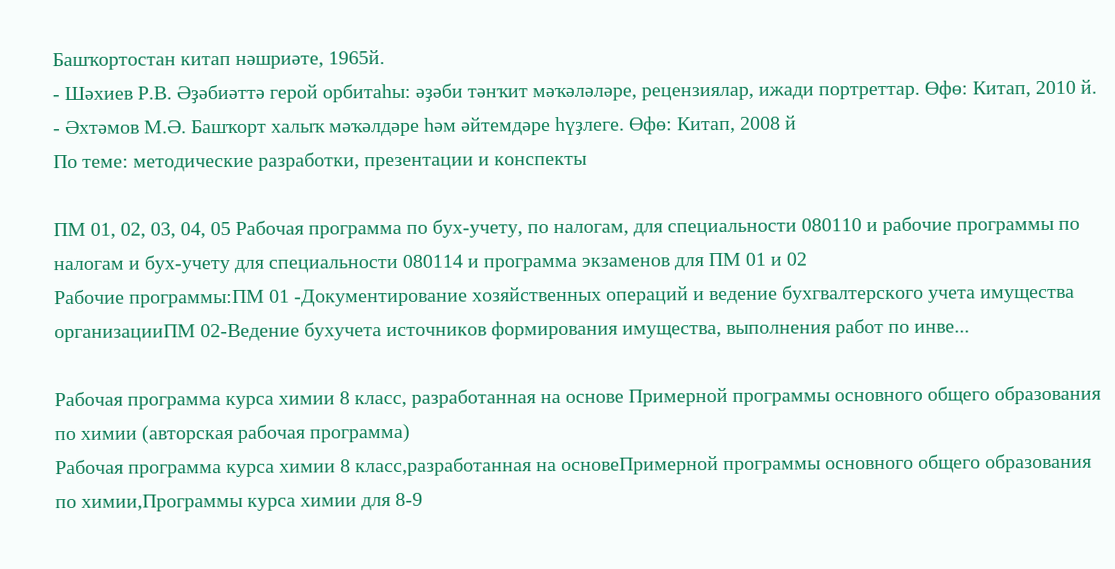Башҡортостан китап нәшриәте, 1965й.
- Шәхиев Р.В. Әҙәбиәттә герой орбитаһы: әҙәби тәнҡит мәҡәләләре, рецензиялар, ижади портреттар. Өфө: Китап, 2010 й.
- Әхтәмов М.Ә. Башҡорт халыҡ мәҡәлдәре һәм әйтемдәре һүҙлеге. Өфө: Китап, 2008 й
По теме: методические разработки, презентации и конспекты

ПМ 01, 02, 03, 04, 05 Рабочая программа по бух-учету, по налогам, для специальности 080110 и рабочие программы по налогам и бух-учету для специальности 080114 и программа экзаменов для ПМ 01 и 02
Рабочие программы:ПМ 01 -Документирование хозяйственных операций и ведение бухгвалтерского учета имущества организацииПМ 02-Ведение бухучета источников формирования имущества, выполнения работ по инве...

Рабочая программа курса химии 8 класс, разработанная на основе Примерной программы основного общего образования по химии (авторская рабочая программа)
Рабочая программа курса химии 8 класс,разработанная на основеПримерной программы основного общего образования по химии,Программы курса химии для 8-9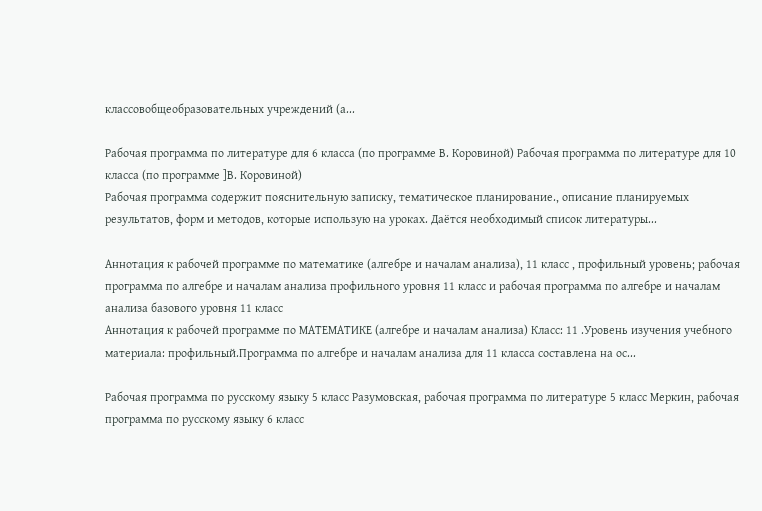классовобщеобразовательных учреждений (а...

Рабочая программа по литературе для 6 класса (по программе В. Коровиной) Рабочая программа по литературе для 10 класса (по программе ]В. Коровиной)
Рабочая программа содержит пояснительную записку, тематическое планирование., описание планируемых результатов, форм и методов, которые использую на уроках. Даётся необходимый список литературы...

Аннотация к рабочей программе по математике (алгебре и началам анализа), 11 класс , профильный уровень; рабочая программа по алгебре и началам анализа профильного уровня 11 класс и рабочая программа по алгебре и началам анализа базового уровня 11 класс
Аннотация к рабочей программе по МАТЕМАТИКЕ (алгебре и началам анализа) Класс: 11 .Уровень изучения учебного материала: профильный.Программа по алгебре и началам анализа для 11 класса составлена на ос...

Рабочая программа по русскому языку 5 класс Разумовская, рабочая программа по литературе 5 класс Меркин, рабочая программа по русскому языку 6 класс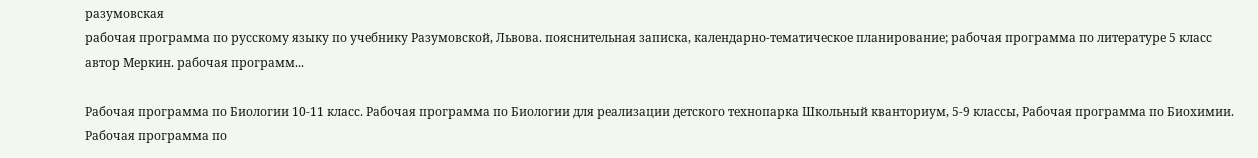разумовская
рабочая программа по русскому языку по учебнику Разумовской, Львова. пояснительная записка, календарно-тематическое планирование; рабочая программа по литературе 5 класс автор Меркин. рабочая программ...

Рабочая программа по Биологии 10-11 класс. Рабочая программа по Биологии для реализации детского технопарка Школьный кванториум, 5-9 классы, Рабочая программа по Биохимии.
Рабочая программа по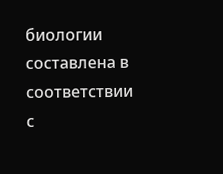биологии составлена в соответствии с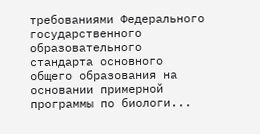требованиями Федерального государственного образовательного стандарта основного общего образования на основании примерной программы по биологи...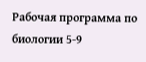Рабочая программа по биологии 5-9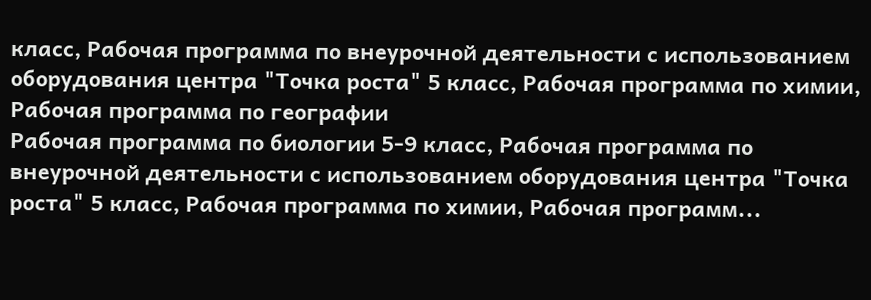класс, Рабочая программа по внеурочной деятельности с использованием оборудования центра "Точка роста" 5 класс, Рабочая программа по химии, Рабочая программа по географии
Рабочая программа по биологии 5-9 класс, Рабочая программа по внеурочной деятельности с использованием оборудования центра "Точка роста" 5 класс, Рабочая программа по химии, Рабочая программ...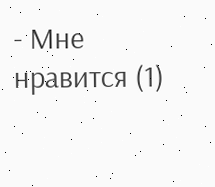- Мне нравится (1)